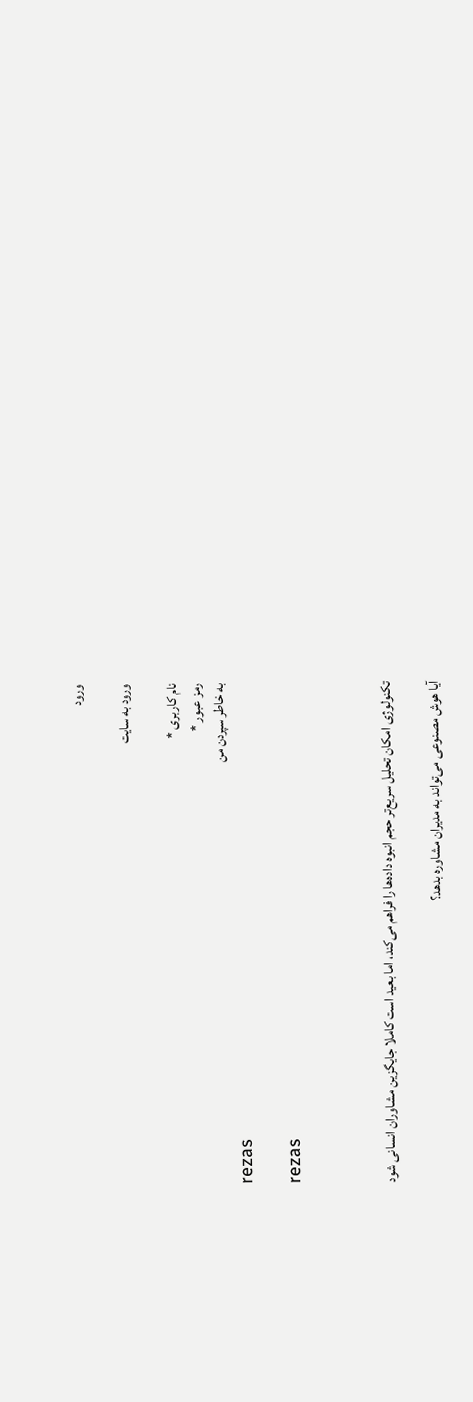ورود

ورود به سایت

نام کاربری *
رمز عبور *
به خاطر سپردن من
rezas

rezas



تکنولوژی امکان تحلیل سریع‌تر حجم انبوه داده‌ها را فراهم می‌کند، اما بعید است کاملا جایگزین مشاوران انسانی شود

آیا هوش مصنوعی می‌تواند به مدیران مشاوره بدهد؟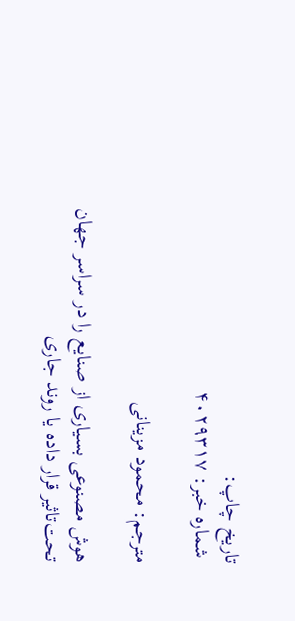تاریخ چاپ:
 شماره خبر: ۴۰۲۹۳۱۷

مترجم: محمود مزینانی

هوش مصنوعی بسیاری از صنایع را در سراسر جهان تحت‌تاثیر قرار داده یا روند جاری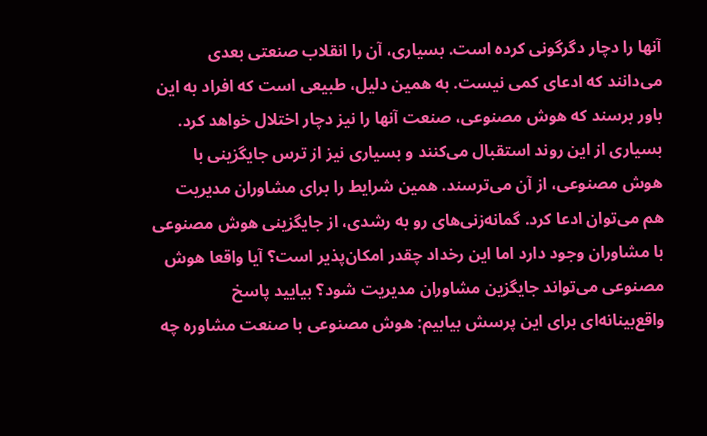آنها را دچار دگرگونی کرده است. بسیاری، آن را انقلاب صنعتی بعدی می‌دانند که ادعای کمی نیست. به همین دلیل، طبیعی است که افراد به این باور برسند که هوش مصنوعی، صنعت آنها را نیز دچار اختلال خواهد کرد. بسیاری از این روند استقبال می‌کنند و بسیاری نیز از ترس جایگزینی با هوش مصنوعی، از آن می‌ترسند. همین شرایط را برای مشاوران مدیریت هم می‌توان ادعا کرد. گمانه‌زنی‌های رو به رشدی، از جایگزینی هوش مصنوعی با مشاوران وجود دارد اما این رخداد چقدر امکان‌پذیر است؟ آیا واقعا هوش مصنوعی می‌تواند جایگزین مشاوران مدیریت شود؟ بیایید پاسخ واقع‌بینانه‌ای برای این پرسش بیابیم: هوش مصنوعی با صنعت مشاوره چه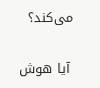می‌کند؟


 آیا هوش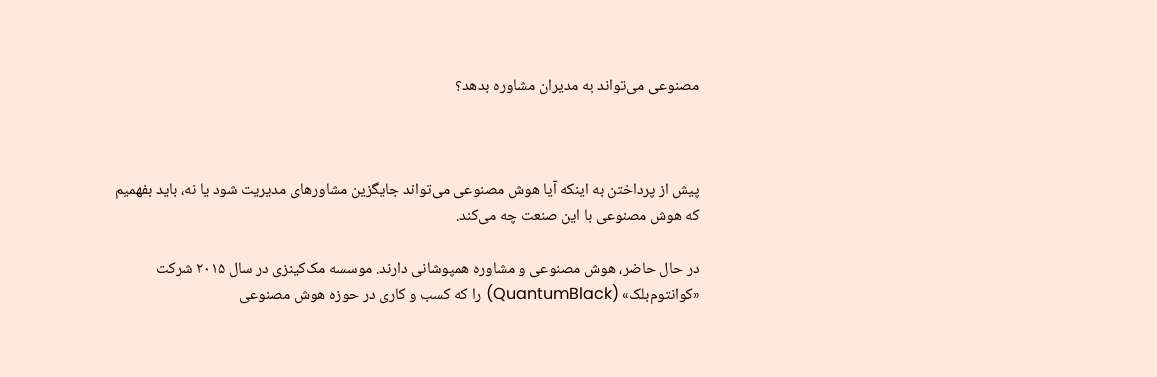مصنوعی می‌تواند به مدیران مشاوره بدهد؟



پیش از پرداختن به اینکه آیا هوش مصنوعی می‌تواند جایگزین مشاورهای مدیریت ‌‌‌شود یا نه، باید بفهمیم که هوش مصنوعی با این صنعت چه می‌کند.

در حال حاضر، هوش مصنوعی و مشاوره همپوشانی دارند. موسسه مک‌‌‌کینزی در سال ۲۰۱۵ شرکت «کوانتوم‌‌‌بلک» (QuantumBlack) را که کسب و کاری در حوزه هوش مصنوعی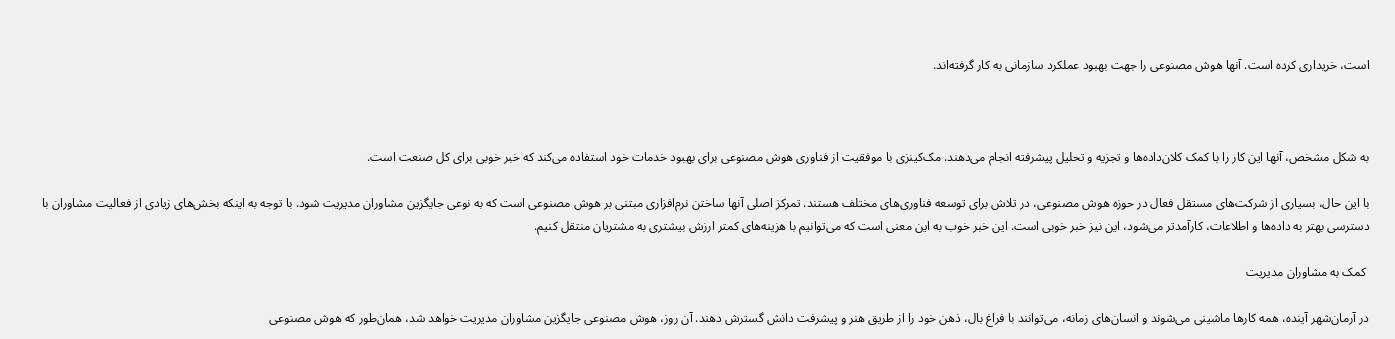است، خریداری کرده است. آنها هوش مصنوعی را جهت بهبود عملکرد سازمانی به کار گرفته‌‌‌اند.



به شکل مشخص، آنها این کار را با کمک کلان‌‌‌داده‌‌‌ها و تجزیه و تحلیل پیشرفته انجام می‌دهند. مک‌‌‌کینزی با موفقیت از فناوری هوش مصنوعی برای بهبود خدمات خود استفاده می‌کند که خبر خوبی برای کل صنعت است.

با این حال، بسیاری از شرکت‌های مستقل فعال در حوزه هوش مصنوعی، در تلاش برای توسعه فناوری‌‌‌های مختلف هستند. تمرکز اصلی آنها ساختن نرم‌افزاری مبتنی بر هوش مصنوعی است که به نوعی جایگزین مشاوران مدیریت شود. با توجه به اینکه بخش‌‌‌های زیادی از فعالیت مشاوران با دسترسی بهتر به داده‌‌‌ها و اطلاعات، کارآمدتر می‌شود، این نیز خبر خوبی است. این خبر خوب به این معنی است که می‌توانیم با هزینه‌‌‌های کمتر ارزش بیشتری به مشتریان منتقل کنیم.

 کمک به مشاوران مدیریت

در آرمان‌‌‌شهر آینده، همه کارها ماشینی می‌‌‌شوند و انسان‌‌‌های زمانه، می‌توانند با فراغ بال، ذهن خود را از طریق هنر و پیشرفت دانش گسترش دهند. آن روز، هوش مصنوعی جایگزین مشاوران مدیریت خواهد شد، همان‌طور که هوش مصنوعی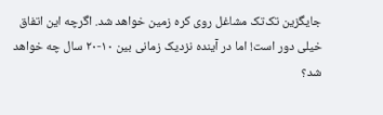جایگزین تک‌تک مشاغل روی کره زمین خواهد شد. اگر‌چه این اتفاق خیلی دور است! اما در آینده نزدیک زمانی بین ۱۰-۲۰ سال چه خواهد شد؟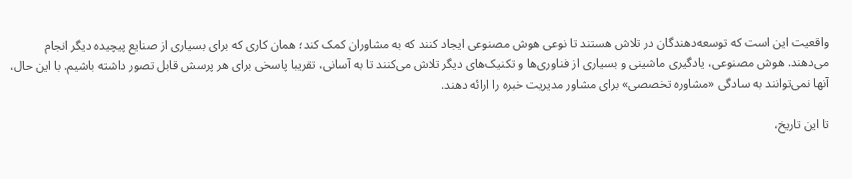واقعیت این است که توسعه‌‌‌دهندگان در تلاش هستند تا نوعی هوش مصنوعی ایجاد کنند که به مشاوران کمک کند؛ همان کاری که برای بسیاری از صنایع پیچیده دیگر انجام می‌دهند. هوش مصنوعی، یادگیری ماشینی و بسیاری از فناوری‌‌‌ها و تکنیک‌‌‌های دیگر تلاش می‌کنند تا به آسانی، تقریبا پاسخی برای هر پرسش قابل تصور داشته باشیم. با این حال، آنها نمی‌توانند به سادگی «مشاوره تخصصی» برای مشاور مدیریت خبره را ارائه دهند.

تا این تاریخ،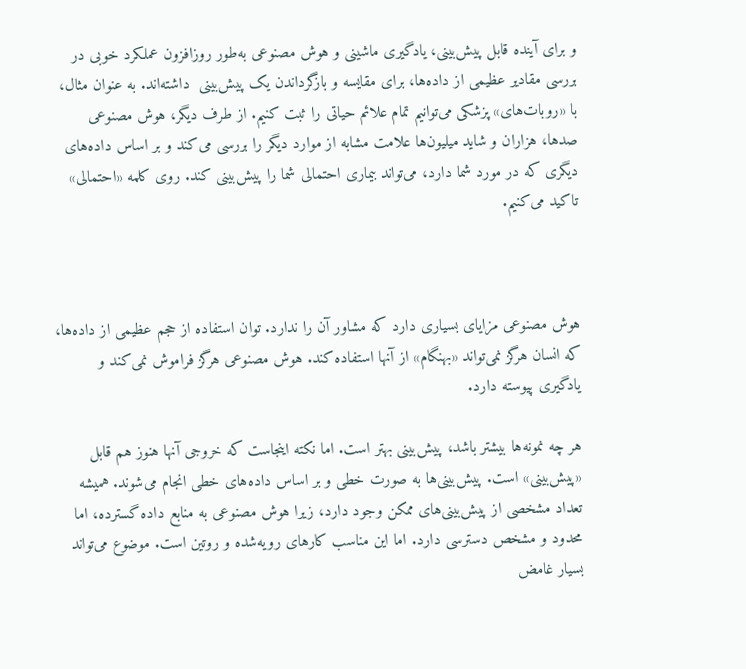و برای آینده قابل پیش‌بینی، یادگیری ماشینی و هوش مصنوعی به‌طور روزافزون عملکرد خوبی در بررسی مقادیر عظیمی از داده‌‌‌ها، برای مقایسه و بازگرداندن یک پیش‌بینی  داشته‌اند. به عنوان مثال، با «روبات‌‌‌های» پزشکی می‌توانیم تمام علائم حیاتی را ثبت کنیم. از طرف دیگر، هوش مصنوعی صدها، هزاران و شاید میلیون‌‌‌ها علامت مشابه از موارد دیگر را بررسی می‌کند و بر اساس داده‌‌‌های دیگری که در مورد شما دارد، می‌تواند بیماری احتمالی شما را پیش‌بینی کند. روی کلمه «احتمالی» تاکید می‌‌‌کنیم.



هوش مصنوعی مزایای بسیاری دارد که مشاور آن را ندارد. توان استفاده از حجم عظیمی از داده‌‌‌ها، که انسان هرگز نمی‌تواند «بهنگام» از آنها استفاده کند. هوش مصنوعی هرگز فراموش نمی‌‌‌کند و یادگیری پیوسته دارد.

هر چه نمونه‌‌‌ها بیشتر باشد، پیش‌بینی بهتر است. اما نکته اینجاست که خروجی آنها هنوز هم قابل «پیش‌بینی» است. پیش‌بینی‌‌‌ها به صورت خطی و بر اساس داده‌‌‌های خطی انجام می‌‌‌شوند. همیشه تعداد مشخصی از پیش‌بینی‌‌‌های ممکن وجود دارد، زیرا هوش مصنوعی به منابع داده گسترده، اما محدود و مشخص دسترسی دارد. اما این مناسب کارهای رویه‌‌‌شده و روتین است. موضوع می‌تواند بسیار غامض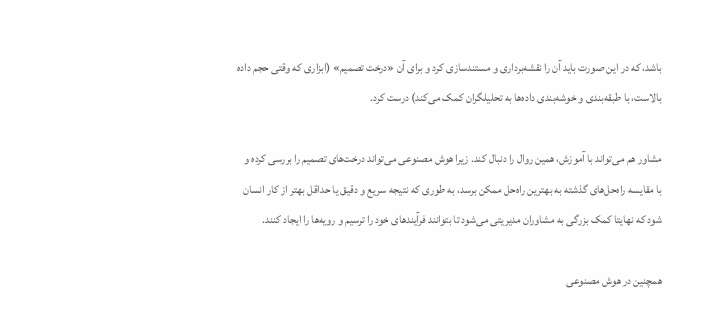باشد، که در این صورت باید آن را نقشه‌‌‌برداری و مستندسازی کرد و برای آن‌‌‌ «درخت تصمیم» (ابزاری که وقتی حجم داده بالاست، با طبقه‌‌‌بندی و خوشه‌‌‌بندی داده‌‌‌ها به تحلیلگران کمک می‌کند) درست کرد.

مشاور هم می‌تواند با آموزش، همین روال را دنبال کند. زیرا هوش مصنوعی می‌تواند درخت‌‌‌های تصمیم را بررسی کرده و با مقایسه راه‌‌‌حل‌‌‌های گذشته به بهترین راه‌‌‌حل ممکن برسد، به طوری که نتیجه سریع و دقیق یا حداقل بهتر از کار انسان شود که نهایتا کمک بزرگی به مشاوران مدیریتی می‌شود تا بتوانند فرآیندهای خود را ترسیم و رویه‌‌‌ها را ایجاد کنند.

همچنین در هوش مصنوعی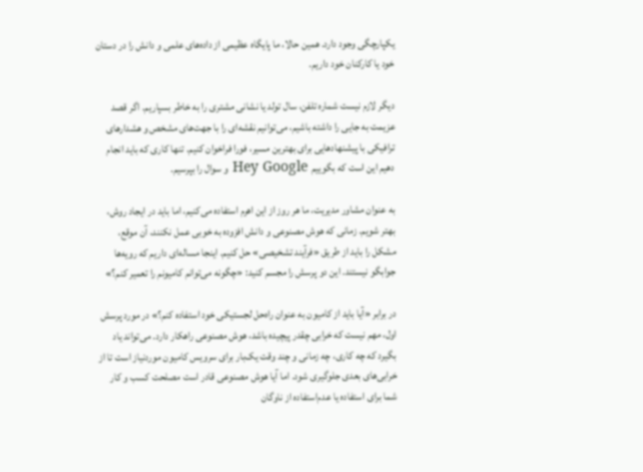یکپارچگی وجود دارد. همین حالا، ما پایگاه عظیمی از داده‌‌‌های علمی و دانش را در دستان خود یا کارکنان خود داریم.

دیگر لازم نیست شماره تلفن، سال تولد یا نشانی مشتری را به خاطر بسپاریم. اگر قصد عزیمت به جایی را داشته باشیم، می‌توانیم نقشه‌‌‌‌‌‌ای را با جهت‌‌‌های مشخص و هشدارهای ترافیکی با پیشنهادهایی برای بهترین مسیر، فورا فراخوان کنیم. تنها کاری که باید انجام دهیم این است که بگوییم  Hey Google و سوال را بپرسیم.

به عنوان مشاور مدیریت، ما هر روز از این اهرم استفاده می‌‌‌کنیم، اما باید در ایجاد روش، بهتر شویم. زمانی که هوش مصنوعی و دانش افزوده به خوبی عمل نکنند، آن موقع، مشکل را باید از طریق «فرآیند تشخیصی» حل کنیم. اینجا مساله‌ای داریم که رویه‌‌‌ها جوابگو نیستند. این دو پرسش را مجسم کنید: «چگونه می‌توانم کامیونم را تعمیر کنم؟»

در برابر «آیا باید از کامیون به عنوان راه‌حل لجستیکی خود استفاده کنم؟» در مورد پرسش اول، مهم نیست که خرابی چقدر پیچیده باشد، هوش مصنوعی راهکار دارد. می‌تواند یاد بگیرد که چه کاری، چه زمانی و چند وقت یک‌بار برای سرویس کامیون موردنیاز است تا از خرابی‌‌‌های بعدی جلوگیری شود. اما آیا هوش مصنوعی قادر است مصلحت کسب و کار شما برای استفاده یا عدم‌استفاده از ناوگان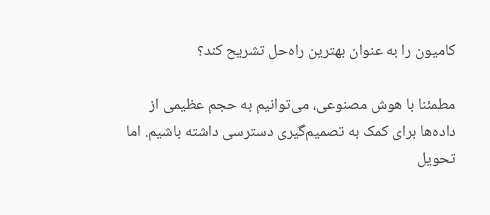کامیون را به عنوان بهترین راه‌حل تشریح کند؟

مطمئنا با هوش مصنوعی، می‌توانیم به حجم عظیمی از داده‌‌‌ها برای کمک به تصمیم‌گیری دسترسی داشته باشیم. اما تحویل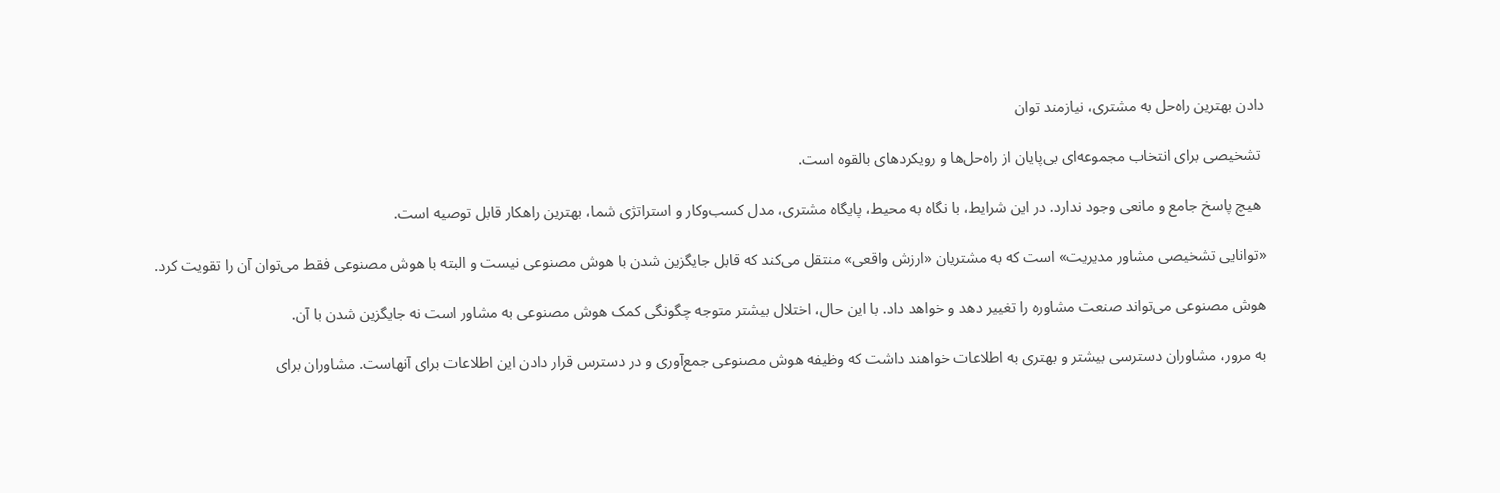دادن بهترین راه‌حل به مشتری، نیازمند توان

 تشخیصی برای انتخاب مجموعه‌‌‌ای بی‌‌‌پایان از راه‌حل‌‌‌ها و رویکردهای بالقوه است.

 هیچ پاسخ جامع و مانعی وجود ندارد. در این شرایط، با نگاه به محیط، پایگاه مشتری، مدل کسب‌و‌کار و استراتژی شما، بهترین راهکار قابل توصیه است.

«توانایی تشخیصی مشاور مدیریت» است که به مشتریان «ارزش واقعی» منتقل می‌کند که قابل جایگزین شدن با هوش مصنوعی نیست و البته با هوش مصنوعی فقط می‌توان آن را تقویت کرد.

هوش مصنوعی می‌تواند صنعت مشاوره را تغییر دهد و خواهد داد. با این حال، اختلال بیشتر متوجه چگونگی کمک هوش مصنوعی به مشاور است نه جایگزین شدن با آن.

به مرور، مشاوران دسترسی بیشتر و بهتری به اطلاعات خواهند داشت که وظیفه هوش مصنوعی جمع‌‌‌آوری و در دسترس قرار دادن این اطلاعات برای آنهاست. مشاوران برای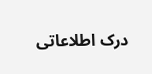درک اطلاعاتی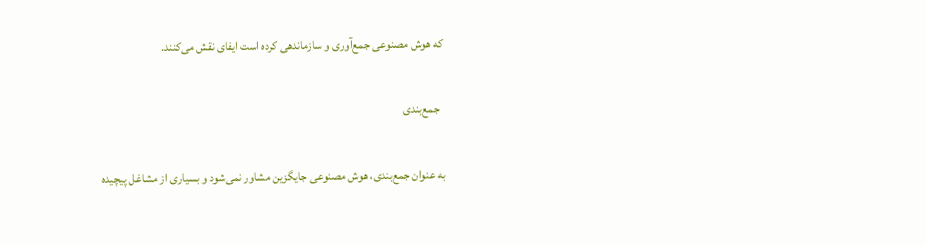که هوش مصنوعی جمع‌‌‌آوری و سازماندهی کرده است ایفای نقش می‌کنند.

  جمع‌‌‌بندی

به عنوان جمع‌‌‌بندی، هوش مصنوعی جایگزین مشاور نمی‌شود و بسیاری از مشاغل پیچیده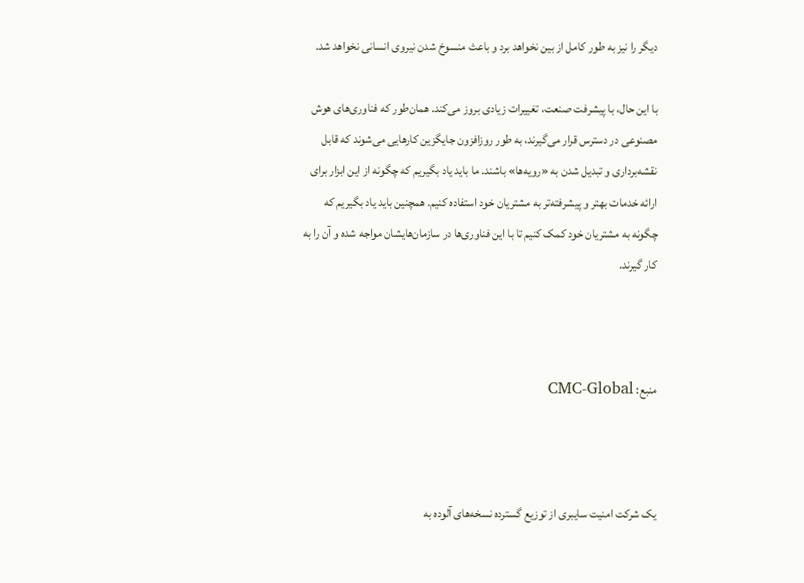دیگر را نیز به طور کامل از بین نخواهد برد و باعث منسوخ شدن نیروی انسانی نخواهد شد.

با این حال، با پیشرفت صنعت، تغییرات زیادی بروز می‌کند. همان‌طور که فناوری‌‌‌های هوش مصنوعی در دسترس قرار می‌‌‌گیرند، به طور روزافزون جایگزین کارهایی می‌‌‌شوند که قابل نقشه‌‌‌برداری و تبدیل شدن به «رویه‌‌‌ها» باشند. ما باید یاد بگیریم که چگونه از این ابزار برای ارائه خدمات بهتر و پیشرفته‌‌‌تر به مشتریان خود استفاده کنیم. همچنین باید یاد بگیریم که چگونه به مشتریان خود کمک کنیم تا با این فناوری‌‌‌ها در سازمان‌هایشان مواجه شده و آن را به کار گیرند.



منبع: CMC-Global



یک شرکت امنیت سایبری از توزیع گسترده نسخه‌های آلوده به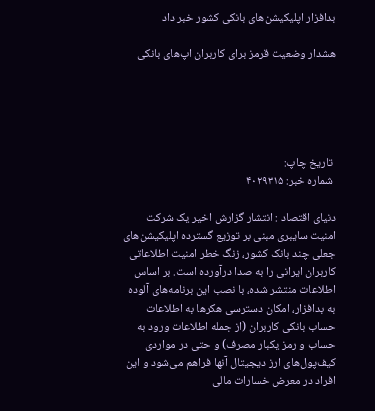بدافزار اپلیکیشن‌های‌ بانکی کشور خبر داد

هشدار وضعیت قرمز برای کاربران اپ‌های بانکی





 تاریخ چاپ:
 شماره خبر: ۴۰۲۹۳۱۵

دنیای اقتصاد : انتشار گزارش اخیر یک شرکت امنیت سایبری مبنی بر توزیع گسترده اپلیکیشن‌های جعلی چند بانک کشور، زنگ خطر امنیت اطلاعاتی کاربران ایرانی را به صدا درآورده است. بر اساس اطلاعات منتشر شده، با نصب این برنامه‌های آلوده به بدافزار، امکان دسترسی هکرها به اطلاعات حساب بانکی کاربران (از جمله اطلاعات ورود به حساب و رمز یکبار مصرف) و حتی در مواردی کیف‌پول‌های ارز دیجیتال آنها فراهم می‌شود و این افراد در معرض خسارات مالی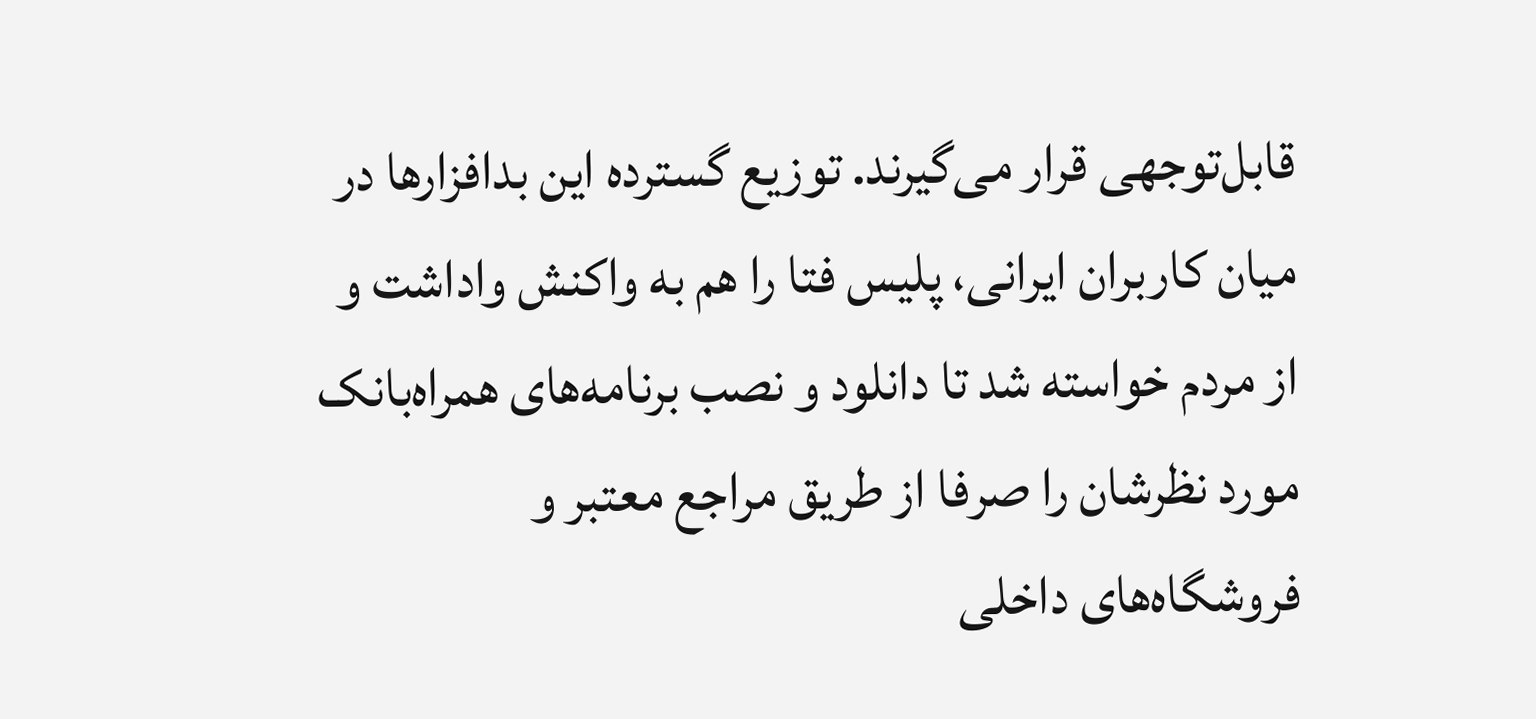قابل‌توجهی قرار می‌گیرند. توزیع گسترده این بدافزارها در میان کاربران ایرانی، پلیس فتا را هم به واکنش واداشت و از مردم خواسته شد تا دانلود و نصب برنامه‌های همراه‌بانک مورد نظرشان را صرفا از طریق مراجع معتبر و فروشگاه‌های داخلی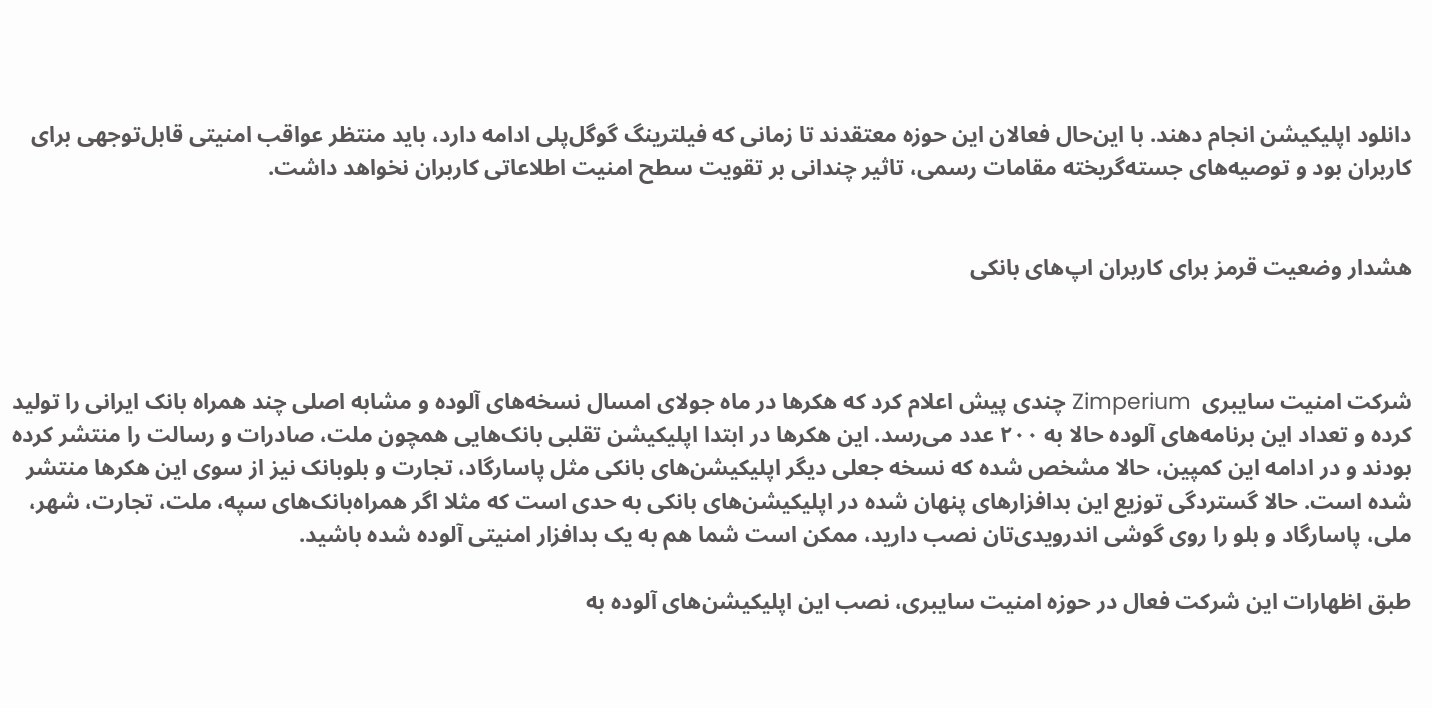دانلود اپلیکیشن انجام دهند. با این‌حال فعالان این حوزه معتقدند تا زمانی که فیلترینگ گوگل‌پلی ادامه دارد، باید منتظر عواقب امنیتی قابل‌توجهی برای کاربران بود و توصیه‌های جسته‌گریخته مقامات رسمی، تاثیر چندانی بر تقویت سطح امنیت اطلاعاتی کاربران نخواهد داشت.


هشدار وضعیت قرمز برای کاربران اپ‌های بانکی



شرکت امنیت سایبری  Zimperium چندی پیش اعلام کرد که هکرها در ماه جولای امسال نسخه‌های آلوده و مشابه اصلی چند همراه بانک ایرانی را تولید کرده‌ و تعداد این برنامه‌های آلوده حالا به ۲۰۰ عدد می‌رسد. این هکرها در ابتدا اپلیکیشن تقلبی بانک‌هایی همچون ملت، صادرات و رسالت را منتشر کرده‌ بودند و در ادامه این کمپین، حالا مشخص شده که نسخه جعلی دیگر اپلیکیشن‌های بانکی مثل پاسارگاد، تجارت و بلوبانک نیز از سوی این هکرها منتشر شده است. حالا گستردگی توزیع این بدافزارهای پنهان شده در اپلیکیشن‌های بانکی به حدی است که مثلا اگر همراه‌بانک‌های سپه، ملت، تجارت، شهر، ملی، پاسارگاد و بلو را روی گوشی اندرویدی‌تان نصب دارید، ممکن است شما هم به یک بدافزار امنیتی آلوده شده باشید.

طبق اظهارات این شرکت فعال در حوزه امنیت سایبری، نصب این اپلیکیشن‌های آلوده به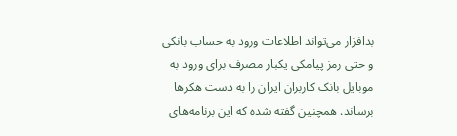بدافزار می‌تواند اطلاعات ورود به حساب بانکی و حتی رمز پیامکی یکبار مصرف برای ورود به موبایل بانک کاربران ایران را به دست هکرها برساند. همچنین گفته شده که این برنامه‌های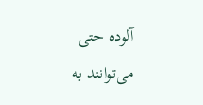آلوده حتی می‌توانند به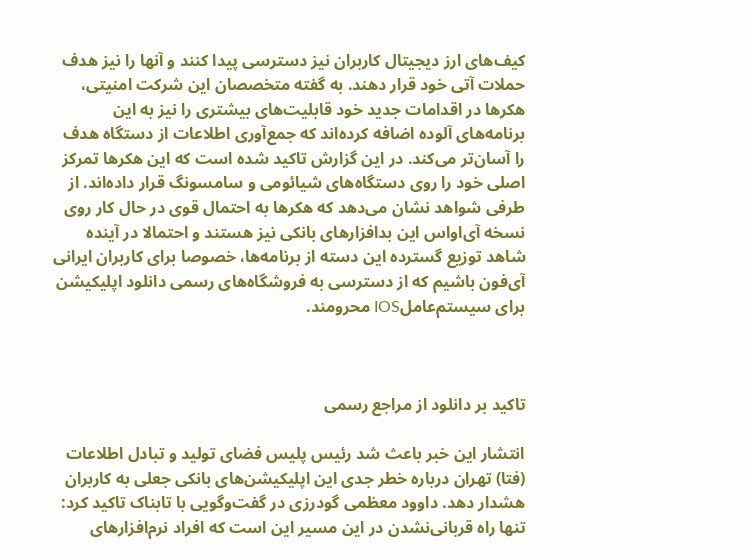کیف‌های ارز دیجیتال کاربران نیز دسترسی پیدا کنند و آنها را نیز هدف‌ حملات آتی خود قرار دهند. به گفته متخصصان این شرکت امنیتی، هکرها در اقدامات جدید خود قابلیت‌های بیشتری را نیز به این برنامه‌های آلوده اضافه کرده‌اند که جمع‌آوری اطلاعات از دستگاه هدف را آسان‌تر می‌کند. در این گزارش تاکید شده است که این هکرها تمرکز اصلی خود را روی دستگاه‌های شیائومی و سامسونگ قرار داده‌اند. از طرفی شواهد نشان می‌دهد که هکرها به احتمال قوی در حال کار روی نسخه آی‌اواس این بدافزارهای بانکی نیز هستند و احتمالا در آینده شاهد توزیع گسترده این دسته از برنامه‌ها، خصوصا برای کاربران ایرانی آی‌فون باشیم که از دسترسی به فروشگاه‌های رسمی دانلود اپلیکیشن برای سیستم‌عاملIOS محرومند.



تاکید بر دانلود از مراجع رسمی

انتشار این خبر باعث شد رئیس پلیس فضای تولید و تبادل اطلاعات (فتا) تهران درباره خطر جدی این اپلیکیشن‌های بانکی جعلی به کاربران هشدار دهد. داوود معظمی گودرزی در گفت‌وگویی با تابناک تاکید کرد: تنها راه قربانی‌نشدن در این مسیر این است که افراد نرم‌افزارهای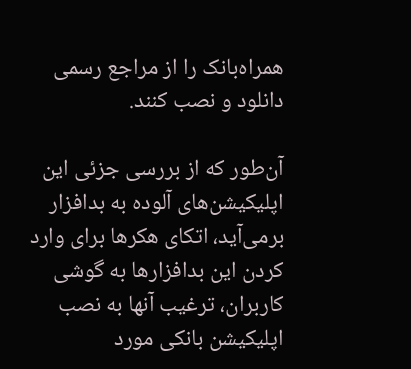همراه‌بانک را از مراجع رسمی دانلود و نصب کنند.

آن‌طور که از بررسی جزئی این اپلیکیشن‌های آلوده به بدافزار برمی‌آید، اتکای هکرها برای وارد کردن این بدافزارها به گوشی کاربران، ترغیب آنها به نصب اپلیکیشن بانکی مورد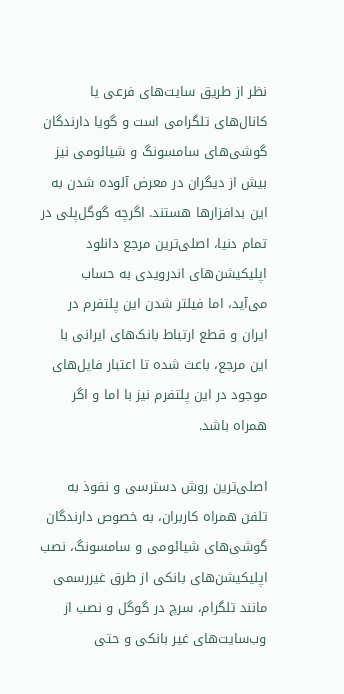نظر از طریق سایت‌های فرعی یا کانال‌های تلگرامی است و گویا دارندگان گوشی‌های سامسونگ و شیائومی نیز بیش از دیگران در معرض آلوده شدن به این بدافزارها هستند. اگرچه گوگل‌پلی در تمام دنیا، اصلی‌ترین مرجع دانلود اپلیکیشن‌های اندرویدی به حساب می‌آید، اما فیلتر شدن این پلتفرم در ایران و قطع ارتباط بانک‌های ایرانی با این مرجع، باعث شده تا اعتبار فایل‌های موجود در این پلتفرم نیز با اما و اگر همراه باشد.

اصلی‌ترین روش دسترسی و نفوذ به تلفن همراه کاربران، به خصوص دارندگان گوشی‌های شیائومی و سامسونگ، نصب اپلیکیشن‌های بانکی از طرق غیر‌رسمی مانند تلگرام، سرچ در گوگل و نصب از وب‌سایت‌های غیر بانکی و حتی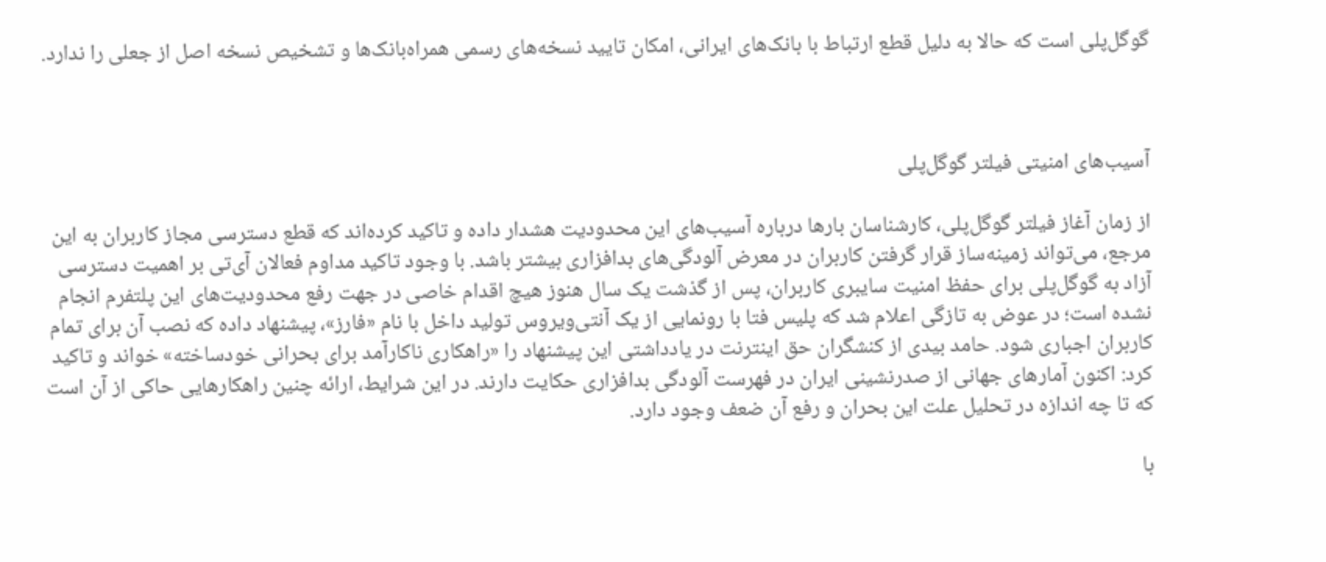گوگل‌پلی است که حالا به دلیل قطع ارتباط با بانک‌های ایرانی، امکان تایید نسخه‌های رسمی همراه‌بانک‌ها و تشخیص نسخه اصل از جعلی را ندارد.



آسیب‌های امنیتی فیلتر گوگل‌پلی

از زمان آغاز فیلتر گوگل‌پلی، کارشناسان بارها درباره آسیب‌های این محدودیت هشدار داده و تاکید کرده‌اند که قطع دسترسی مجاز کاربران به این مرجع، می‌تواند زمینه‌ساز قرار گرفتن کاربران در معرض آلودگی‌های بدافزاری بیشتر باشد. با وجود تاکید مداوم فعالان آی‌تی بر اهمیت دسترسی آزاد به گوگل‌پلی برای حفظ امنیت سایبری کاربران، پس از گذشت یک سال هنوز هیچ اقدام خاصی در جهت رفع محدودیت‌های این پلتفرم انجام نشده است؛ در عوض به تازگی اعلام شد که پلیس فتا با رونمایی از یک آنتی‌ویروس تولید داخل با نام «فارز»، پیشنهاد داده که نصب آن برای تمام کاربران اجباری شود. حامد بیدی از کنشگران حق اینترنت در یادداشتی این پیشنهاد را «راهکاری ناکارآمد برای بحرانی خودساخته» خواند و تاکید کرد: اکنون آمارهای جهانی از صدرنشینی ایران در فهرست آلودگی بدافزاری حکایت دارند. در این شرایط، ارائه چنین راهکارهایی حاکی از آن است که تا چه اندازه در تحلیل علت این بحران و رفع آن ضعف وجود دارد.

با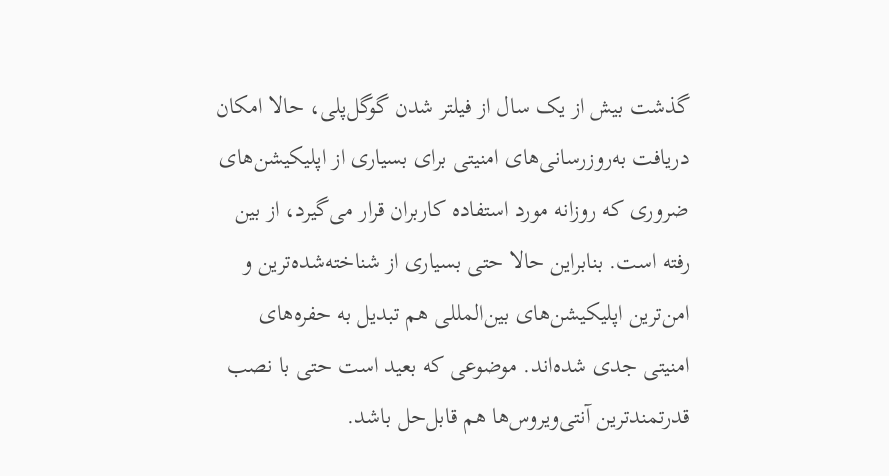گذشت بیش از یک سال از فیلتر شدن گوگل‌پلی، حالا امکان دریافت به‌روزرسانی‌های امنیتی برای بسیاری از اپلیکیشن‌های ضروری که روزانه مورد استفاده کاربران قرار می‌گیرد، از بین رفته است. بنابراین حالا حتی بسیاری از شناخته‌شده‌ترین و امن‌ترین اپلیکیشن‌های بین‌المللی هم تبدیل به حفره‌های امنیتی جدی شده‌اند. موضوعی که بعید است حتی با نصب قدرتمندترین آنتی‌ویروس‌ها هم قابل‌حل باشد.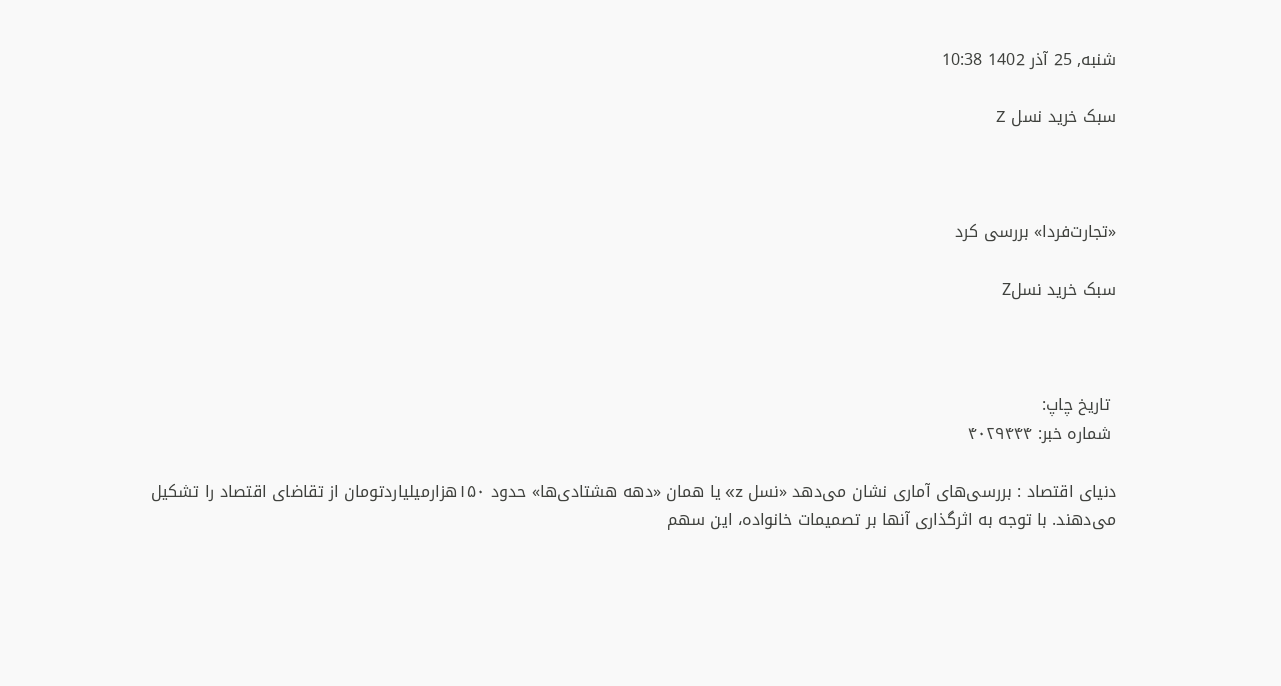شنبه, 25 آذر 1402 10:38

سبک خرید نسل Z



«تجارت‌فردا» بررسی کرد

سبک خرید نسلZ



 تاریخ چاپ:
 شماره خبر: ۴۰۲۹۴۴۴

دنیای اقتصاد : بررسی‌های آماری نشان می‌دهد «نسل z» یا همان «دهه هشتادی‌ها» حدود ۱۵۰هزارمیلیاردتومان از تقاضای اقتصاد را تشکیل می‌دهند. با توجه به اثرگذاری آنها بر تصمیمات خانواده، این سهم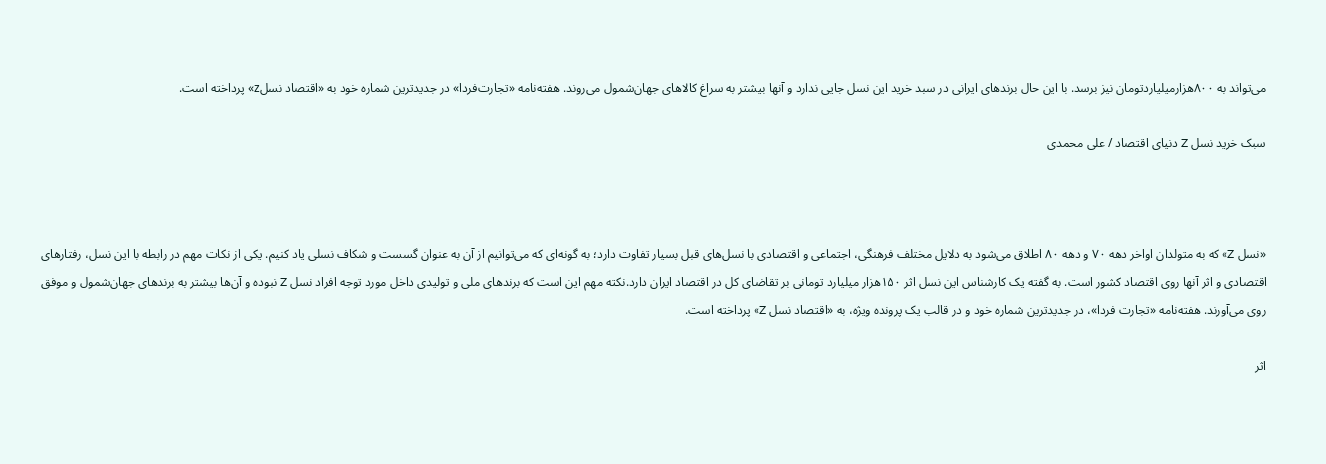می‌تواند به ۸۰۰هزارمیلیاردتومان نیز برسد. با این حال برندهای ایرانی در سبد خرید این نسل جایی ندارد و آنها بیشتر به سراغ کالاهای جهان‌شمول می‌روند. هفته‌نامه «تجارت‌فردا» در جدیدترین شماره خود به «اقتصاد نسلz» پرداخته است.

سبک خرید نسل Z دنیای اقتصاد / علی محمدی



«نسل Z» که به متولدان اواخر دهه ۷۰ و دهه ۸۰ اطلاق می‌شود به دلایل مختلف فرهنگی، اجتماعی و اقتصادی با نسل‌های قبل بسیار تفاوت دارد؛ به گونه‌ای که می‌توانیم از آن به عنوان گسست و شکاف نسلی یاد کنیم. یکی از نکات مهم در رابطه با این نسل، رفتارهای اقتصادی و اثر آنها روی اقتصاد کشور است. به گفته یک کارشناس این نسل اثر ۱۵۰هزار میلیارد تومانی بر تقاضای کل در اقتصاد ایران دارد.نکته مهم این است که برندهای ملی و تولیدی داخل مورد توجه افراد نسل Z نبوده و آن‌ها بیشتر به برندهای جهان‌شمول و موفق روی می‌آورند. هفته‌نامه «تجارت فردا»، در جدیدترین شماره خود و در قالب یک پرونده ویژه، به «اقتصاد نسل Z» پرداخته است.

اثر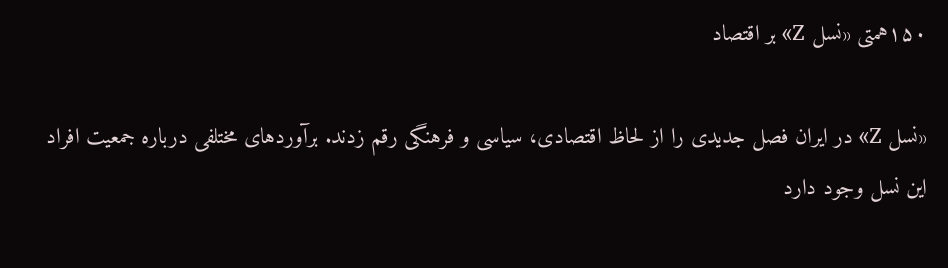۱۵۰همتی «نسل Z» بر اقتصاد

«نسل Z» در ایران فصل جدیدی را از لحاظ اقتصادی، سیاسی و فرهنگی رقم زدند. برآوردهای مختلفی درباره جمعیت افراد این نسل وجود دارد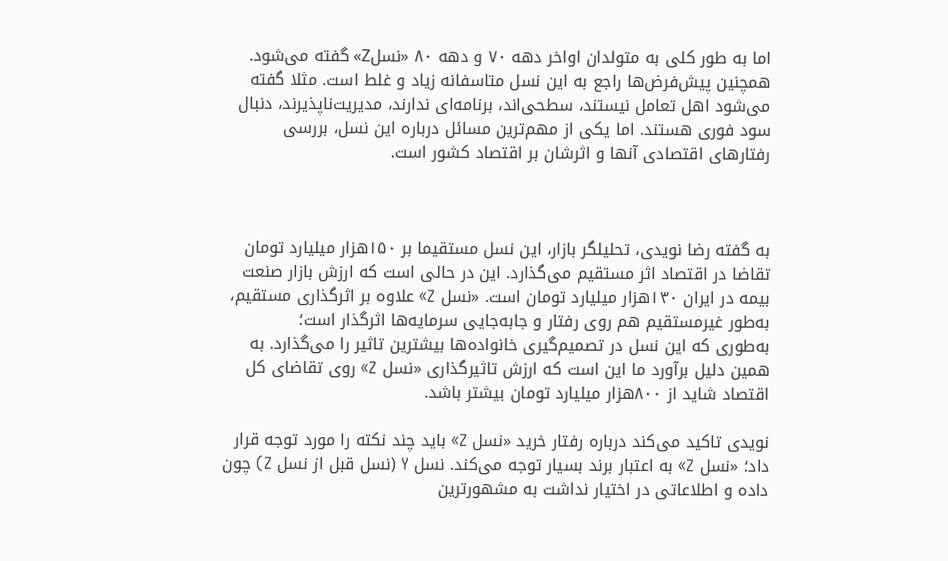اما به طور کلی به متولدان اواخر دهه ۷۰ و دهه ۸۰ «نسل‌Z» گفته می‌شود. همچنین پیش‌فرض‌ها راجع به این نسل متاسفانه زیاد و غلط است. مثلا گفته می‌شود اهل تعامل نیستند، سطحی‌اند، برنامه‌ای ندارند، مدیریت‌ناپذیرند، دنبال سود فوری هستند. اما یکی از مهم‌ترین مسائل درباره این نسل، بررسی رفتارهای اقتصادی آنها و اثرشان بر اقتصاد کشور است.



به گفته رضا نویدی، تحلیلگر بازار، این نسل مستقیما بر ۱۵۰هزار میلیارد تومان تقاضا در اقتصاد اثر مستقیم می‌گذارد. این در حالی است که ارزش بازار صنعت بیمه در ایران ۱۳۰هزار میلیارد تومان است. «نسل Z» علاوه بر اثرگذاری مستقیم، به‌طور غیرمستقیم هم روی رفتار و جابه‌جایی سرمایه‌ها اثرگذار است؛ به‌طوری ‌که این نسل در تصمیم‌گیری خانواده‌ها بیشترین تاثیر را می‌گذارد. به همین دلیل برآورد ما این است که ارزش تاثیرگذاری «نسل Z» روی تقاضای کل اقتصاد شاید از ۸۰۰هزار میلیارد تومان بیشتر باشد.

نویدی تاکید می‌کند درباره رفتار خرید «نسل Z» باید چند نکته را مورد توجه قرار داد؛ «نسل Z» به اعتبار برند بسیار توجه می‌کند. نسل Y (نسل قبل از نسل Z) چون داده و اطلاعاتی در اختیار نداشت به مشهورترین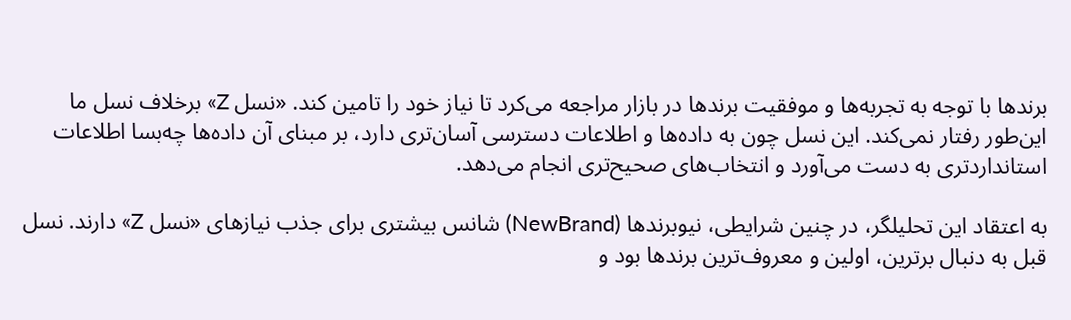برندها با توجه به تجربه‌ها و موفقیت برندها در بازار مراجعه می‌کرد تا نیاز خود را تامین کند. «نسل Z» برخلاف نسل ما این‌طور رفتار نمی‌کند. این نسل چون به داده‌ها و اطلاعات دسترسی آسان‌تری دارد، بر مبنای آن داده‌ها چه‌بسا اطلاعات استانداردتری به دست می‌آورد و انتخاب‌های صحیح‌تری انجام می‌دهد.

به اعتقاد این تحلیلگر، در چنین شرایطی، نیوبرندها (NewBrand) شانس بیشتری برای جذب نیازهای «نسل Z» دارند. نسل قبل به دنبال برترین، اولین و معروف‌ترین برندها بود و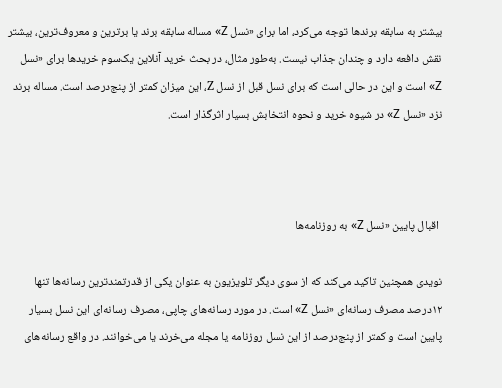بیشتر به سابقه برندها توجه می‌کرد، اما برای «نسل Z» مساله سابقه برند یا برترین و معروف‌ترین، بیشتر نقش دافعه دارد و چندان جذاب نیست. به‌طور مثال، در بحث خرید آنلاین یک‌سوم خریدها برای «نسل Z» است و این در حالی است که برای نسل قبل از نسل Z، این میزان کمتر از پنج‌درصد است. مساله برند نزد «نسل Z» در شیوه خرید و نحوه انتخابش بسیار اثرگذار است.



 اقبال پایین «نسل Z» به روزنامه‌ها

نویدی همچنین تاکید می‌کند که از سوی دیگر تلویزیون به عنوان یکی از قدرتمندترین رسانه‌ها تنها ۱۲درصد مصرف رسانه‌ای «نسل Z» است. در مورد رسانه‌های چاپی، مصرف رسانه‌ای این نسل بسیار پایین است و کمتر از پنج‌درصد از این نسل روزنامه یا مجله می‌خرند یا می‌خوانند. در واقع رسانه‌های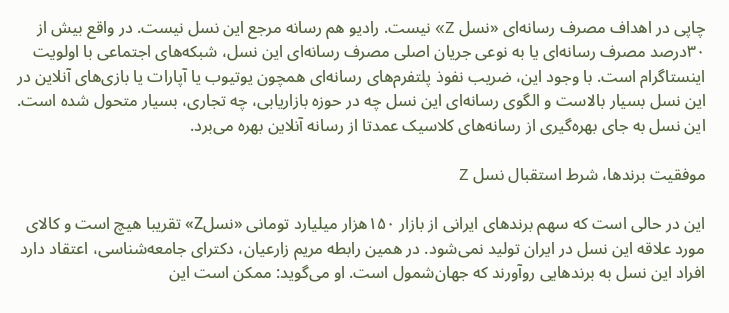چاپی در اهداف مصرف رسانه‌ای «نسل Z» نیست. رادیو هم رسانه مرجع این نسل نیست. در واقع بیش از ۳۰درصد مصرف رسانه‌ای یا به نوعی جریان اصلی مصرف رسانه‌ای این نسل، شبکه‌های اجتماعی با اولویت اینستاگرام است. با وجود این، ضریب نفوذ پلتفرم‌های رسانه‌ای همچون یوتیوب یا آپارات یا بازی‌های آنلاین در این نسل بسیار بالاست و الگوی رسانه‌ای این نسل چه در حوزه بازاریابی، چه تجاری، بسیار متحول شده است. این نسل به جای بهره‌گیری از رسانه‌های کلاسیک عمدتا از رسانه آنلاین بهره می‌برد.

موفقیت برندها، شرط استقبال نسل Z

این در حالی است که سهم برندهای ایرانی از بازار ۱۵۰هزار میلیارد تومانی «نسل‌Z» تقریبا هیچ است و کالای مورد علاقه این نسل در ایران تولید نمی‌شود. در همین رابطه مریم زارعیان، دکترای جامعه‌شناسی، اعتقاد دارد افراد این نسل به برندهایی رو‌آورند که جهان‌شمول است. او می‌گوید: ممکن است این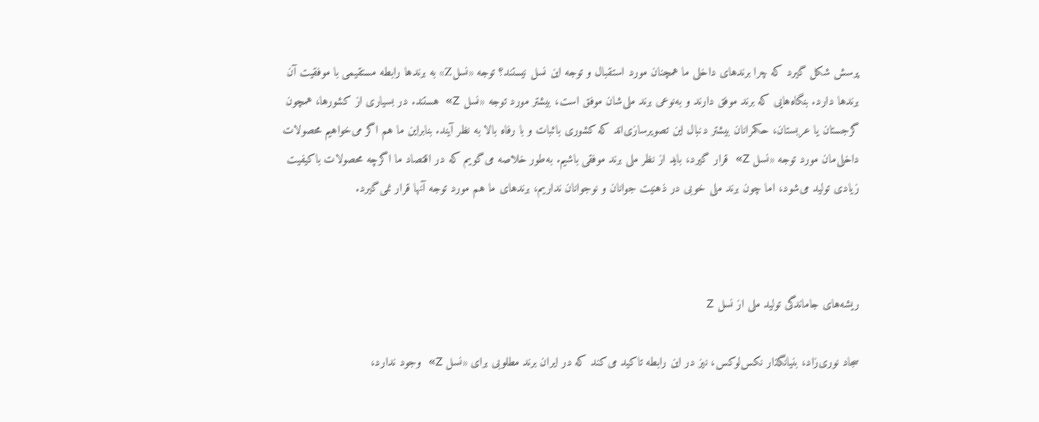پرسش شکل گیرد که چرا برندهای داخلی ما همچنان مورد استقبال و توجه این نسل نیستند؟ توجه «نسل‌Z» به برندها رابطه مستقیمی با موفقیت آن برندها دارد. بنگاه‌هایی که برند موفق دارند و به‌نوعی برند ملی‌شان موفق است، بیشتر مورد توجه «نسل Z» هستند. در بسیاری از کشورها، همچون گرجستان یا عربستان، حکمرانان بیشتر دنبال این تصویرسازی‌اند که کشوری باثبات و با رفاه بالا به نظر آیند. بنابراین ما هم اگر می‌خواهیم محصولات داخلی‌مان مورد توجه «نسل Z» قرار گیرد، باید از نظر ملی برند موفقی باشیم. به‌طور خلاصه می‌گویم که در اقتصاد ما اگرچه محصولات باکیفیت زیادی تولید می‌شود، اما چون برند ملی خوبی در ذهنیت جوانان و نوجوانان نداریم، برندهای ما هم مورد توجه آنها قرار نمی‌گیرد.



ریشه‌های جاماندگی تولید ملی از نسل Z

سجاد نوری‌زاد، بنیانگذار نکس‌لوکس، نیز در این رابطه تاکید می‌کند که در ایران برند مطلوبی برای «نسل Z» وجود ندارد،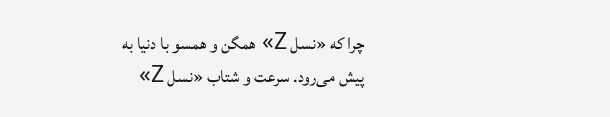چرا که «نسل Z» همگن و همسو با دنیا به پیش می‌رود. سرعت و شتاب «نسل Z»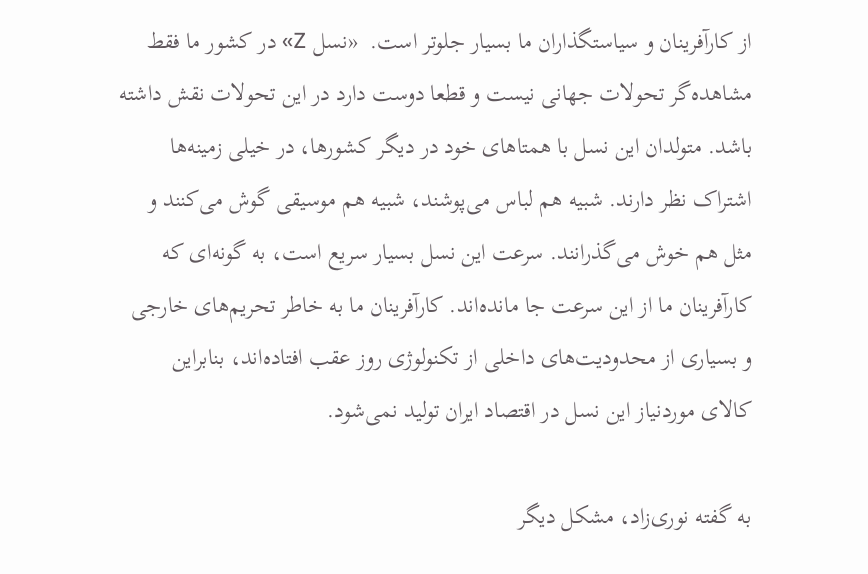از کارآفرینان و سیاستگذاران ما بسیار جلوتر است.  «نسل Z» در کشور ما فقط مشاهده‌گر تحولات جهانی نیست و قطعا دوست دارد در این تحولات نقش داشته باشد. متولدان این نسل با همتاهای خود در دیگر کشورها، در خیلی زمینه‌ها اشتراک نظر دارند. شبیه هم لباس می‌پوشند، شبیه هم موسیقی گوش می‌کنند و مثل هم خوش می‌گذرانند. سرعت این نسل بسیار سریع است، به گونه‌ای که کارآفرینان ما از این سرعت جا مانده‌اند. کارآفرینان ما به خاطر تحریم‌های خارجی و بسیاری از محدودیت‌های داخلی از تکنولوژی روز عقب افتاده‌اند، بنابراین کالای موردنیاز این نسل در اقتصاد ایران تولید نمی‌شود.

به گفته نوری‌زاد، مشکل دیگر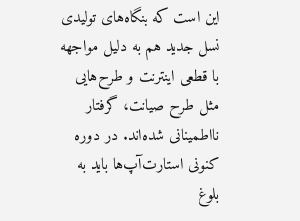این است که بنگاه‌های تولیدی نسل جدید هم به دلیل مواجهه با قطعی اینترنت و طرح‌هایی مثل طرح صیانت، گرفتار نااطمینانی شده‌اند. در دوره کنونی استارت‌آپ‌ها باید به بلوغ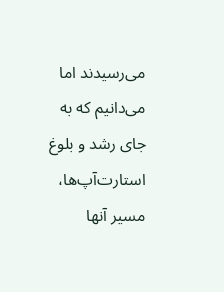می‌رسیدند اما می‌دانیم که به جای رشد و بلوغ استارت‌آپ‌ها، مسیر آنها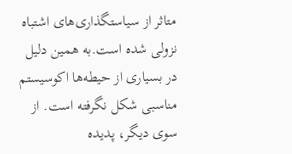متاثر از سیاستگذاری‌های اشتباه نزولی شده است.به همین دلیل در بسیاری از حیطه‌ها اکوسیستم مناسبی شکل نگرفته است. از سوی دیگر، پدیده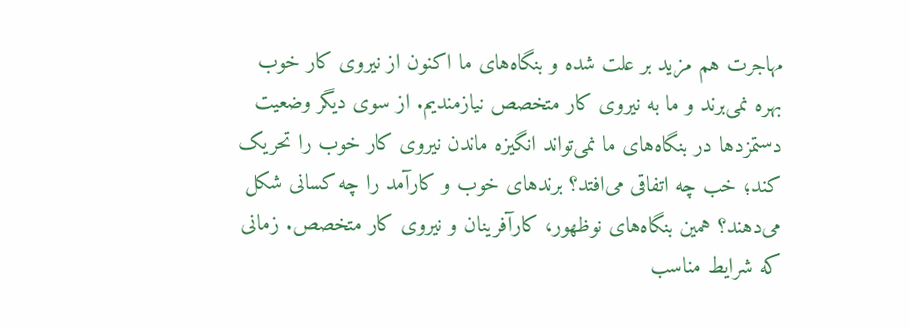مهاجرت هم مزید بر علت شده و بنگاه‌های ما اکنون از نیروی کار خوب بهره نمی‌برند و ما به نیروی کار متخصص نیازمندیم. از سوی دیگر وضعیت دستمزدها در بنگاه‌های ما نمی‌تواند انگیزه ماندن نیروی کار خوب را تحریک کند؛ خب چه اتفاقی می‌افتد؟ برندهای خوب و کارآمد را چه کسانی شکل می‌دهند؟ همین بنگاه‌های نوظهور، کارآفرینان و نیروی کار متخصص. زمانی که شرایط مناسب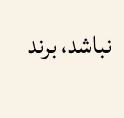نباشد، برند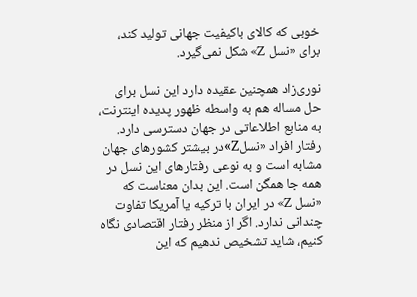خوبی که کالای باکیفیت جهانی تولید کند، برای «نسل Z» شکل نمی‌گیرد.

نوری‌زاد همچنین عقیده دارد این نسل برای حل مساله هم به واسطه ظهور پدیده اینترنت، به منابع اطلاعاتی در جهان دسترسی دارد. رفتار افراد «نسلZ»در بیشتر کشورهای جهان مشابه است و به نوعی رفتارهای این نسل در همه جا همگن است. این بدان معناست که «نسل Z» در ایران با ترکیه یا آمریکا تفاوت چندانی ندارد. اگر از منظر رفتار اقتصادی نگاه کنیم، شاید تشخیص ندهیم که این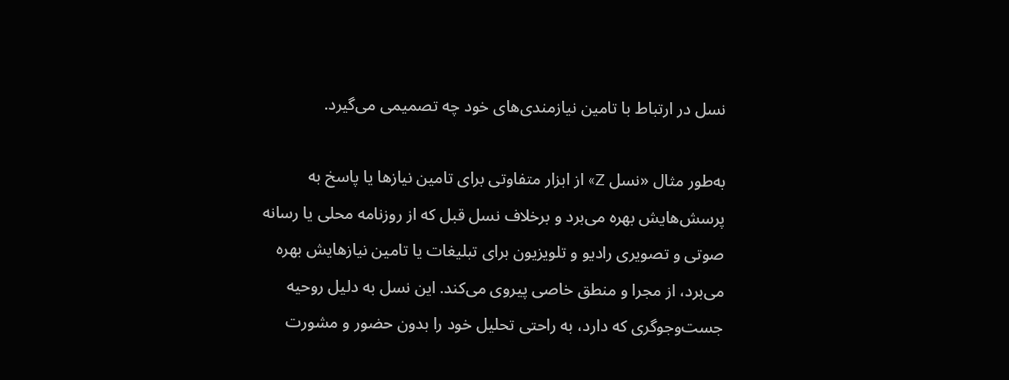نسل در ارتباط با تامین نیازمندی‌های خود چه تصمیمی می‌گیرد.

به‌طور مثال «نسل Z» از ابزار متفاوتی برای تامین نیازها یا پاسخ به پرسش‌هایش بهره می‌برد و برخلاف نسل قبل که از روزنامه محلی یا رسانه صوتی و تصویری رادیو و تلویزیون برای تبلیغات یا تامین نیازهایش بهره می‌برد، از مجرا و منطق خاصی پیروی می‌کند. این نسل به دلیل روحیه جست‌وجوگری که دارد، به راحتی تحلیل خود را بدون حضور و مشورت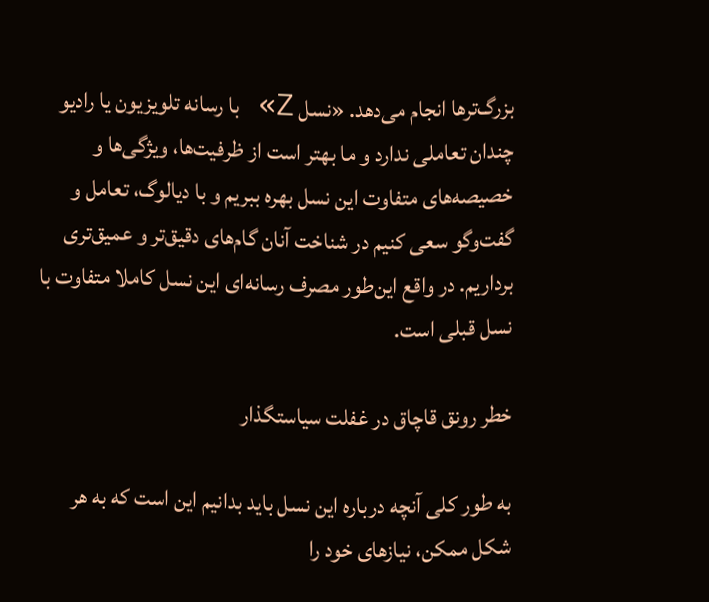بزرگ‌ترها انجام می‌دهد. «نسل Z» با رسانه تلویزیون یا رادیو چندان تعاملی ندارد و ما بهتر است از ظرفیت‌ها، ویژگی‌ها و خصیصه‌های متفاوت این نسل بهره ببریم و با دیالوگ، تعامل و گفت‌وگو سعی کنیم در شناخت آنان گام‌های دقیق‌تر و عمیق‌تری برداریم. در واقع این‌طور مصرف رسانه‌ای این نسل کاملا متفاوت با نسل قبلی است.

خطر رونق قاچاق در غفلت سیاستگذار

به طور کلی آنچه درباره این نسل باید بدانیم این است که به هر شکل ممکن، نیازهای خود را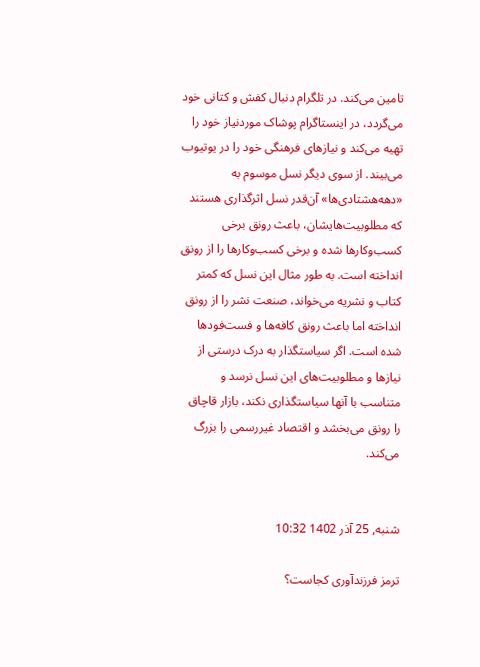تامین می‌کند. در تلگرام دنبال کفش و کتانی خود می‌گردد، در اینستاگرام پوشاک موردنیاز خود را تهیه می‌کند و نیازهای فرهنگی خود را در یوتیوب می‌بیند. از سوی دیگر نسل موسوم به «دهه‌هشتادی‌‌ها» آن‌قدر نسل اثرگذاری هستند که مطلوبیت‌هایشان، باعث رونق برخی کسب‌وکارها شده و برخی کسب‌وکارها را از رونق انداخته است. به طور مثال این نسل که کمتر کتاب و نشریه می‌خواند، صنعت نشر را از رونق انداخته اما باعث رونق کافه‌ها و فست‌فودها شده است. اگر سیاستگذار به درک درستی از نیازها و مطلوبیت‌های این نسل نرسد و متناسب با آنها سیاستگذاری نکند، بازار قاچاق را رونق می‌بخشد و اقتصاد غیررسمی را بزرگ می‌کند.


شنبه, 25 آذر 1402 10:32

ترمز فرزندآوری کجاست؟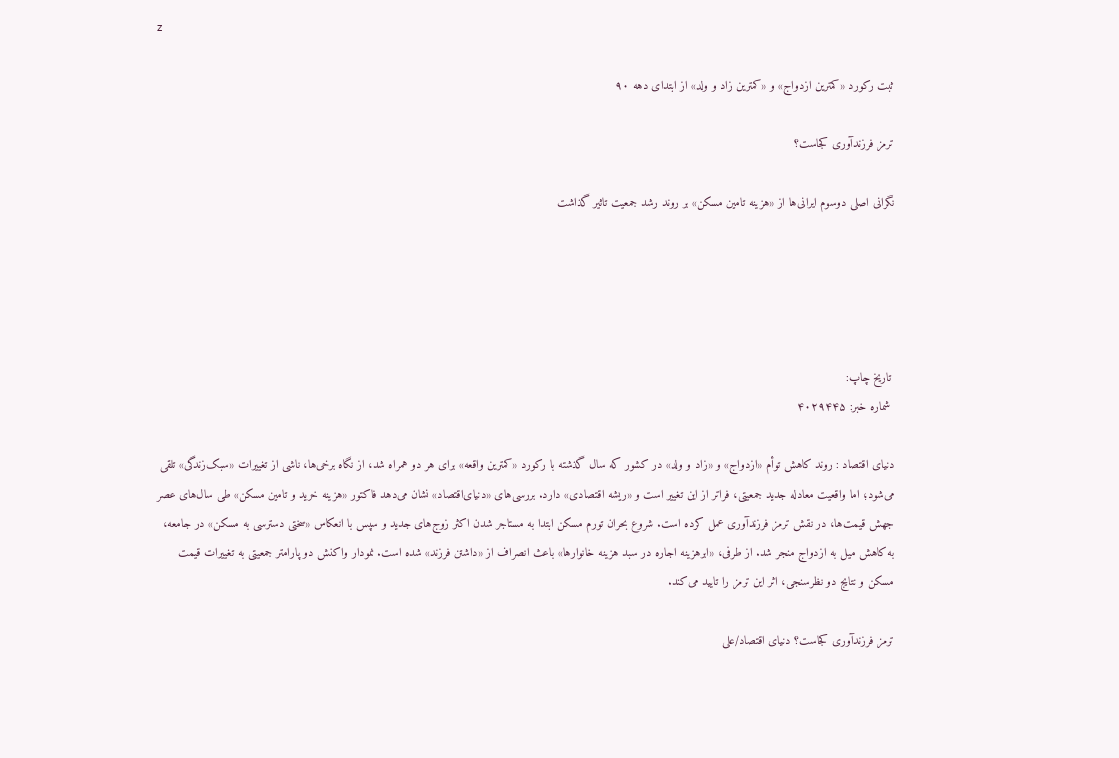z

ثبت رکورد «کمترین ازدواج» و «کمترین زاد و ولد» از ابتدای دهه ۹۰

ترمز فرزندآوری کجاست؟

نگرانی اصلی دو‌‌‌سوم ایرانی‌‌‌ها از «هزینه تامین مسکن» بر روند رشد جمعیت تاثیر گذاشت





 تاریخ چاپ:
 شماره خبر: ۴۰۲۹۴۴۵

دنیای اقتصاد : روند کاهش توأم «ازدواج» و «زاد و ولد» در کشور که سال گذشته با رکورد «کمترین واقعه» برای هر دو همراه شد، از نگاه برخی‌ها، ناشی از تغییرات «سبک‌زندگی» تلقی می‌شود؛ اما واقعیت معادله جدید جمعیتی، فراتر از این تغییر است و «ریشه اقتصادی» دارد. بررسی‌‌های «دنیای‌اقتصاد» نشان می‌دهد فاکتور «هزینه خرید و تامین مسکن» طی سال‌های عصر جهش قیمت‌ها، در نقش ترمز فرزندآوری عمل کرده است. شروع بحران تورم مسکن ابتدا به مستاجر شدن اکثر زوج‌های جدید و سپس با انعکاس «سختی دسترسی به مسکن» در جامعه، به کاهش میل به ازدواج منجر شد. از طرفی، «ابرهزینه اجاره در سبد هزینه‌ خانوارها» باعث انصراف از «داشتن فرزند» شده است. نمودار واکنش دو پارامتر جمعیتی به تغییرات قیمت مسکن و نتایج دو نظرسنجی، اثر این ترمز را تایید می‌کند.

ترمز فرزندآوری کجاست؟ دنیای اقتصاد/علی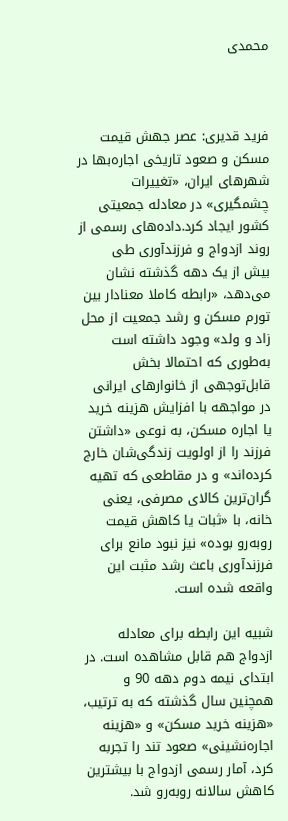محمدی



فرید قدیری: عصر جهش قیمت مسکن و صعود تاریخی اجاره‌‌‌بها در شهرهای ایران، «تغییرات چشمگیری» در معادله جمعیتی کشور ایجاد کرد.داده‌‌‌های رسمی از روند ازدواج و فرزندآوری طی بیش ‌‌‌از یک دهه گذشته نشان می‌دهد، «رابطه کاملا معنادار بین تورم مسکن و رشد جمعیت از محل زاد و ولد» وجود داشته است به‌طوری که احتمالا بخش قابل‌توجهی از خانوارهای ایرانی در مواجهه با افزایش هزینه خرید یا اجاره مسکن، به نوعی «داشتن فرزند را از اولویت زندگی‌‌‌شان خارج کرده‌‌‌اند» و در مقاطعی که تهیه گران‌ترین کالای مصرفی، یعنی خانه، با «ثبات یا کاهش قیمت روبه‌رو بوده» نیز نبود مانع برای فرزندآوری باعث رشد مثبت این واقعه شده است.

شبیه این رابطه برای معادله ازدواج هم قابل مشاهده است. در ابتدای نیمه دوم دهه 90 و همچنین سال گذشته که به ترتیب، «هزینه خرید مسکن» و «هزینه اجاره‌‌‌نشینی» صعود تند را تجربه کرد، آمار رسمی ازدواج با بیشترین کاهش سالانه روبه‌رو شد.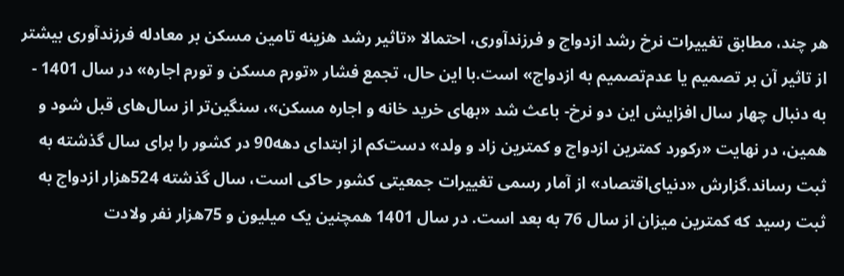هر چند، مطابق تغییرات نرخ رشد ازدواج و فرزندآوری، احتمالا «تاثیر رشد هزینه تامین مسکن بر معادله فرزندآوری بیشتر از تاثیر آن بر تصمیم یا عدم‌تصمیم به ازدواج» است.با این حال، تجمع فشار «تورم مسکن و تورم اجاره» در سال 1401 - به دنبال چهار سال افزایش این دو نرخ- باعث شد «بهای خرید خانه و اجاره مسکن»، سنگین‌‌‌تر از سال‌های قبل شود و همین، در نهایت «رکورد کمترین ازدواج و کمترین زاد و ولد» دست‌‌‌کم از ابتدای دهه‌‌‌90 در کشور را برای سال گذشته به ثبت رساند.گزارش «دنیای‌اقتصاد» از آمار رسمی تغییرات جمعیتی کشور حاکی است، سال گذشته 524هزار ازدواج به ثبت رسید که کمترین میزان از سال 76 به بعد است. در سال 1401 همچنین یک میلیون و 75هزار نفر ولادت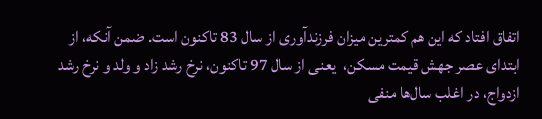اتفاق افتاد که این هم کمترین میزان فرزندآوری از سال 83 تاکنون است. ضمن آنکه، از ابتدای عصر جهش قیمت مسکن، ‌‌‌ یعنی از سال 97 تاکنون، نرخ رشد زاد و ولد و نرخ رشد ازدواج، در اغلب سال‌ها منفی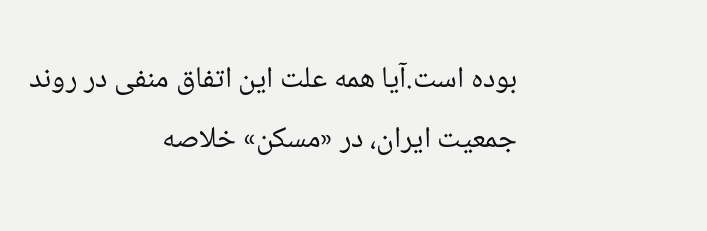بوده است.آیا همه علت این اتفاق منفی در روند جمعیت ایران، در «مسکن» خلاصه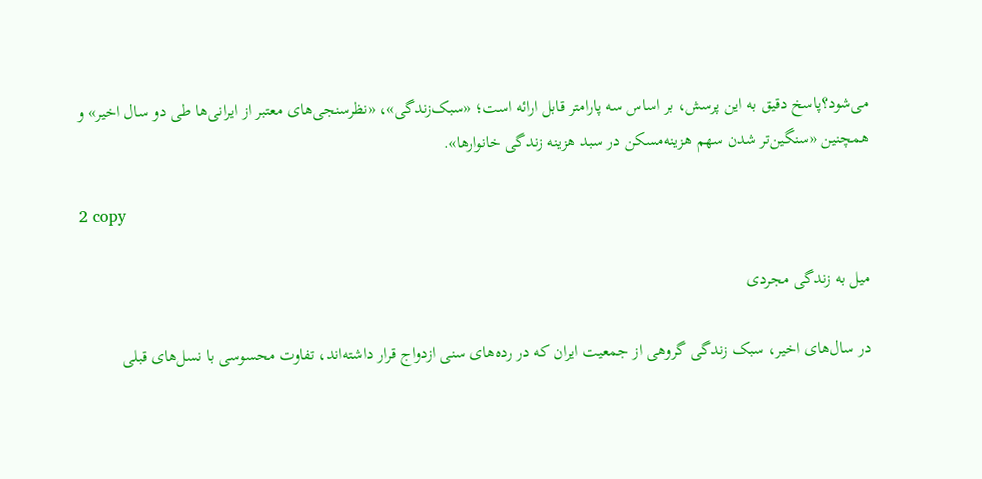می‌شود؟پاسخ دقیق به این پرسش، بر اساس سه پارامتر قابل ارائه است؛ «سبک‌‌‌زندگی»، «نظرسنجی‌‌‌های معتبر از ایرانی‌‌‌ها طی دو سال اخیر» و همچنین «سنگین‌‌‌تر شدن سهم هزینه‌‌‌مسکن در سبد هزینه زندگی خانوارها».

2 copy

میل به زندگی مجردی

در سال‌های اخیر، سبک ‌‌‌زندگی گروهی از جمعیت ایران که در رده‌‌‌های سنی ازدواج قرار داشته‌‌‌اند، تفاوت محسوسی با نسل‌‌‌های قبلی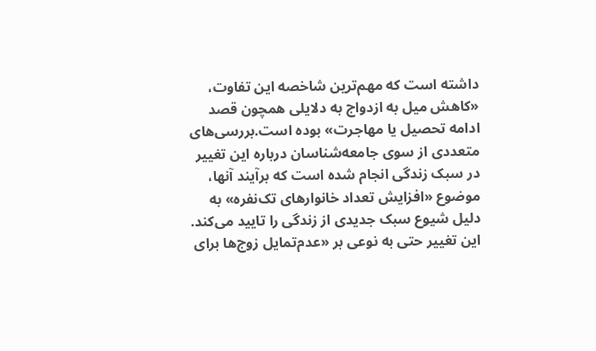داشته است که مهم‌ترین شاخصه این تفاوت، «کاهش میل به ازدواج به دلایلی همچون قصد ادامه تحصیل یا مهاجرت» بوده است.بررسی‌‌‌های متعددی از سوی جامعه‌‌‌شناسان درباره این تغییر در سبک زندگی انجام شده است که برآیند آنها، موضوع «افزایش تعداد خانوارهای تک‌‌‌نفره» به دلیل شیوع سبک‌‌‌ جدیدی از زندگی را تایید می‌کند. این تغییر حتی به نوعی بر «عدم‌تمایل زوج‌‌‌ها برای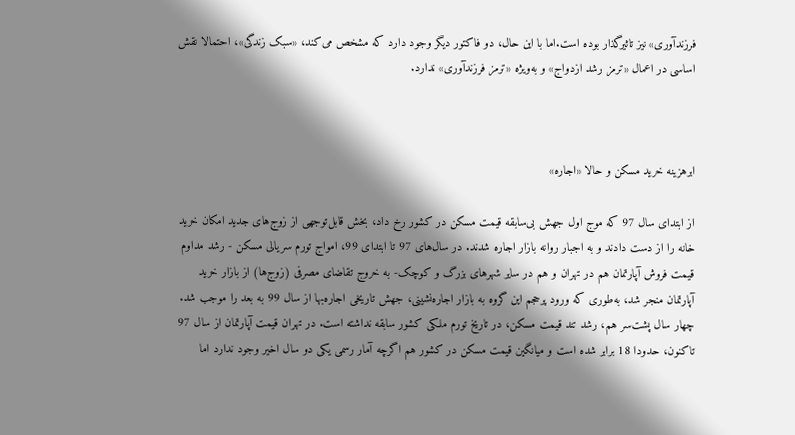فرزندآوری» نیز تاثیرگذار بوده است.اما با این حال، دو فاکتور دیگر وجود دارد که مشخص می‌کند، «سبک زندگی»، احتمالا نقش اساسی در اعمال «ترمز رشد ازدواج» و به‌ویژه «ترمز فرزندآوری» ندارد.



ابرهزینه خرید مسکن و حالا «اجاره»

از ابتدای سال 97 که موج اول جهش بی‌‌‌سابقه قیمت مسکن در کشور رخ داد، بخش قابل‌توجهی از زوج‌‌‌های جدید امکان خرید خانه را از دست دادند و به اجبار روانه بازار اجاره شدند. در سال‌های 97 تا ابتدای 99، امواج تورم سریالی مسکن - رشد مداوم قیمت فروش آپارتمان هم در تهران و هم در سایر شهرهای بزرگ و کوچک- به خروج تقاضای مصرفی (زوج‌‌‌ها) از بازار خرید آپارتمان منجر شد، به‌طوری که ورود پرحجم این گروه به بازار اجاره‌‌‌نشینی، جهش تاریخی اجاره‌‌‌بها از سال 99 به بعد را موجب شد. چهار سال پشت‌‌‌سر هم، رشد تند قیمت مسکن، در تاریخ تورم ملکی کشور سابقه نداشته است. در تهران قیمت آپارتمان از سال 97 تاکنون، حدودا 18 برابر شده است و میانگین قیمت مسکن در کشور هم اگرچه آمار رسمی یکی دو سال اخیر وجود ندارد اما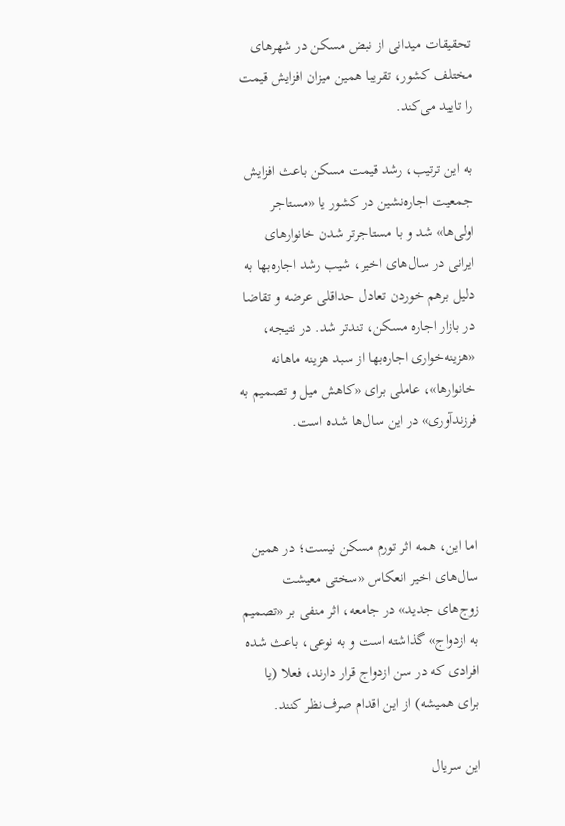تحقیقات میدانی از نبض مسکن در شهرهای مختلف کشور، تقریبا همین میزان افزایش قیمت را تایید می‌کند.

به این ترتیب، رشد قیمت مسکن باعث افزایش جمعیت اجاره‌‌‌نشین در کشور یا «مستاجر اولی‌‌‌ها» شد و با مستاجرتر شدن خانوارهای ایرانی در سال‌های اخیر، شیب رشد اجاره‌‌‌بها به دلیل برهم خوردن تعادل حداقلی عرضه و تقاضا در بازار اجاره مسکن، تندتر شد. در نتیجه، «هزینه‌‌‌خواری اجاره‌‌‌بها از سبد هزینه ماهانه خانوارها»، عاملی برای «کاهش میل و تصمیم به فرزندآوری» در این سال‌ها شده است.



اما این، همه اثر تورم مسکن نیست؛ در همین سال‌های اخیر انعکاس «سختی معیشت زوج‌‌‌های جدید» در جامعه، اثر منفی بر «تصمیم به ازدواج» گذاشته است و به نوعی، باعث شده افرادی که در سن ازدواج قرار دارند، فعلا (یا برای همیشه) از این اقدام صرف‌‌‌نظر کنند.

این سریال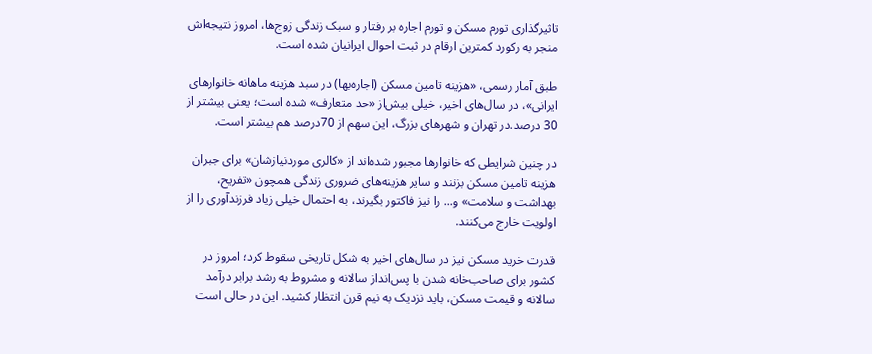تاثیرگذاری تورم مسکن و تورم اجاره بر رفتار و سبک زندگی زوج‌‌‌ها، امروز نتیجه‌‌‌اش منجر به رکورد کمترین ارقام در ثبت احوال ایرانیان شده است.

طبق آمار رسمی، «هزینه تامین مسکن (اجاره‌‌‌بها) در سبد هزینه ماهانه خانوارهای ایرانی»، در سال‌های اخیر، خیلی بیش‌‌‌از «حد متعارف» شده است؛ یعنی بیشتر از 30 درصد.در تهران و شهرهای بزرگ، این سهم از 70درصد هم بیشتر است.

در چنین شرایطی که خانوارها مجبور شده‌‌‌اند از «کالری موردنیازشان» برای جبران هزینه تامین مسکن بزنند و سایر هزینه‌‌‌های ضروری زندگی همچون «تفریح، بهداشت و سلامت» و... را نیز فاکتور بگیرند، به احتمال خیلی زیاد فرزندآوری را از اولویت خارج می‌کنند.

قدرت خرید مسکن نیز در سال‌های اخیر به شکل تاریخی سقوط کرد؛ امروز در کشور برای صاحب‌‌‌‌‌‌‌‌‌خانه شدن با پس‌‌‌انداز سالانه و مشروط به رشد برابر درآمد سالانه و قیمت مسکن، ‌‌‌باید نزدیک به نیم قرن انتظار کشید. این در حالی است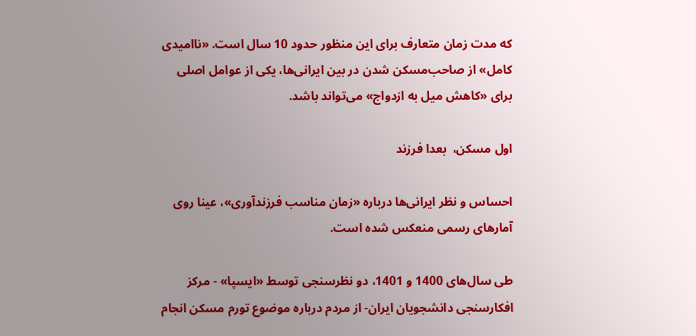که مدت زمان متعارف برای این منظور حدود 10 سال است. «ناامیدی کامل» از صاحب‌‌‌‌‌‌مسکن شدن در بین ایرانی‌‌‌ها، یکی از عوامل اصلی برای «کاهش میل به ازدواج» می‌تواند باشد.

اول مسکن، ‌‌‌ بعدا فرزند

احساس و نظر ایرانی‌‌‌ها درباره «زمان مناسب فرزندآوری»، عینا روی آمارهای رسمی منعکس شده است.

طی سال‌های 1400 و 1401، دو نظرسنجی توسط «ایسپا» - مرکز افکارسنجی دانشجویان ایران- از مردم درباره موضوع تورم مسکن انجام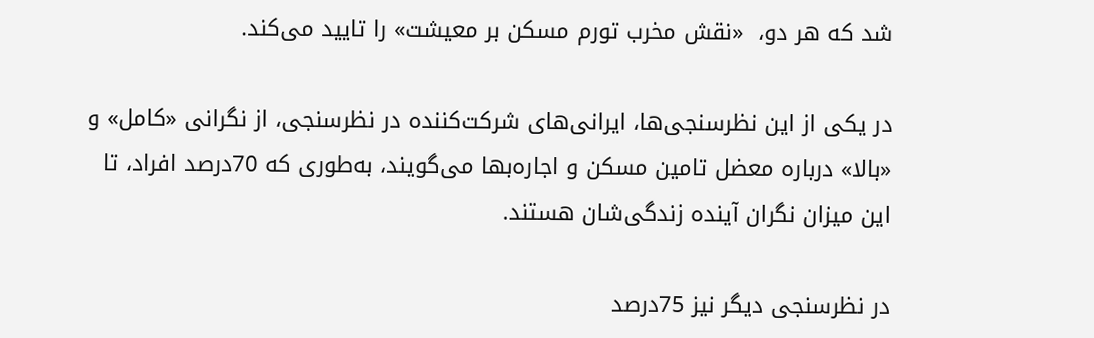شد که هر دو، ‌‌‌ «نقش مخرب تورم مسکن بر معیشت» را تایید می‌کند.

در یکی از این نظرسنجی‌‌‌ها، ایرانی‌‌‌های شرکت‌کننده در نظرسنجی، از نگرانی «کامل» و «بالا» درباره معضل تامین مسکن و اجاره‌‌‌بها می‌‌‌گویند، به‌طوری که 70درصد افراد، تا این میزان نگران آینده زندگی‌‌‌شان هستند.

در نظرسنجی دیگر نیز 75درصد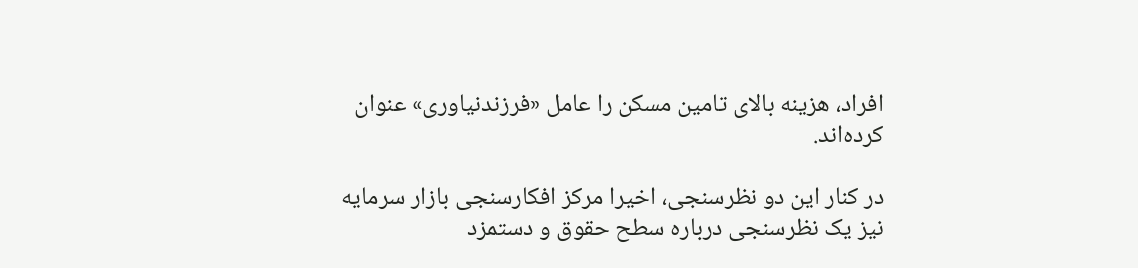افراد، هزینه بالای تامین مسکن را عامل «فرزندنیاوری» عنوان کرده‌‌‌اند.

در کنار این دو نظرسنجی، اخیرا مرکز افکارسنجی بازار سرمایه نیز یک نظرسنجی درباره سطح حقوق و دستمزد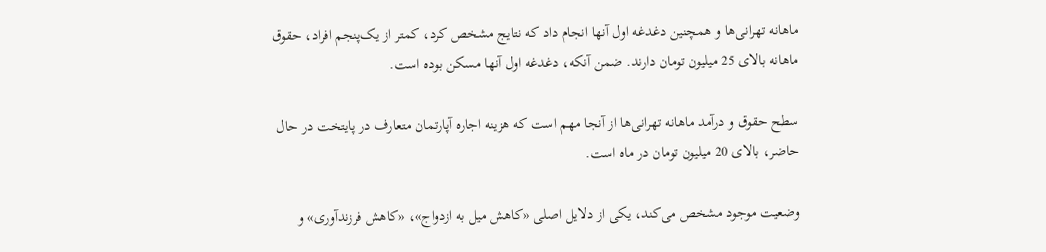ماهانه تهرانی‌‌‌ها و همچنین دغدغه اول آنها انجام داد که نتایج مشخص کرد، کمتر از یک‌پنجم افراد، حقوق ماهانه بالای 25 میلیون تومان دارند. ضمن آنکه، دغدغه اول آنها مسکن بوده است.

سطح حقوق و درآمد ماهانه تهرانی‌‌‌ها از آنجا مهم است که هزینه اجاره آپارتمان متعارف در پایتخت در حال حاضر، بالای 20 میلیون تومان در ماه است.

وضعیت موجود مشخص می‌کند، یکی از دلایل اصلی «کاهش میل به ازدواج»، «کاهش فرزندآوری» و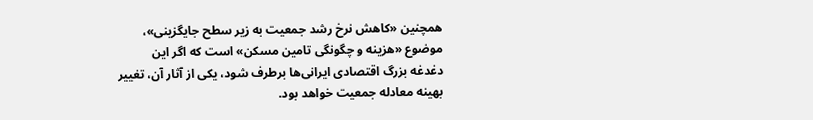همچنین «کاهش نرخ رشد جمعیت به زیر سطح جایگزینی»، موضوع «هزینه و چگونگی تامین مسکن» است که اگر این دغدغه بزرگ اقتصادی ایرانی‌‌‌ها برطرف شود، یکی از آثار آن، تغییر بهینه معادله جمعیت خواهد بود.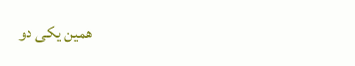همین یکی دو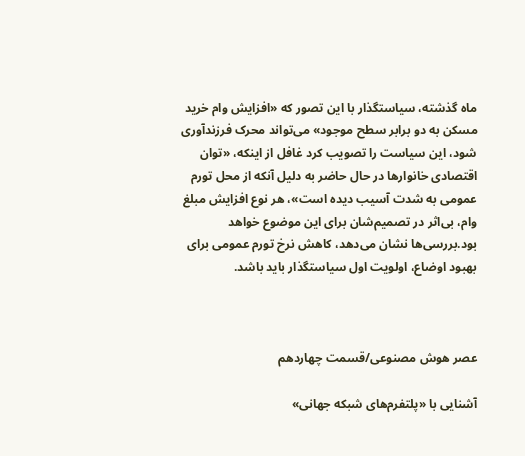ماه گذشته، سیاستگذار با این تصور که «افزایش وام خرید مسکن به دو برابر سطح موجود» می‌تواند محرک فرزندآوری شود، این سیاست را تصویب کرد غافل از اینکه، «توان اقتصادی خانوارها در حال حاضر به دلیل آنکه از محل تورم عمومی به شدت آسیب دیده است»، هر نوع افزایش مبلغ وام، بی‌‌‌اثر در تصمیم‌‌‌شان برای این موضوع خواهد بود.بررسی‌‌‌ها نشان می‌دهد، کاهش نرخ تورم عمومی برای بهبود اوضاع، اولویت اول سیاستگذار باید باشد.



عصر هوش مصنوعی/قسمت چهاردهم

آشنایی با «پلتفرم‌‌‌های شبکه جهانی»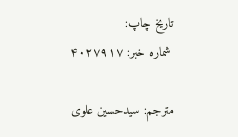تاریخ چاپ:
 شماره خبر: ۴۰۲۷۹۱۷

مترجم: سید‌حسین علوی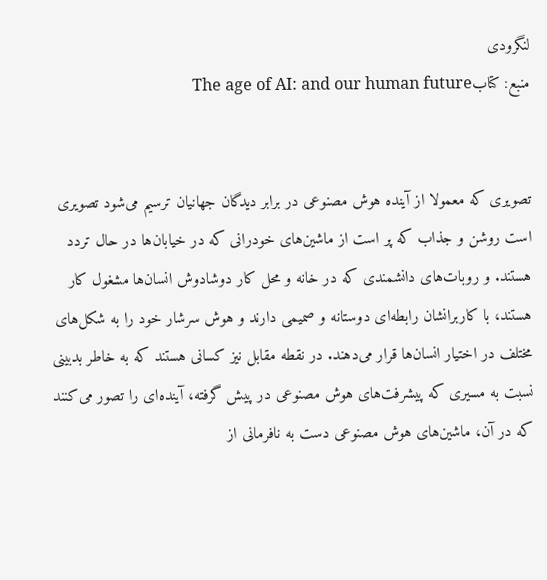لنگرودی
منبع: کتابThe age of AI: and our human future


تصویری که معمولا از آینده هوش مصنوعی در برابر دیدگان جهانیان ترسیم می‌شود تصویری است روشن و جذاب که پر است از ماشین‌‌‌های خودرانی که در خیابان‌‌‌ها در حال تردد هستند. و روبات‌‌‌های دانشمندی که در خانه و محل کار دوشادوش انسان‌‌‌ها مشغول کار هستند، با کاربرانشان رابطه‌‌‌ای دوستانه و صمیمی دارند و هوش سرشار خود را به شکل‌‌‌های مختلف در اختیار انسان‌‌‌ها قرار می‌دهند. در نقطه مقابل نیز کسانی هستند که به خاطر بدبینی نسبت به مسیری که پیشرفت‌‌‌های هوش مصنوعی در پیش‌‌‌ گرفته، آینده‌‌‌ای را تصور می‌کنند که در آن، ماشین‌‌‌های هوش مصنوعی دست به نافرمانی از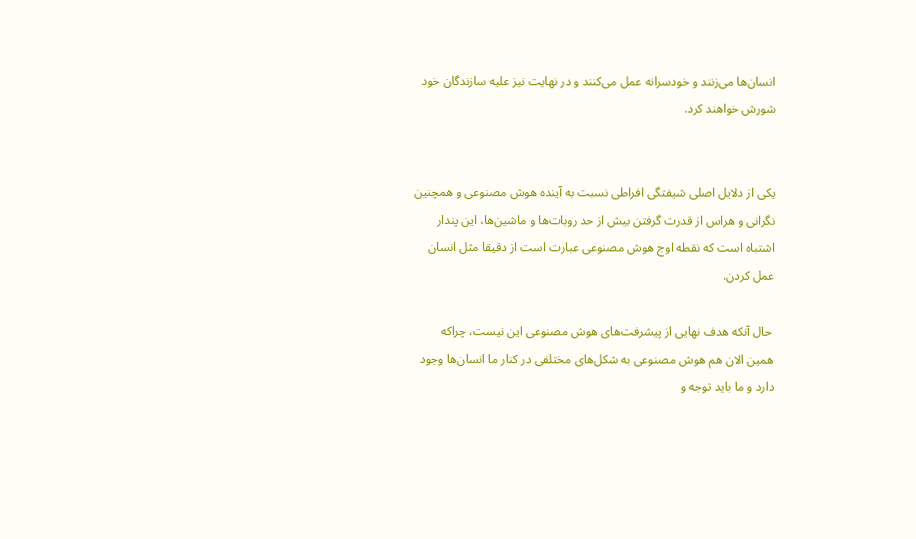انسان‌‌‌ها می‌‌‌زنند و خودسرانه عمل می‌کنند و در نهایت نیز علیه سازندگان خود شورش خواهند کرد.


یکی از دلایل اصلی شیفتگی افراطی نسبت به آینده هوش مصنوعی و همچنین نگرانی و هراس از قدرت گرفتن بیش ‌‌‌از حد روبات‌‌‌ها و ماشین‌‌‌ها، این پندار اشتباه است که نقطه اوج هوش مصنوعی عبارت است از دقیقا مثل انسان عمل کردن.

 حال‌‌‌ آنکه هدف نهایی از پیشرفت‌‌‌های هوش مصنوعی این نیست، چراکه همین ‌‌‌الان هم هوش مصنوعی به شکل‌‌‌های مختلفی در کنار ما انسان‌‌‌ها وجود دارد و ما باید توجه و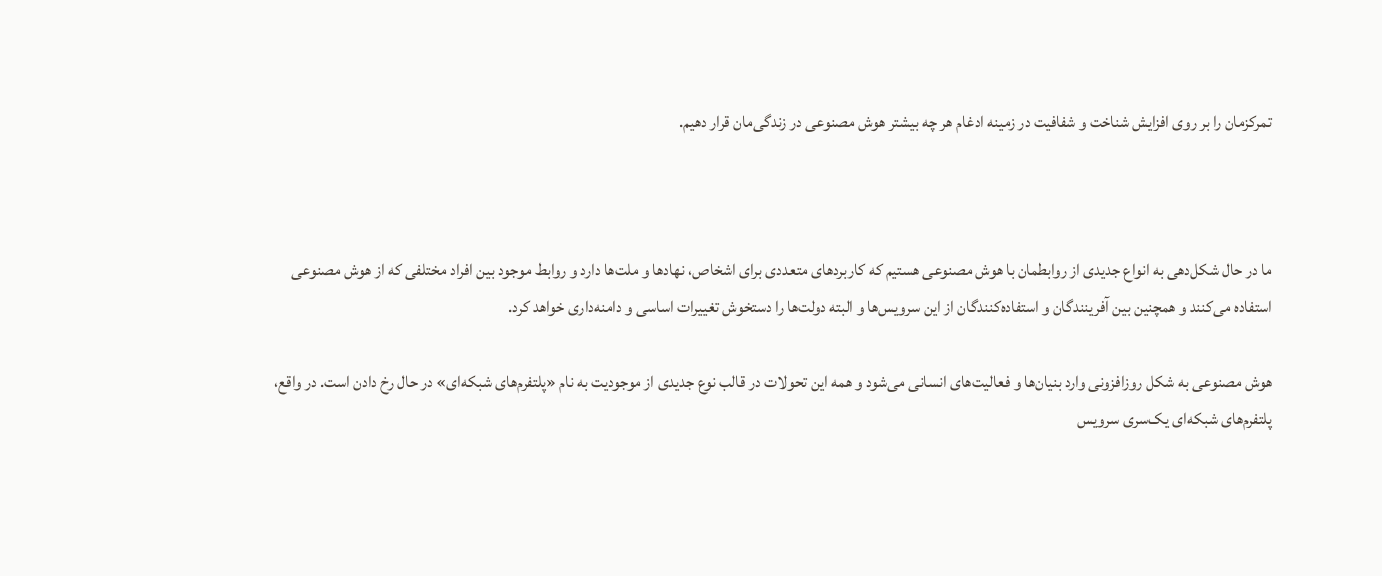تمرکزمان را بر روی افزایش شناخت و شفافیت در زمینه ادغام هر چه بیشتر هوش مصنوعی در زندگی‌‌‌مان قرار دهیم.



ما در حال شکل‌‌‌دهی به انواع جدیدی از روابطمان با هوش مصنوعی هستیم که کاربردهای متعددی برای اشخاص، نهادها و ملت‌‌‌ها دارد و روابط موجود بین افراد مختلفی که از هوش مصنوعی استفاده می‌کنند و همچنین بین آفرینندگان و استفاده‌‌‌کنندگان از این سرویس‌‌‌ها و البته دولت‌‌‌ها را دستخوش تغییرات اساسی و دامنه‌‌‌داری خواهد کرد.

هوش مصنوعی به شکل روزافزونی وارد بنیان‌‌‌ها و فعالیت‌‌‌های انسانی می‌شود و همه این تحولات در قالب نوع جدیدی از موجودیت به نام «پلتفرم‌‌‌های شبکه‌‌‌ای» در حال رخ دادن است. در واقع، پلتفرم‌‌‌های شبکه‌‌‌ای یک‌سری سرویس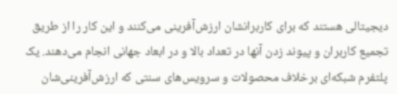دیجیتالی هستند که برای کاربرانشان ارزش‌‌‌آفرینی می‌کنند و این کار را از طریق تجمیع کاربران و پیوند زدن آنها در تعداد بالا و در ابعاد جهانی انجام می‌دهند. یک پلتفرم شبکه‌‌‌ای برخلاف محصولات و سرویس‌‌‌های سنتی که ارزش‌‌‌آفرینی‌‌‌شان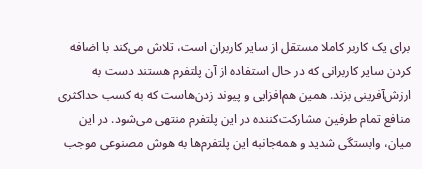برای یک کاربر کاملا مستقل از سایر کاربران است، تلاش می‌کند با اضافه کردن سایر کاربرانی که در حال استفاده از آن پلتفرم هستند دست به ارزش‌‌‌آفرینی بزند. همین هم‌‌‌افزایی و پیوند زدن‌‌‌هاست که به کسب حداکثری منافع تمام طرفین مشارکت‌‌‌کننده در این پلتفرم منتهی می‌شود. در این میان، وابستگی شدید و همه‌‌‌جانبه این پلتفرم‌‌‌ها به هوش مصنوعی موجب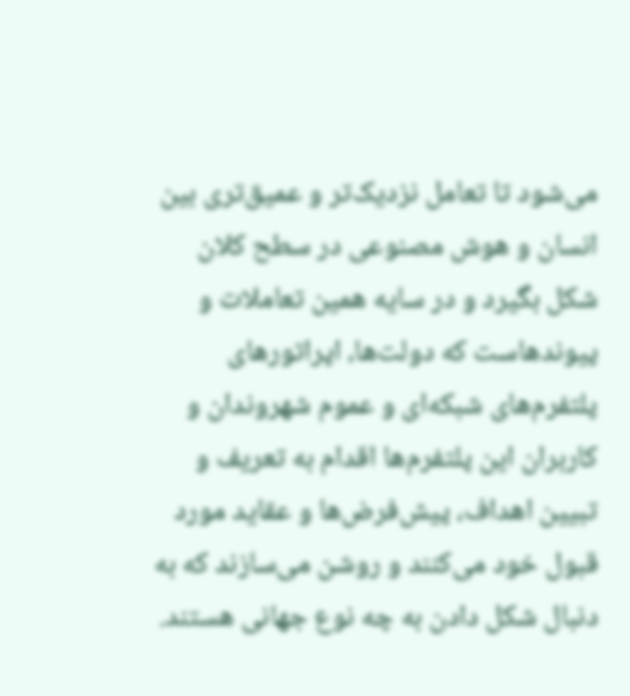می‌شود تا تعامل نزدیک‌‌‌تر و عمیق‌‌‌تری بین انسان و هوش مصنوعی در سطح کلان شکل بگیرد و در سایه همین تعاملات و پیوندهاست که دولت‌‌‌ها، اپراتورهای پلتفرم‌‌‌های شبکه‌‌‌ای و عموم شهروندان و کاربران این پلتفرم‌‌‌ها اقدام به تعریف و تبیین اهداف، پیش‌‌‌فرض‌‌‌ها و عقاید مورد قبول خود می‌کنند و روشن می‌‌‌سازند که به دنبال شکل دادن به چه نوع جهانی هستند.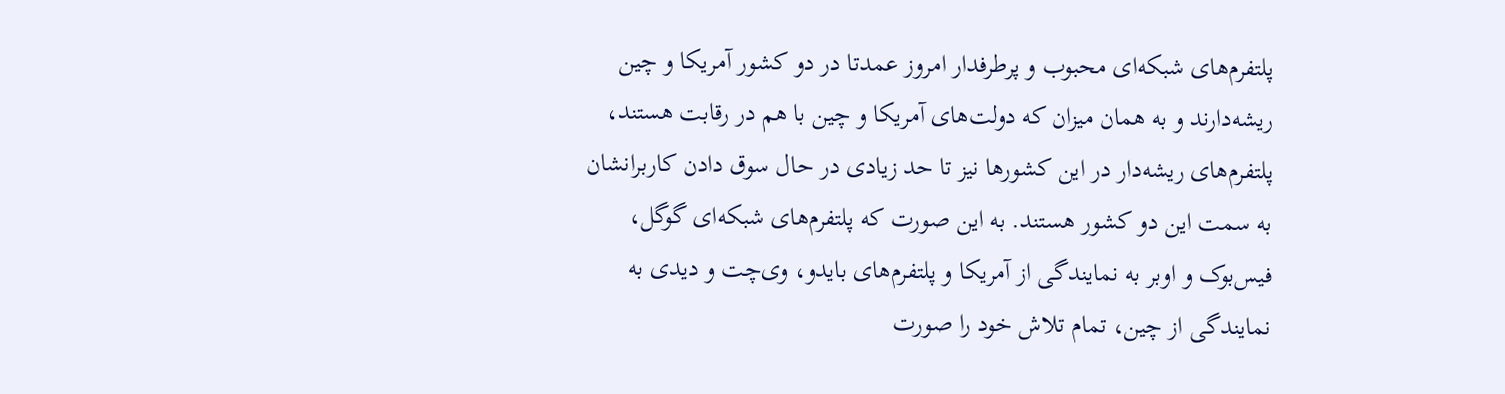پلتفرم‌‌‌های شبکه‌‌‌ای محبوب و پرطرفدار امروز عمدتا در دو کشور آمریکا و چین ریشه‌‌‌دارند و به همان میزان که دولت‌‌‌های آمریکا و چین با هم در رقابت هستند، پلتفرم‌‌‌های ریشه‌‌‌دار در این کشورها نیز تا حد زیادی در حال سوق دادن کاربرانشان به سمت این دو کشور هستند. به این صورت که پلتفرم‌‌‌های شبکه‌‌‌ای گوگل، فیس‌‌‌بوک و اوبر به نمایندگی از آمریکا و پلتفرم‌‌‌های بایدو، وی‌‌‌چت و دیدی به نمایندگی از چین، تمام تلاش خود را صورت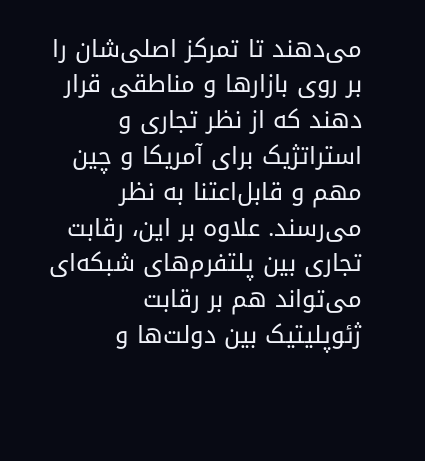می‌دهند تا تمرکز اصلی‌‌‌شان را بر روی بازارها و مناطقی قرار دهند که از نظر تجاری و استراتژیک برای آمریکا و چین مهم و قابل‌‌‌اعتنا به نظر می‌‌‌رسند. علاوه بر این، رقابت تجاری بین پلتفرم‌‌‌های شبکه‌‌‌ای می‌تواند هم بر رقابت ژئوپلیتیک بین دولت‌‌‌ها و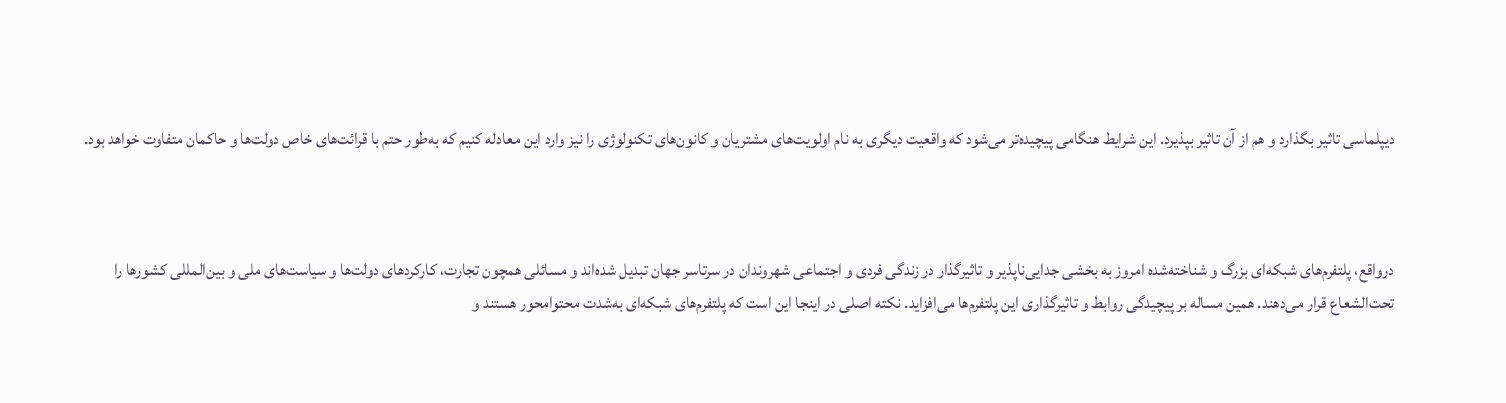دیپلماسی تاثیر بگذارد و هم از آن تاثیر بپذیرد. این شرایط هنگامی پیچیده‌‌‌تر می‌شود که واقعیت دیگری به نام اولویت‌‌‌های مشتریان و کانون‌‌‌های تکنولوژی را نیز وارد این معادله کنیم که به‌‌‌طور حتم با قرائت‌‌‌های خاص دولت‌‌‌ها و حاکمان متفاوت خواهد بود.



درواقع، پلتفرم‌‌‌های شبکه‌‌‌ای بزرگ و شناخته‌‌‌شده امروز به بخشی جدایی‌‌‌ناپذیر و تاثیرگذار در زندگی فردی و اجتماعی شهروندان در سرتاسر جهان تبدیل ‌‌‌شده‌‌‌اند و مسائلی همچون تجارت، کارکردهای دولت‌‌‌ها و سیاست‌‌‌های ملی و بین‌المللی کشورها را تحت‌‌‌الشعاع قرار می‌دهند. همین مساله بر پیچیدگی روابط و تاثیرگذاری این پلتفرم‌‌‌ها می‌‌‌افزاید. نکته اصلی در اینجا این است که پلتفرم‌‌‌های شبکه‌‌‌ای به‌‌‌شدت محتوا‌محور هستند و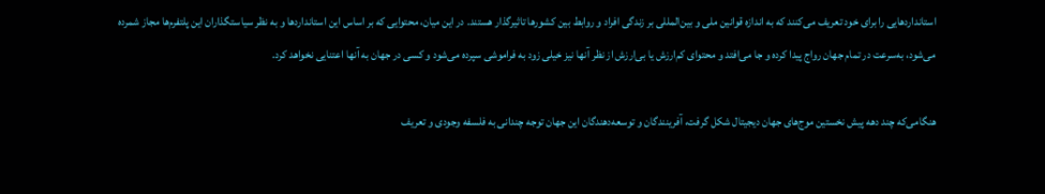استانداردهایی را برای خود تعریف می‌کنند که به ‌‌‌اندازه قوانین ملی و بین‌المللی بر زندگی افراد و روابط بین کشورها تاثیرگذار هستند. در این میان، محتوایی که بر اساس این استانداردها و به نظر سیاستگذاران این پلتفرم‌‌‌ها مجاز شمرده می‌شود، به‌‌‌سرعت در تمام جهان رواج پیدا کرده و جا می‌‌‌افتد و محتوای کم‌‌‌ارزش یا بی‌‌‌ارزش از نظر آنها نیز خیلی زود به فراموشی سپرده می‌شود و کسی در جهان به آنها اعتنایی نخواهد کرد.

هنگامی‌‌‌که چند دهه پیش نخستین موج‌‌‌های جهان دیجیتال شکل گرفت، آفرینندگان و توسعه‌‌‌دهندگان این جهان توجه چندانی به فلسفه وجودی و تعریف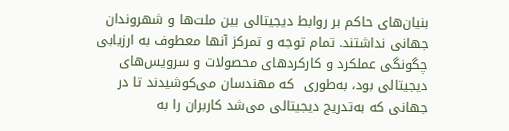بنیان‌‌‌های حاکم بر روابط دیجیتالی بین ملت‌‌‌ها و شهروندان جهانی نداشتند. تمام توجه و تمرکز آنها معطوف به ارزیابی چگونگی عملکرد و کارکردهای محصولات و سرویس‌‌‌های دیجیتالی بود، به‌‌‌طوری  که مهندسان می‌‌‌کوشیدند تا در جهانی که به‌‌‌تدریج دیجیتالی می‌‌‌شد کاربران را به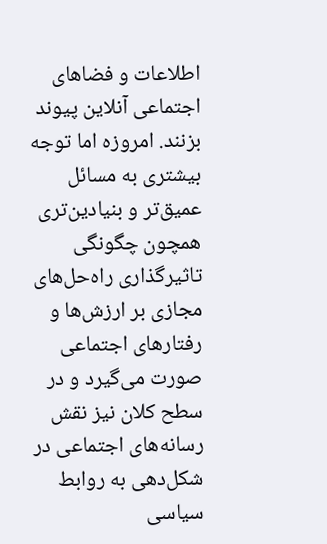اطلاعات و فضاهای اجتماعی آنلاین پیوند بزنند. امروزه اما توجه بیشتری به مسائل عمیق‌‌‌تر و بنیادین‌‌‌تری همچون چگونگی تاثیرگذاری راه‌‌‌حل‌‌‌های مجازی بر ارزش‌‌‌ها و رفتارهای اجتماعی صورت می‌گیرد و در سطح کلان نیز نقش رسانه‌‌‌های اجتماعی در شکل‌‌‌دهی به روابط سیاسی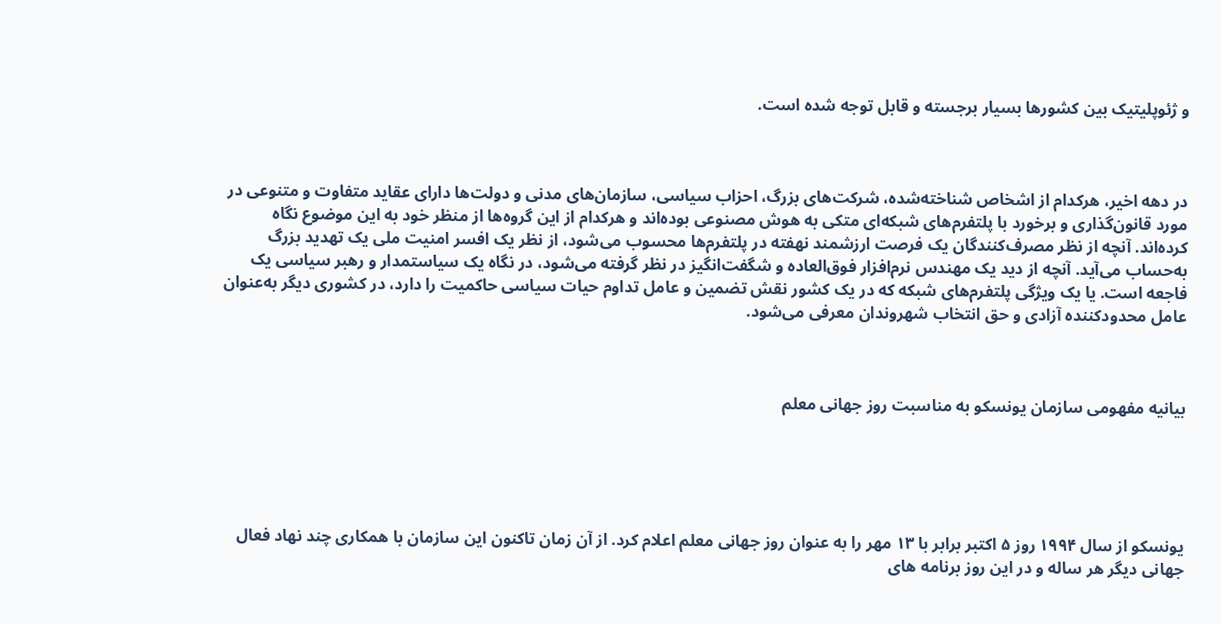و ژئوپلیتیک بین کشورها بسیار برجسته و قابل ‌‌‌توجه شده است.



در دهه اخیر، هرکدام از اشخاص شناخته‌‌‌‌شده، شرکت‌های بزرگ، احزاب سیاسی، سازمان‌های مدنی و دولت‌‌‌ها دارای عقاید متفاوت و متنوعی در مورد قانون‌گذاری و برخورد با پلتفرم‌‌‌های شبکه‌‌‌ای متکی به هوش مصنوعی بوده‌‌‌اند و هرکدام از این گروه‌‌‌ها از منظر خود به این موضوع نگاه کرده‌‌‌اند. آنچه از نظر مصرف‌کنندگان یک فرصت ارزشمند نهفته در پلتفرم‌‌‌ها محسوب می‌شود، از نظر یک افسر امنیت ملی یک تهدید بزرگ به‌‌‌حساب می‌‌‌آید. آنچه از دید یک مهندس نرم‌‌‌افزار فوق‌‌‌العاده و شگفت‌‌‌انگیز در نظر گرفته می‌شود، در نگاه یک سیاستمدار و رهبر سیاسی یک فاجعه است. یا یک ویژگی پلتفرم‌‌‌های شبکه که در یک کشور نقش تضمین و عامل تداوم حیات سیاسی حاکمیت را دارد، در کشوری دیگر به‌‌‌عنوان عامل محدودکننده آزادی و حق انتخاب شهروندان معرفی می‌شود.



بیانیه مفهومی سازمان یونسکو به مناسبت روز جهانی معلم





یونسکو از سال ۱۹۹۴ روز ۵ اکتبر برابر با ۱۳ مهر را به عنوان روز جهانی معلم اعلام کرد. از آن زمان تاکنون این سازمان با همکاری چند نهاد فعال جهانی دیگر هر ساله و در این روز برنامه های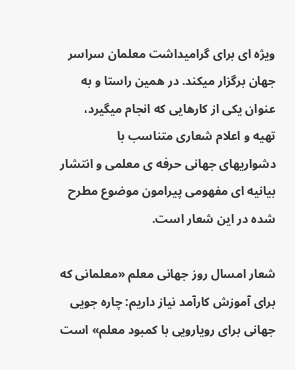ویژه ای برای گرامیداشت معلمان سراسر جهان برگزار میکند. در همین راستا و به عنوان یکی از کارهایی که انجام میگیرد، تهیه و اعلام شعاری متناسب با دشواریهای جهانی حرفه ی معلمی و انتشار بیانیه ای مفهومی پیرامون موضوع مطرح شده در این شعار است.

شعار امسال روز جهانی معلم «معلمانی که برای آموزش کارآمد نیاز داریم: چاره جویی جهانی برای رویارویی با کمبود معلم» است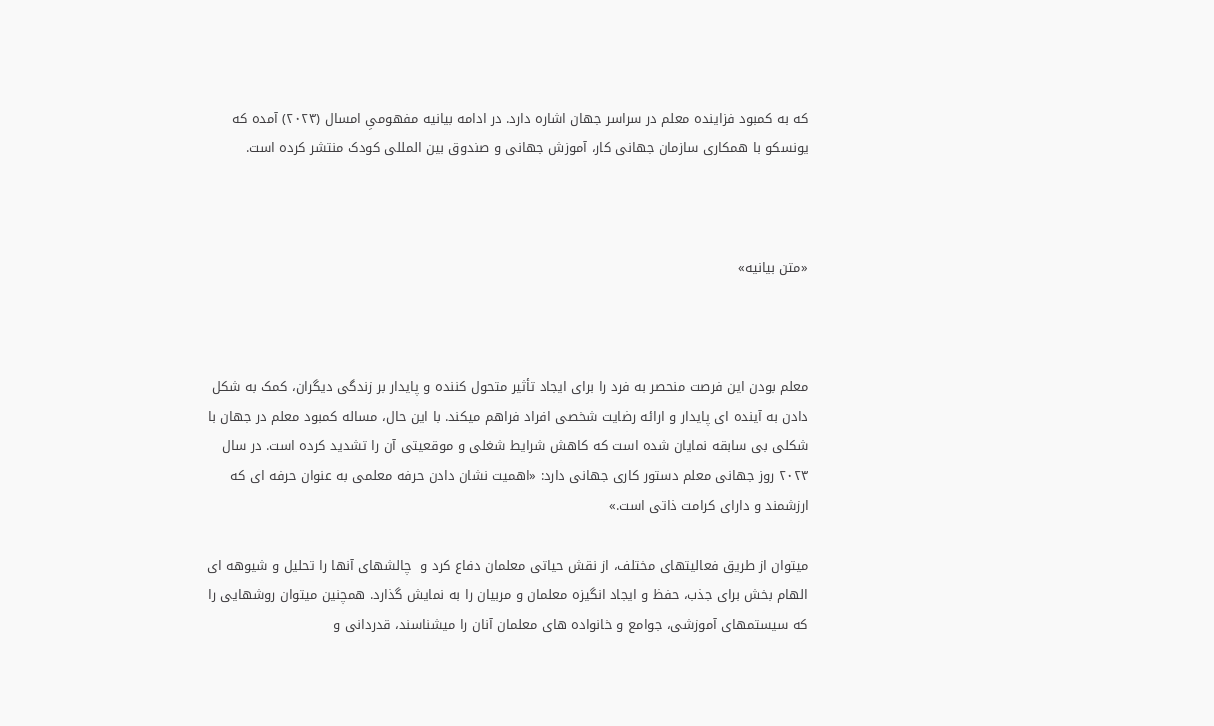که به کمبود فزاینده معلم در سراسر جهان اشاره دارد. در ادامه بیانیه مفهومیِ امسال (۲۰۲۳) آمده که یونسکو با همکاری سازمان جهانی کار، آموزش جهانی و صندوق بین المللی کودک منتشر کرده است.



«متن بیانیه»



معلم بودن این فرصت منحصر به فرد را برای ایجاد تأثیر متحول کننده و پایدار بر زندگی دیگران، کمک به شکل دادن به آینده ای پایدار و ارائه رضایت شخصی افراد فراهم میکند. با این حال، مساله کمبود معلم در جهان با شکلی بی سابقه نمایان شده است که کاهش شرایط شغلی و موقعیتی آن را تشدید کرده است. در سال ۲۰۲۳ روز جهانی معلم دستور کاری جهانی دارد: «اهمیت نشان دادن حرفه معلمی به عنوان حرفه ای که ارزشمند و دارای کرامت ذاتی است.»

میتوان از طریق فعالیتهای مختلف، از نقش حیاتی معلمان دفاع کرد و  چالشهای آنها را تحلیل و شیوهه ای الهام بخش برای جذب، حفظ و ایجاد انگیزه معلمان و مربیان را به نمایش گذارد. همچنین میتوان روشهایی را که سیستمهای آموزشی، جوامع و خانواده های معلمان آنان را میشناسند، قدردانی و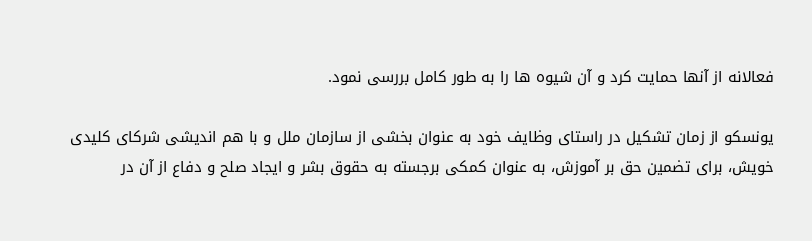فعالانه از آنها حمایت کرد و آن شیوه ها را به طور کامل بررسی نمود.

یونسکو از زمان تشکیل در راستای وظایف خود به عنوان بخشی از سازمان ملل و با هم اندیشی شرکای کلیدی خویش، برای تضمین حق بر آموزش، به عنوان کمکی برجسته به حقوق بشر و ایجاد صلح و دفاع از آن در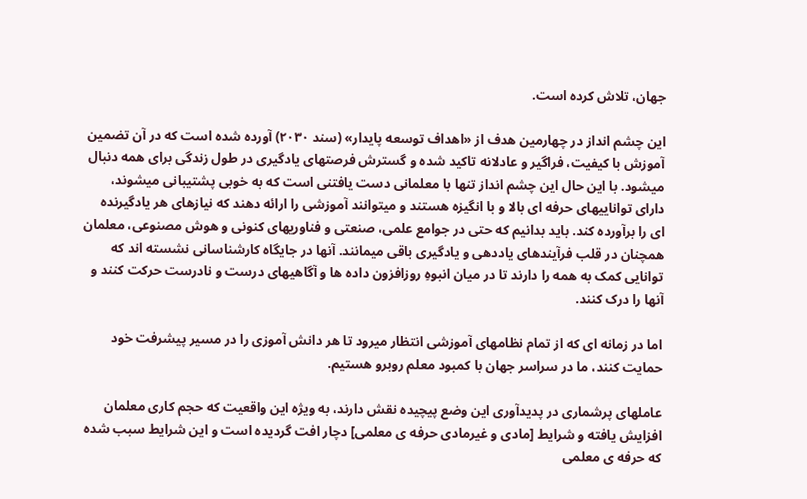جهان، تلاش کرده است.

این چشم انداز در چهارمین هدف از «اهداف توسعه پایدار» (سند ۲۰۳۰) آورده شده است که در آن تضمین آموزش با کیفیت، فراگیر و عادلانه تاکید شده و گسترش فرصتهای یادگیری در طول زندگی برای همه دنبال میشود. با این حال این چشم انداز تنها با معلمانی دست یافتنی است که به خوبی پشتیبانی میشوند، دارای تواناییهای حرفه ای بالا و با انگیزه هستند و میتوانند آموزشی را ارائه دهند که نیازهای هر یادگیرنده  ای را برآورده کند. باید بدانیم که حتی در جوامع علمی، صنعتی و فناوریهای کنونی و هوش مصنوعی، معلمان همچنان در قلب فرآیندهای یاددهی و یادگیری باقی میمانند. آنها در جایگاه کارشناسانی نشسته اند که توانایی کمک به همه را دارند تا در میان انبوهِ روزافزون داده ها و آگاهیهای درست و نادرست حرکت کنند و آنها را درک کنند.

اما در زمانه ای که از تمام نظامهای آموزشی انتظار میرود تا هر دانش آموزی را در مسیر پیشرفت خود حمایت کنند، ما در سراسر جهان با کمبود معلم روبرو هستیم.

عاملهای پرشماری در پدیدآوری این وضع پیچیده نقش دارند، به ویژه این واقعیت که حجم کاری معلمان افزایش یافته و شرایط [مادی و غیرمادی حرفه ی معلمی] دچار افت گردیده است و این شرایط سبب شده که حرفه ی معلمی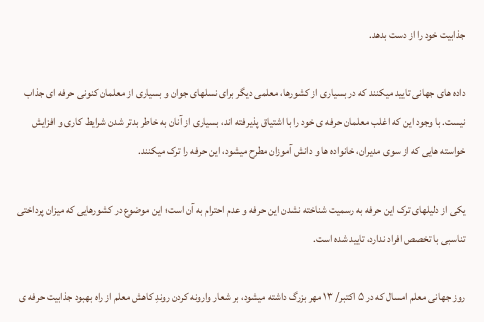جذابیت خود را از دست بدهد.

داده های جهانی تایید میکنند که در بسیاری از کشورها، معلمی دیگر برای نسلهای جوان و بسیاری از معلمان کنونی حرفه ای جذاب نیست. با وجود این که اغلب معلمان حرفه ی خود را با اشتیاق پذیرفته اند، بسیاری از آنان به خاطر بدتر شدن شرایط کاری و افزایش خواسته هایی که از سوی مدیران، خانواده ها و دانش آموزان مطرح میشود، این حرفه را ترک میکنند.

یکی از دلیلهای ترک این حرفه به رسمیت شناخته نشدن این حرفه و عدم احترام به آن است؛ این موضوع در کشورهایی که میزان پرداختی تناسبی با تخصص افراد ندارد، تایید شده است.

روز جهانی معلم امسال که در ۵ اکتبر/ ۱۳ مهر بزرگ داشته میشود، بر شعار وارونه کردن روندِ کاهش معلم از راه بهبود جذابیت حرفه ی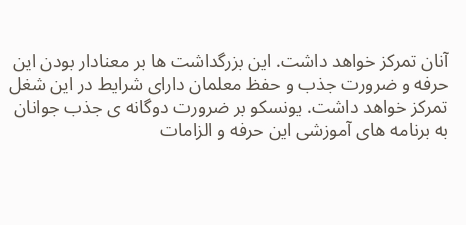آنان تمرکز خواهد داشت. این بزرگداشت ها بر معنادار بودن این حرفه و ضرورت جذب و حفظ معلمان دارای شرایط در این شغل تمرکز خواهد داشت. یونسکو بر ضرورت دوگانه ی جذب جوانان به برنامه های آموزشی این حرفه و الزامات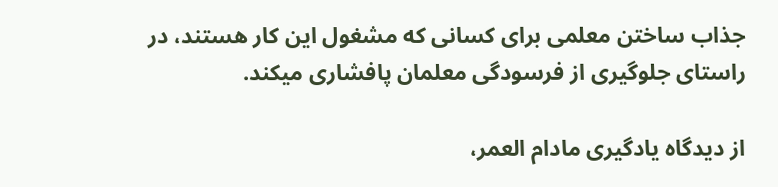جذاب ساختن معلمی برای کسانی که مشغول این کار هستند، در راستای جلوگیری از فرسودگی معلمان پافشاری میکند.

از دیدگاه یادگیری مادام العمر،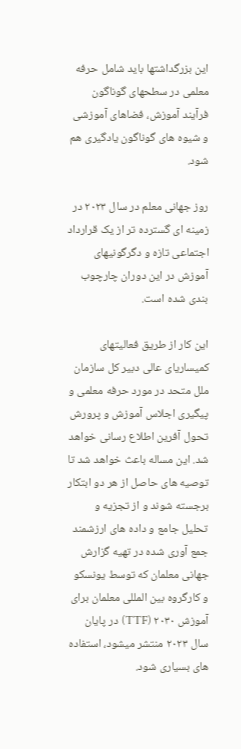این بزرگداشتها باید شامل حرفه معلمی در سطحهای گوناگون فرآیند آموزش، فضاهای آموزشی و شیوه های گوناگون یادگیری هم شود.

روز جهانی معلم در سال ۲۰۲۳ در زمینه ای گسترده تر از یک قرارداد اجتماعی تازه و دگرگونیهای آموزش در این دوران چارچوب بندی شده است.

این کار از طریق فعالیتهای کمیساریای عالی دبیر کل سازمان ملل متحد در مورد حرفه معلمی و پیگیری اجلاس آموزش و پرورش تحول آفرین اطلاع رسانی خواهد شد. این مساله باعث خواهد شد تا توصیه های حاصل از هر دو ابتکار برجسته شوند و از تجزیه و تحلیل جامع و داده های ارزشمند جمع آوری شده در تهیه گزارش جهانی معلمان که توسط یونسکو و کارگروه بین المللی معلمان برای آموزش ۲۰۳۰ (TTF) در پایان سال ۲۰۲۳ منتشر میشود، استفاده های بسیاری شود.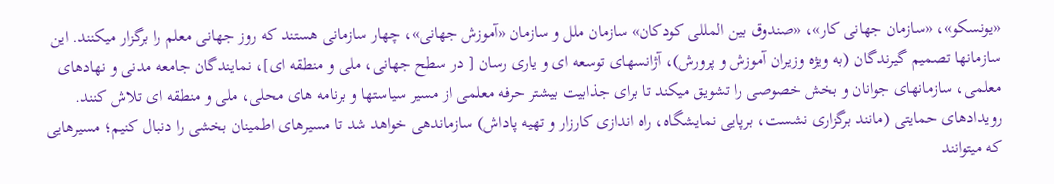«یونسکو»، «سازمان جهانی کار»، «صندوق بین المللی کودکان» سازمان ملل و سازمان «آموزش جهانی»، چهار سازمانی هستند که روز جهانی معلم را برگزار میکنند. این سازمانها تصمیم گیرندگان (به ویژه وزیران آموزش و پرورش)، آژانسهای توسعه ای و یاری رسان [ در سطح جهانی، ملی و منطقه ای]، نمایندگان جامعه مدنی و نهادهای معلمی، سازمانهای جوانان و بخش خصوصی را تشویق میکند تا برای جذابیت بیشتر حرفه معلمی از مسیر سیاستها و برنامه های محلی، ملی و منطقه ای تلاش کنند. رویدادهای حمایتی (مانند برگزاری نشست، برپایی نمایشگاه، راه اندازی کارزار و تهیه پاداش) سازماندهی خواهد شد تا مسیرهای اطمینان بخشی را دنبال کنیم؛ مسیرهایی که میتوانند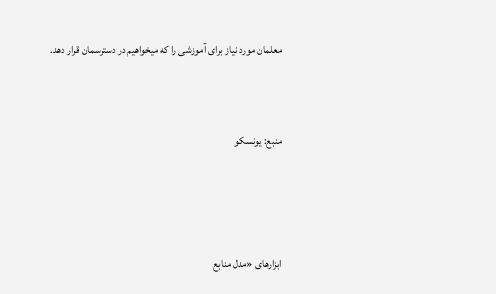معلمان مورد نیاز برای آموزشی را که میخواهیم در دسترسمان قرار دهد.


منبع: یونسکو



ابزارهای «مدل منابع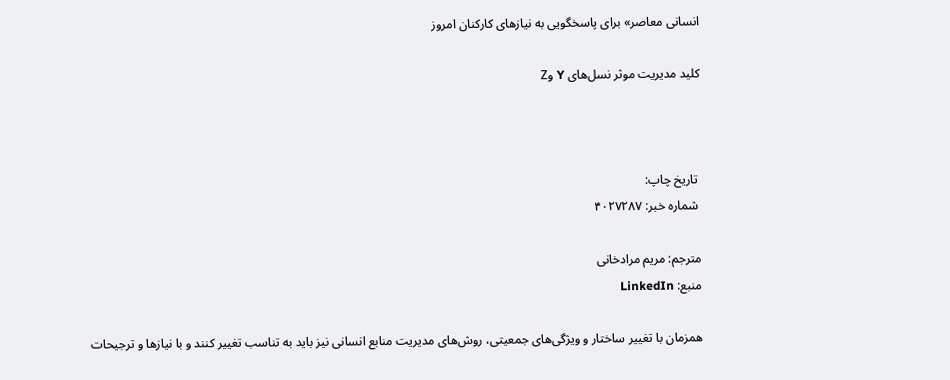انسانی معاصر» برای پاسخگویی به نیازهای کارکنان امروز

کلید مدیریت موثر نسل‌های Y وZ



 تاریخ چاپ:
 شماره خبر: ۴۰۲۷۲۸۷

مترجم: مریم مرادخانی
منبع: LinkedIn

همزمان با تغییر ساختار و ویژگی‌‌‌های جمعیتی، روش‌‌‌های مدیریت منابع انسانی نیز باید به تناسب تغییر کنند و با نیازها و ترجیحات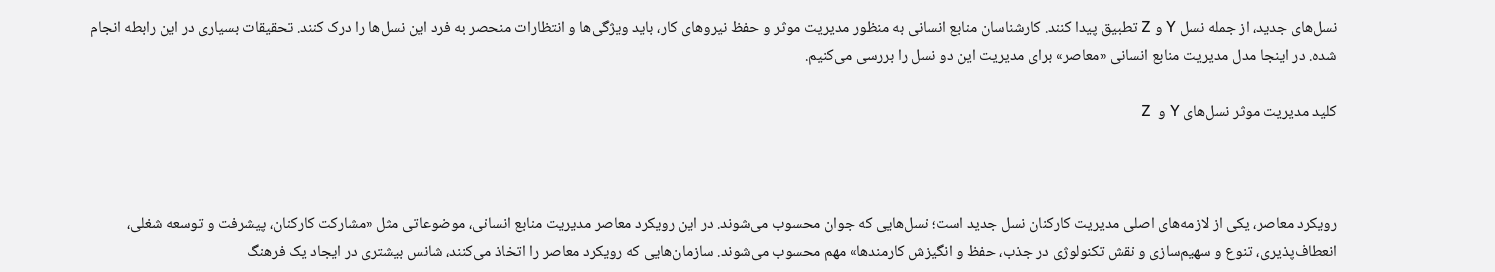نسل‌‌‌های جدید، از جمله نسل Y و Z تطبیق پیدا کنند. کارشناسان منابع انسانی به منظور مدیریت موثر و حفظ نیروهای کار، باید ویژگی‌‌‌ها و انتظارات منحصر به فرد این نسل‌‌‌ها را درک کنند. تحقیقات بسیاری در این رابطه انجام شده. در اینجا مدل مدیریت منابع انسانی «معاصر» برای مدیریت این دو نسل را بررسی می‌‌‌کنیم.

کلید مدیریت موثر نسل‌های Y و  Z



رویکرد معاصر، یکی از لازمه‌‌‌های اصلی مدیریت کارکنان نسل جدید است؛ نسل‌‌‌هایی که جوان محسوب می‌شوند. در این رویکرد معاصر مدیریت منابع انسانی، موضوعاتی مثل «مشارکت کارکنان، پیشرفت و توسعه شغلی، انعطاف‌‌‌پذیری، تنوع و سهیم‌‌‌سازی و نقش تکنولوژی در جذب، حفظ و انگیزش کارمندها» مهم محسوب می‌‌‌شوند. سازمان‌‌‌هایی که رویکرد معاصر را اتخاذ می‌‌‌کنند، شانس بیشتری در ایجاد یک فرهنگ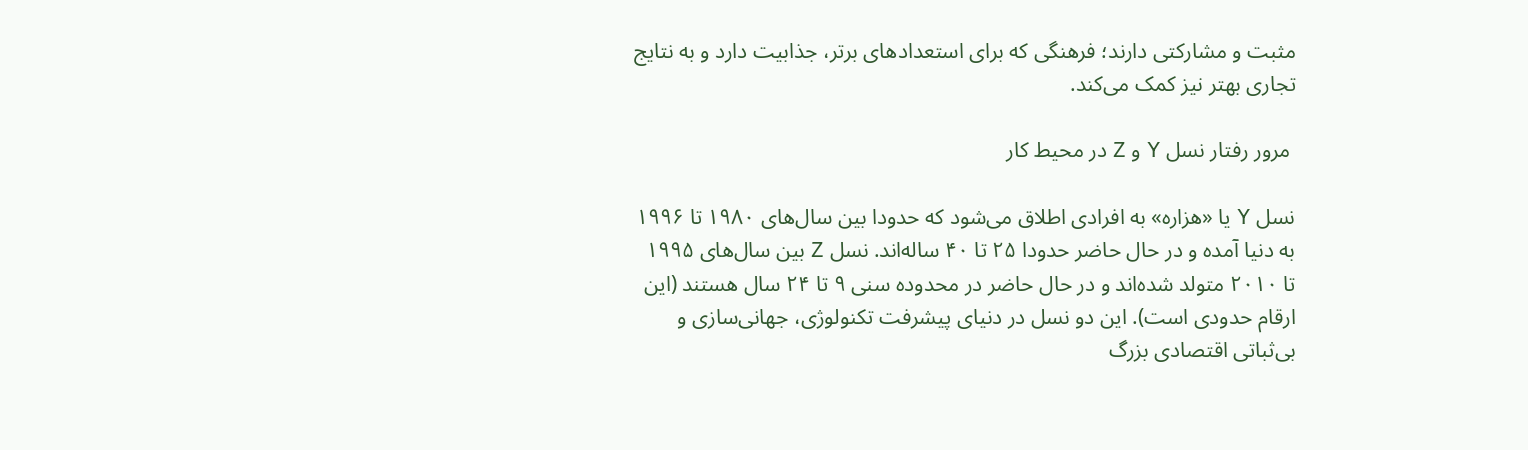مثبت و مشارکتی دارند؛ فرهنگی که برای استعدادهای برتر، جذابیت دارد و به نتایج تجاری بهتر نیز کمک می‌‌‌کند.

 مرور رفتار نسل Y و Z در محیط کار

نسل Y یا «هزاره» به افرادی اطلاق می‌‌‌شود که حدودا بین سال‌‌‌های ۱۹۸۰ تا ۱۹۹۶ به دنیا آمده و در حال حاضر حدودا ۲۵ تا ۴۰ ساله‌‌‌اند. نسل Z بین سال‌‌‌های ۱۹۹۵ تا ۲۰۱۰ متولد شده‌‌‌اند و در حال حاضر در محدوده سنی ۹ تا ۲۴ سال هستند (این ارقام حدودی است). این دو نسل در دنیای پیشرفت تکنولوژی، جهانی‌‌‌سازی و بی‌‌‌ثباتی اقتصادی بزرگ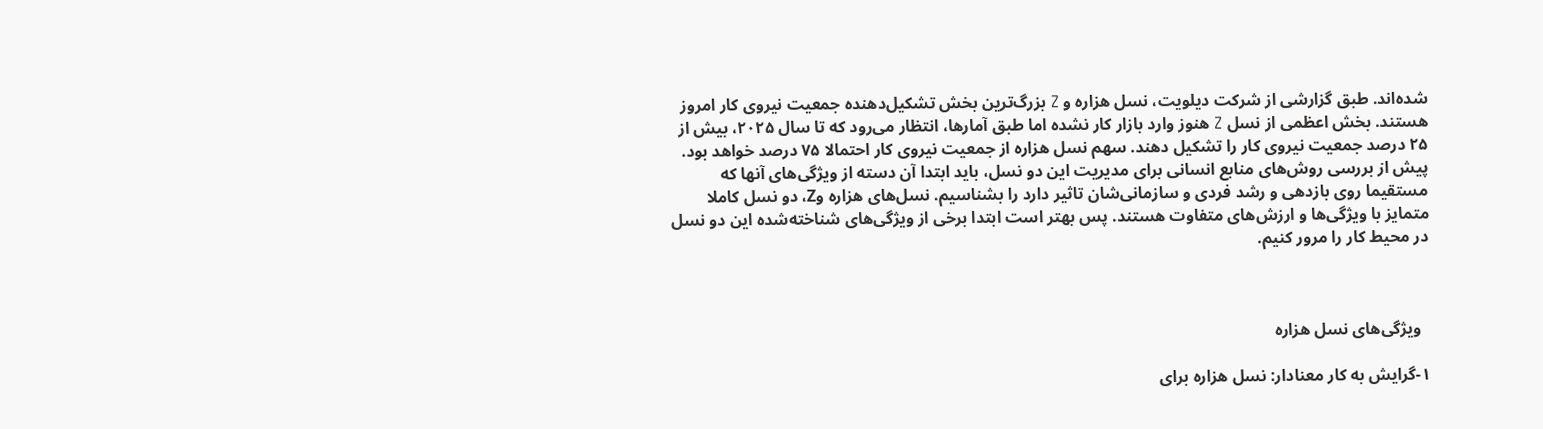شده‌‌‌اند. طبق گزارشی از شرکت دیلویت، نسل هزاره و Z بزرگ‌ترین بخش تشکیل‌‌‌دهنده جمعیت نیروی کار امروز هستند. بخش اعظمی از نسل Z هنوز وارد بازار کار نشده‌‌‌ اما طبق آمارها، انتظار می‌‌‌رود که تا سال ۲۰۲۵، بیش از ۲۵ درصد جمعیت نیروی کار را تشکیل دهند. سهم نسل هزاره از جمعیت نیروی کار احتمالا ۷۵ درصد خواهد بود. پیش از بررسی روش‌‌‌های منابع انسانی برای مدیریت این دو نسل، باید ابتدا آن دسته از ویژگی‌‌‌های آنها که مستقیما روی بازدهی و رشد فردی و سازمانی‌‌‌شان تاثیر دارد را بشناسیم. نسل‌‌‌های هزاره و‌Z، دو نسل کاملا متمایز با ویژگی‌‌‌ها و ارزش‌‌‌های متفاوت هستند. پس بهتر است ابتدا برخی از ویژگی‌‌‌های شناخته‌‌‌شده این دو نسل در محیط کار را مرور کنیم.



  ویژگی‌‌‌های نسل هزاره

۱-گرایش به کار معنادار: نسل هزاره برای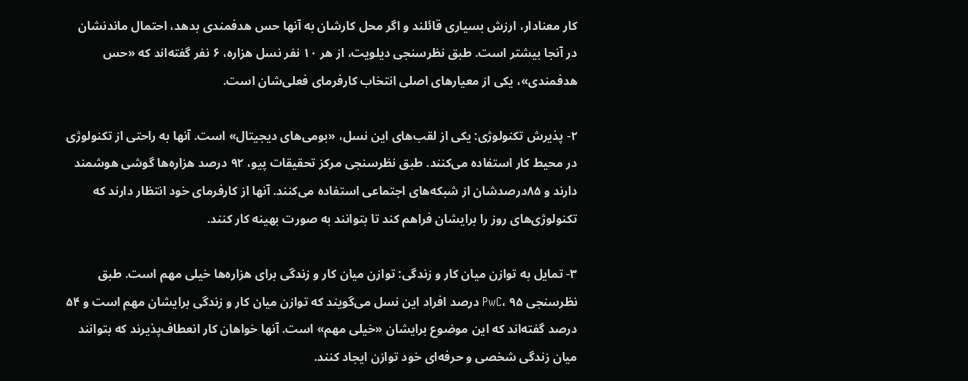کار معنادار، ارزش بسیاری قائلند و اگر محل کارشان به آنها حس هدفمندی بدهد، احتمال ماندنشان در آنجا بیشتر است. طبق نظرسنجی دیلویت، از هر ۱۰ نفر نسل هزاره، ۶ نفر گفته‌‌‌اند که «حس هدفمندی»، یکی از معیارهای اصلی انتخاب کارفرمای فعلی‌‌‌شان است.

۲- پذیرش تکنولوژی: یکی از لقب‌‌‌های این نسل، «بومی‌‌‌های دیجیتال» است. آنها به راحتی از تکنولوژی در محیط کار استفاده می‌‌‌کنند. طبق نظرسنجی مرکز تحقیقات پیو، ۹۲ درصد هزاره‌‌‌ها گوشی هوشمند دارند و ۸۵درصدشان از شبکه‌‌‌های اجتماعی استفاده می‌‌‌کنند. آنها از کارفرمای خود انتظار دارند که تکنولوژی‌‌‌های روز را برایشان فراهم کند تا بتوانند به صورت بهینه کار کنند.

۳- تمایل به توازن میان کار و زندگی: توازن میان کار و زندگی برای هزاره‌‌‌ها خیلی مهم است. طبق نظرسنجی PwC، ۹۵ درصد افراد این نسل می‌‌‌گویند که توازن میان کار و زندگی برایشان مهم است و ۵۴ درصد گفته‌اند که این موضوع برایشان «خیلی مهم» است. آنها خواهان کار انعطاف‌‌‌پذیرند که بتوانند میان زندگی شخصی و حرفه‌‌‌ای خود توازن ایجاد کنند.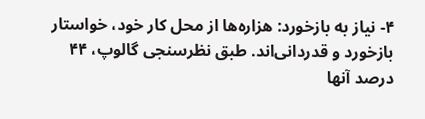۴- نیاز به بازخورد: هزاره‌‌‌ها از محل کار خود، خواستار بازخورد و قدردانی‌‌‌اند. طبق نظرسنجی گالوپ، ۴۴ درصد آنها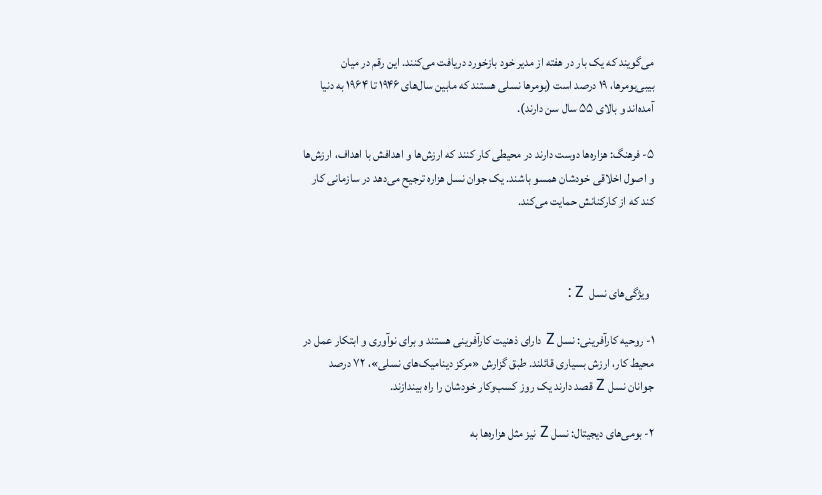می‌‌‌گویند که یک بار در هفته از مدیر خود بازخورد دریافت می‌‌‌کنند. این رقم در میان بیبی‌بومرها، ۱۹ درصد است (بومرها نسلی هستند که مابین سال‌‌‌های ۱۹۴۶ تا ۱۹۶۴ به دنیا آمده‌‌‌اند و بالای ۵۵ سال سن دارند).

۵- فرهنگ: هزاره‌‌‌ها دوست دارند در محیطی کار کنند که ارزش‌‌‌ها و اهدافش با اهداف، ارزش‌‌‌ها و اصول اخلاقی خودشان همسو باشند. یک جوان نسل هزاره ترجیح می‌‌‌دهد در سازمانی کار کند که از کارکنانش حمایت می‌‌‌کند.



  ویژگی‌‌‌های نسل  Z :

۱- روحیه کارآفرینی: نسل Z دارای ذهنیت کارآفرینی هستند و برای نوآوری و ابتکار عمل در محیط کار، ارزش بسیاری قائلند. طبق گزارش «مرکز دینامیک‌‌‌های نسلی»، ۷۲ درصد جوانان نسل Z قصد دارند یک روز کسب‌‌‌وکار خودشان را راه بیندازند.

۲- بومی‌‌‌های دیجیتال: نسل Z نیز مثل هزاره‌‌‌ها به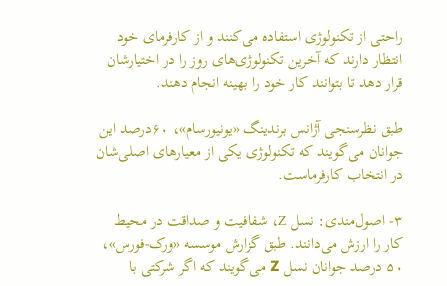راحتی از تکنولوژی استفاده می‌‌‌کنند و از کارفرمای خود انتظار دارند که آخرین تکنولوژی‌‌‌های روز را در اختیارشان قرار دهد تا بتوانند کار خود را بهینه انجام دهند.

طبق نظرسنجی آژانس برندینگ «یونیورسام»، ۶۰درصد این جوانان می‌‌‌گویند که تکنولوژی یکی از معیارهای اصلی‌‌‌شان در انتخاب کارفرماست.

۳- اصول‌‌‌مندی: نسل Z، شفافیت و صداقت در محیط کار را ارزش می‌‌‌دانند. طبق گزارش موسسه «ورک-فورس»، ۵۰ درصد جوانان نسل Z می‌‌‌گویند که اگر شرکتی با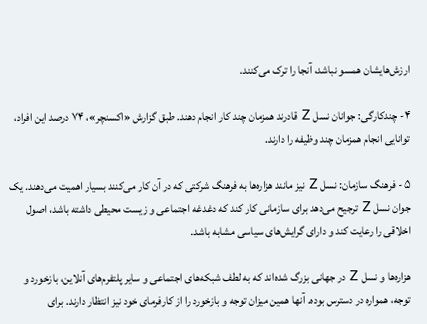ارزش‌‌‌هایشان همسو نباشد، آنجا را ترک می‌کنند.

۴- چندکارگی: جوانان نسل Z قادرند همزمان چند کار انجام دهند. طبق گزارش «اکسنچر»، ۷۴ درصد این افراد، توانایی انجام همزمان چند وظیفه را دارند.

۵ - فرهنگ سازمان: نسل Z نیز مانند هزاره‌‌‌ها به فرهنگ شرکتی که در آن کار می‌‌‌کنند بسیار اهمیت می‌‌‌دهند. یک جوان نسل Z ترجیح می‌‌‌دهد برای سازمانی کار کند که دغدغه اجتماعی و زیست محیطی داشته باشد، اصول اخلاقی را رعایت کند و دارای گرایش‌‌‌های سیاسی مشابه باشد.

هزاره‌‌‌ها و نسل Z در جهانی بزرگ شده‌‌‌اند که به لطف شبکه‌‌‌های اجتماعی و سایر پلتفرم‌‌‌های آنلاین، بازخورد و توجه، همواره در دسترس بوده. آنها همین میزان توجه و بازخورد را از کارفرمای خود نیز انتظار دارند. برای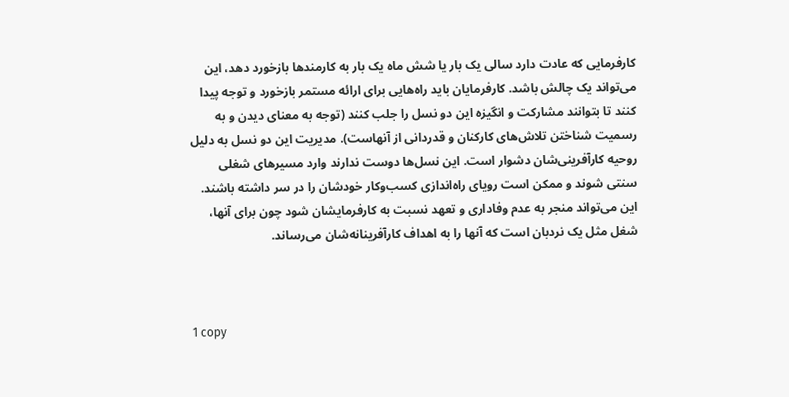کارفرمایی که عادت دارد سالی یک بار یا شش ماه یک بار به کارمندها بازخورد دهد، این می‌تواند یک چالش باشد. کارفرمایان باید راه‌‌‌هایی برای ارائه مستمر بازخورد و توجه پیدا کنند تا بتوانند مشارکت و انگیزه این دو نسل را جلب کنند (توجه به معنای دیدن و به رسمیت شناختن تلاش‌‌‌های کارکنان و قدردانی از آنهاست). مدیریت این دو نسل به دلیل روحیه کارآفرینی‌‌‌شان دشوار است. این نسل‌‌‌ها دوست ندارند وارد مسیرهای شغلی سنتی شوند و ممکن است رویای راه‌‌‌اندازی کسب‌‌‌وکار خودشان را در سر داشته باشند. این می‌‌‌تواند منجر به عدم وفاداری و تعهد نسبت به کارفرمایشان شود چون برای آنها، شغل مثل یک نردبان است که آنها را به اهداف کارآفرینانه‌‌‌شان می‌‌‌رساند.



1 copy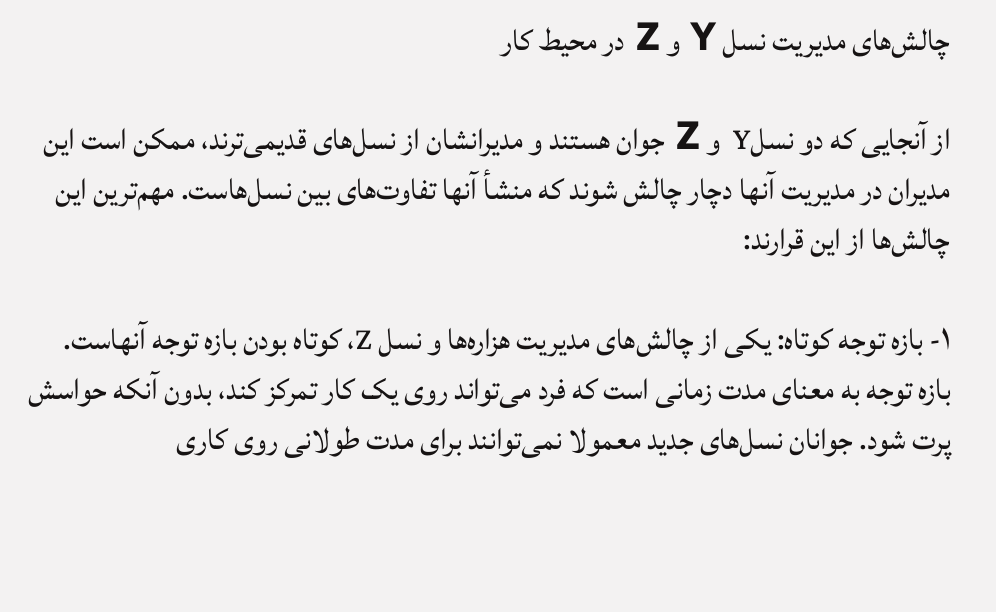چالش‌‌‌های مدیریت نسل Y و Z در محیط کار

از آنجایی که دو نسلY  و Z جوان هستند و مدیرانشان از نسل‌‌‌های قدیمی‌‌‌ترند، ممکن است این مدیران در مدیریت آنها دچار چالش شوند که منشأ آنها تفاوت‌‌‌های بین نسل‌‌‌هاست. مهم‌‌‌ترین این چالش‌‌‌ها از این قرارند:

۱- بازه توجه کوتاه: یکی از چالش‌‌‌های مدیریت هزاره‌‌‌ها و نسل Z، کوتاه بودن بازه توجه آنهاست. بازه توجه به معنای مدت زمانی ا‌‌‌ست که فرد می‌‌‌تواند روی یک کار تمرکز کند، بدون آنکه حواسش پرت شود. جوانان نسل‌‌‌های جدید معمولا نمی‌‌‌توانند برای مدت طولانی روی کاری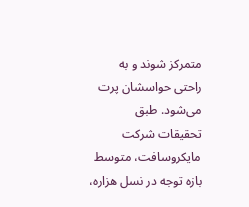متمرکز شوند و به راحتی حواسشان پرت می‌‌‌شود. طبق تحقیقات شرکت مایکروسافت، متوسط بازه توجه در نسل هزاره،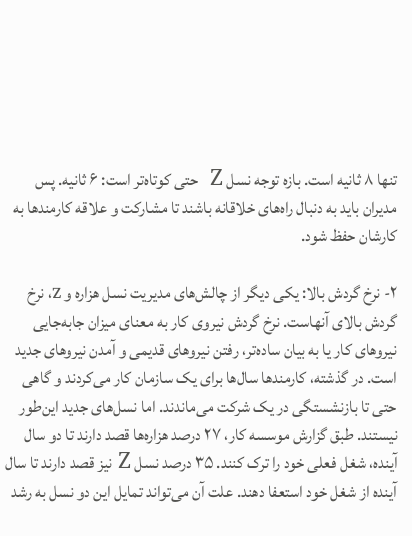تنها ۸ ثانیه است. بازه توجه نسل Z  حتی کوتاه‌‌‌تر است: ۶ ثانیه. پس مدیران باید به دنبال راه‌‌‌های خلاقانه باشند تا مشارکت و علاقه کارمندها به کارشان حفظ شود.

۲- نرخ گردش بالا: یکی دیگر از چالش‌‌‌های مدیریت نسل هزاره و Z، نرخ گردش بالای آنهاست. نرخ گردش نیروی کار به معنای میزان جابه‌جایی نیروهای کار یا به بیان ساده‌‌‌تر، رفتن نیروهای قدیمی و آمدن نیروهای جدید است. در گذشته، کارمندها سال‌‌‌ها برای یک سازمان کار می‌‌‌کردند و گاهی حتی تا بازنشستگی در یک شرکت می‌‌‌ماندند. اما نسل‌‌‌های جدید این‌‌‌طور نیستند. طبق گزارش موسسه کار، ۲۷ درصد هزاره‌‌‌ها قصد دارند تا دو سال آینده، شغل فعلی خود را ترک کنند. ۳۵ درصد نسل Z نیز قصد دارند تا سال آینده از شغل خود استعفا دهند. علت آن می‌‌‌تواند تمایل این دو نسل به رشد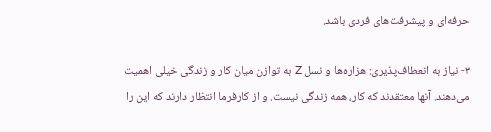حرفه‌‌‌ای و پیشرفت‌‌‌های فردی باشد.

۳- نیاز به انعطاف‌‌‌پذیری: هزاره‌‌‌ها و نسل Z به توازن میان کار و زندگی خیلی اهمیت می‌‌‌دهند. آنها معتقدند که کار، همه زندگی نیست. و از کارفرما انتظار دارند که این را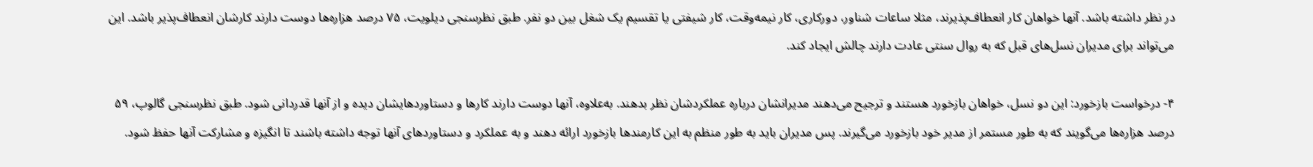در نظر داشته باشد. آنها خواهان کار انعطاف‌پذیرند، مثلا ساعات شناور، دورکاری، کار نیمه‌‌‌وقت، کار شیفتی یا تقسیم یک شغل بین دو نفر. طبق نظرسنجی دیلویت، ۷۵ درصد هزاره‌‌‌ها دوست دارند کارشان انعطاف‌‌‌پذیر باشد. این می‌‌‌تواند برای مدیران نسل‌‌‌های قبل که به روال سنتی عادت دارند چالش ایجاد کند.

۴- درخواست بازخورد: این دو نسل، خواهان بازخورد هستند و ترجیح می‌‌‌دهند مدیرانشان درباره عملکردشان نظر بدهند. به‌‌‌علاوه، آنها دوست دارند کارها و دستاوردهایشان دیده و از آنها قدردانی شود. طبق نظرسنجی گالوپ، ۵۹ درصد هزاره‌‌‌ها می‌‌‌گویند که به طور مستمر از مدیر خود بازخورد می‌‌‌گیرند. پس مدیران باید به طور منظم به این کارمندها بازخورد ارائه دهند و به عملکرد و دستاوردهای آنها توجه داشته باشند تا انگیزه و مشارکت آنها حفظ شود.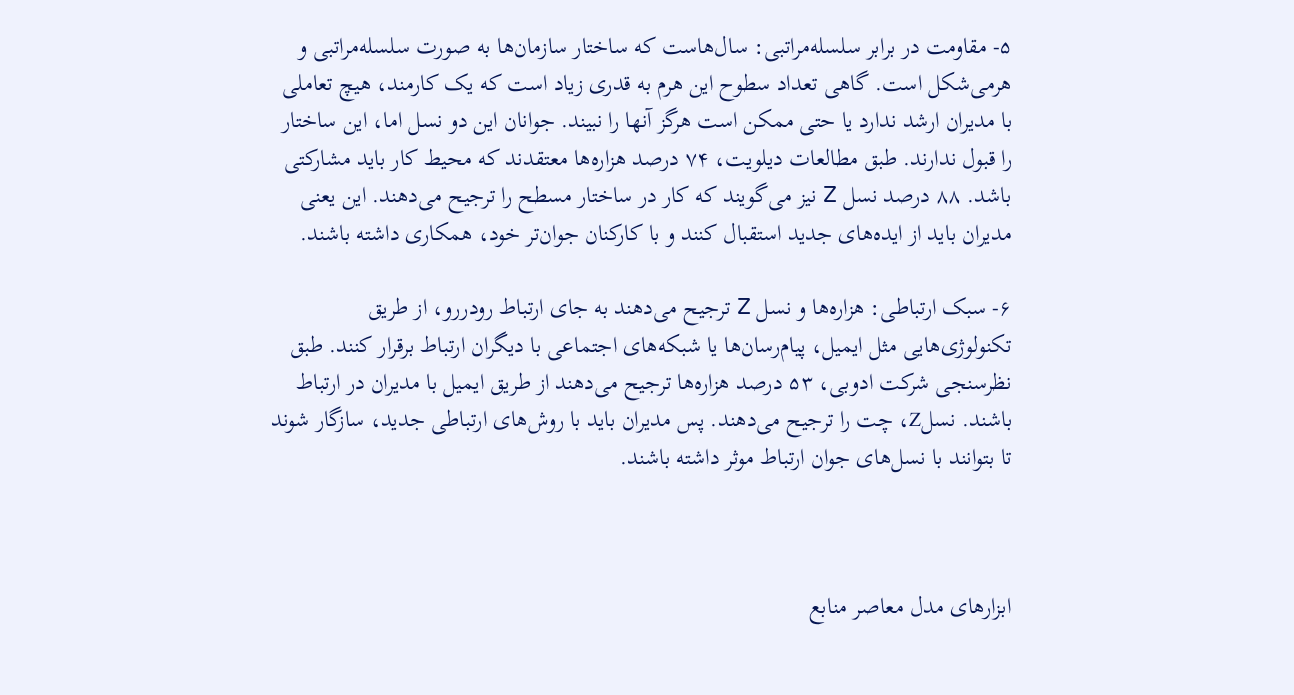۵- مقاومت در برابر سلسله‌‌‌مراتبی: سال‌‌‌هاست که ساختار سازمان‌‌‌ها به صورت سلسله‌‌‌مراتبی و هرمی‌شکل است. گاهی تعداد سطوح این هرم به قدری زیاد است که یک کارمند، هیچ تعاملی با مدیران ارشد ندارد یا حتی ممکن است هرگز آنها را نبیند. جوانان این دو نسل اما، این ساختار را قبول ندارند. طبق مطالعات دیلویت، ۷۴ درصد هزاره‌‌‌ها معتقدند که محیط کار باید مشارکتی باشد. ۸۸ درصد نسل Z نیز می‌‌‌گویند که کار در ساختار مسطح را ترجیح می‌‌‌دهند. این یعنی مدیران باید از ایده‌‌‌های جدید استقبال کنند و با کارکنان جوان‌تر خود، همکاری داشته باشند.

۶- سبک ارتباطی: هزاره‌‌‌ها و نسل Z ترجیح می‌‌‌دهند به جای ارتباط رو‌در‌رو، از طریق تکنولوژی‌‌‌هایی مثل ایمیل، پیام‌‌‌رسان‌‌‌ها یا شبکه‌‌‌های اجتماعی با دیگران ارتباط برقرار کنند. طبق نظرسنجی شرکت ادوبی، ۵۳ درصد هزاره‌‌‌ها ترجیح می‌‌‌دهند از طریق ایمیل با مدیران در ارتباط باشند. نسل‌Z، چت را ترجیح می‌‌‌دهند. پس مدیران باید با روش‌‌‌های ارتباطی جدید، سازگار شوند تا بتوانند با نسل‌‌‌های جوان ارتباط موثر داشته باشند.



ابزارهای مدل معاصر منابع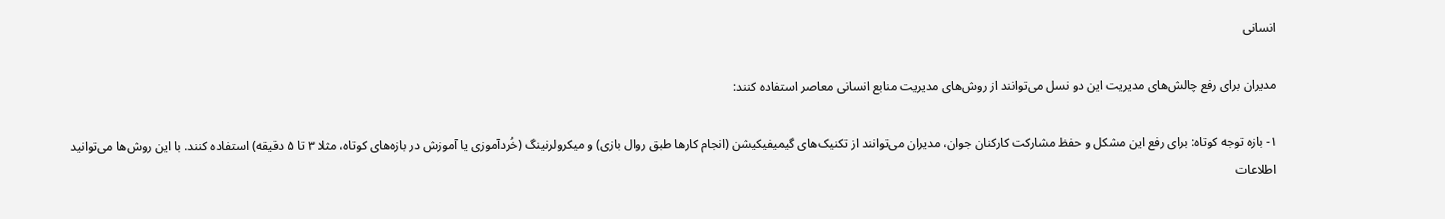انسانی

مدیران برای رفع چالش‌‌‌های مدیریت این دو نسل می‌‌‌توانند از روش‌‌‌های مدیریت منابع انسانی معاصر استفاده کنند:

۱- بازه توجه کوتاه: برای رفع این مشکل و حفظ مشارکت کارکنان جوان، مدیران می‌‌‌توانند از تکنیک‌‌‌های گیمیفیکیشن (انجام کارها طبق روال بازی) و میکرولرنینگ (خُردآموزی یا آموزش در بازه‌‌‌های کوتاه، مثلا ۳ تا ۵ دقیقه) استفاده کنند. با این روش‌‌‌ها می‌‌‌توانید اطلاعات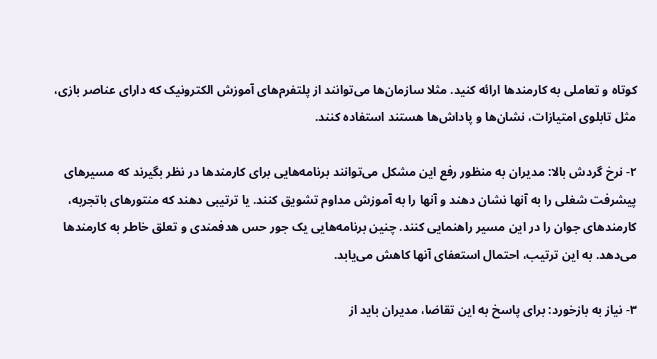کوتاه و تعاملی به کارمندها ارائه کنید. مثلا سازمان‌‌‌ها می‌‌‌توانند از پلتفرم‌‌‌های آموزش الکترونیک که دارای عناصر بازی، مثل تابلوی امتیازات، نشان‌‌‌ها و پاداش‌‌‌ها هستند استفاده کنند.

۲- نرخ گردش بالا: مدیران به منظور رفع این مشکل می‌‌‌توانند برنامه‌‌‌هایی برای کارمندها در نظر بگیرند که مسیرهای پیشرفت شغلی را به آنها نشان دهند و آنها را به آموزش مداوم تشویق کنند. یا ترتیبی دهند که منتورهای باتجربه، کارمندهای جوان را در این مسیر راهنمایی کنند. چنین برنامه‌‌‌هایی یک جور حس هدفمندی و تعلق خاطر به کارمندها می‌‌‌دهد. به این ترتیب، احتمال استعفای آنها کاهش می‌یابد.

۳- نیاز به بازخورد: برای پاسخ به این تقاضا، مدیران باید از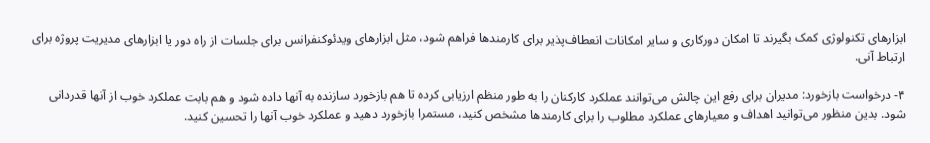ابزارهای تکنولوژی کمک بگیرند تا امکان دورکاری و سایر امکانات انعطاف‌‌‌پذیر برای کارمندها فراهم شود، مثل ابزارهای ویدئوکنفرانس برای جلسات از راه دور یا ابزارهای مدیریت پروژه برای ارتباط آنی.

۴- درخواست بازخورد: مدیران برای رفع این چالش می‌‌‌توانند عملکرد کارکنان را به طور منظم ارزیابی کرده تا هم بازخورد سازنده به آنها داده شود و هم بابت عملکرد خوب از آنها قدردانی شود. بدین منظور می‌توانید اهداف و معیارهای عملکرد مطلوب را برای کارمندها مشخص کنید، مستمرا بازخورد دهید و عملکرد خوب آنها را تحسین کنید.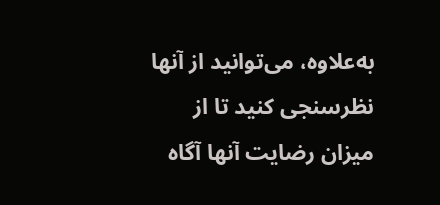به‌‌‌علاوه، می‌‌‌توانید از آنها نظرسنجی کنید تا از میزان رضایت آنها آگاه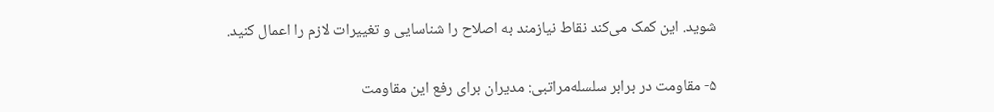شوید. این کمک می‌‌‌کند نقاط نیازمند به اصلاح را شناسایی و تغییرات لازم را اعمال کنید.

۵- مقاومت در برابر سلسله‌‌‌مراتبی: مدیران برای رفع این مقاومت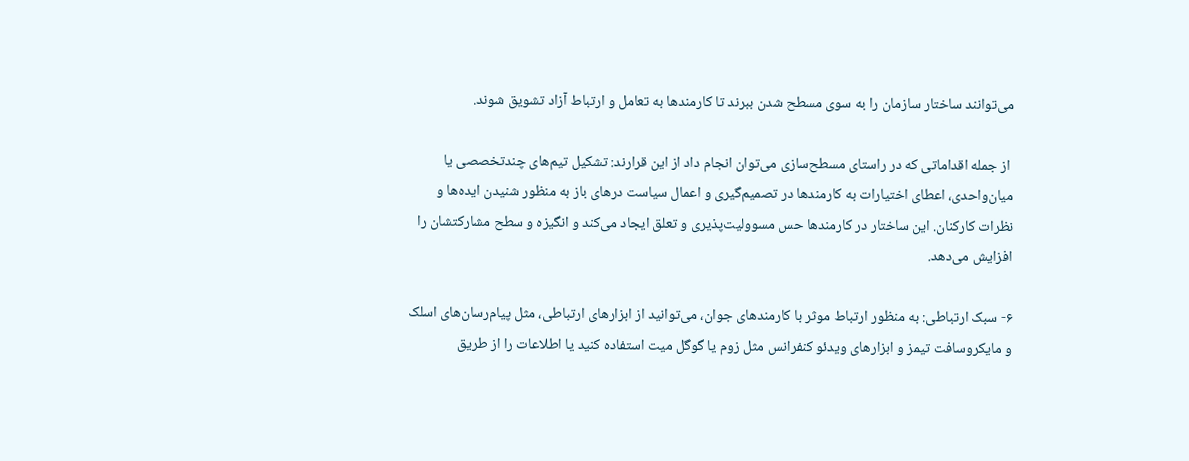می‌‌‌توانند ساختار سازمان را به سوی مسطح شدن ببرند تا کارمندها به تعامل و ارتباط آزاد تشویق شوند.

 از جمله اقداماتی که در راستای مسطح‌‌‌سازی می‌توان انجام داد از این قرارند: تشکیل تیم‌‌‌های چندتخصصی یا میان‌‌‌واحدی، اعطای اختیارات به کارمندها در تصمیم‌‌‌گیری و اعمال سیاست درهای باز به منظور شنیدن ایده‌‌‌ها و نظرات کارکنان. این ساختار در کارمندها حس مسوولیت‌‌‌پذیری و تعلق ایجاد می‌‌‌کند و انگیزه و سطح مشارکتشان را افزایش می‌‌‌دهد.

۶- سبک ارتباطی: به منظور ارتباط موثر با کارمندهای جوان، می‌‌‌توانید از ابزارهای ارتباطی، مثل پیام‌رسان‌‌‌های اسلک و مایکروسافت تیمز و ابزارهای ویدئو کنفرانس مثل زوم یا گوگل میت استفاده کنید یا اطلاعات را از طریق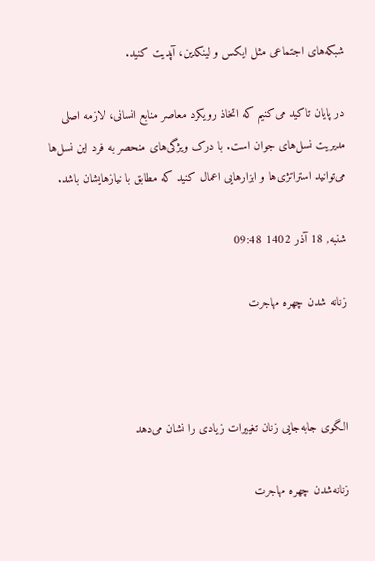شبکه‌‌‌های اجتماعی مثل ایکس و لینکدین، آپدیت کنید.

در پایان تاکید می‌‌‌کنیم که اتخاذ رویکرد معاصر منابع انسانی، لازمه اصلی مدیریت نسل‌‌‌های جوان است. با درک ویژگی‌‌‌های منحصر به فرد این نسل‌‌‌ها می‌‌‌توانید استراتژی‌‌‌ها و ابزارهایی اعمال کنید که مطابق با نیازهایشان باشد.

شنبه, 18 آذر 1402 09:48

زنانه‌ شدن چهره مهاجرت



الگوی جابه‌جایی زنان تغییرات زیادی را نشان می‌دهد

زنانه‌شدن چهره مهاجرت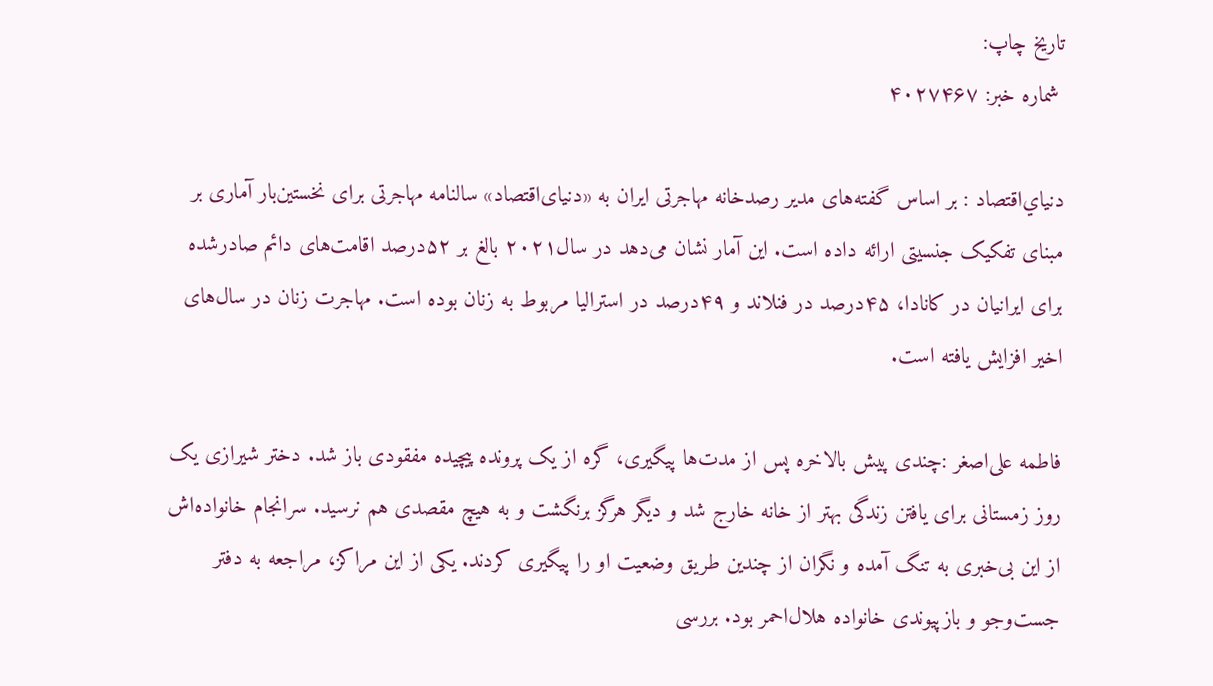تاریخ چاپ:
 شماره خبر: ۴۰۲۷۴۶۷

دنياي‌اقتصاد : بر اساس گفته‌های مدیر رصدخانه مهاجرتی ایران به «دنیای‌اقتصاد» سالنامه مهاجرتی برای نخستین‌بار آماری بر مبنای تفکیک جنسیتی ارائه داده است. این آمار نشان می‌دهد در سال۲۰۲۱ بالغ بر ۵۲درصد اقامت‌های دائم صادرشده برای ایرانیان در کانادا، ۴۵درصد در فنلاند و ۴۹درصد در استرالیا مربوط به زنان بوده است. مهاجرت زنان در سال‌های اخیر افزایش یافته است.

فاطمه علی‌اصغر :چندی پیش بالاخره پس از مدت‌ها پیگیری، گره از یک پرونده پیچیده مفقودی باز شد. دختر شیرازی یک روز زمستانی برای یافتن زندگی بهتر از خانه‌ خارج شد و دیگر هرگز برنگشت و به هیچ مقصدی هم نرسید. سرانجام خانواده‌اش از این بی‌خبری به تنگ آمده و نگران از چندین طریق وضعیت او را پیگیری کردند. یکی از این مراکز، مراجعه به دفتر جست‌وجو و بازپیوندی خانواده هلال‌احمر بود. بررسی‌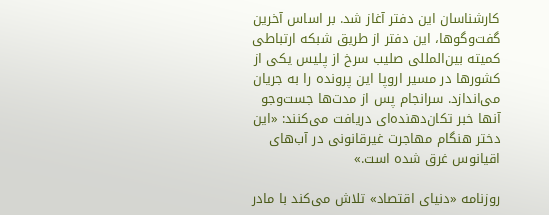کارشناسان این دفتر آغاز شد. بر اساس آخرین گفت‌وگوها، این دفتر از طریق شبکه ارتباطی کمیته بین‌المللی صلیب سرخ از پلیس یکی از کشورها در مسیر اروپا این پرونده را به جریان می‌اندازد. سرانجام پس از مدت‌ها جست‌وجو آنها خبر تکان‌دهنده‌ای دریافت می‌کنند: «این دختر هنگام مهاجرت غیرقانونی در آب‌های اقیانوس غرق شده است.»

روزنامه «دنیای اقتصاد» تلاش می‌کند با مادر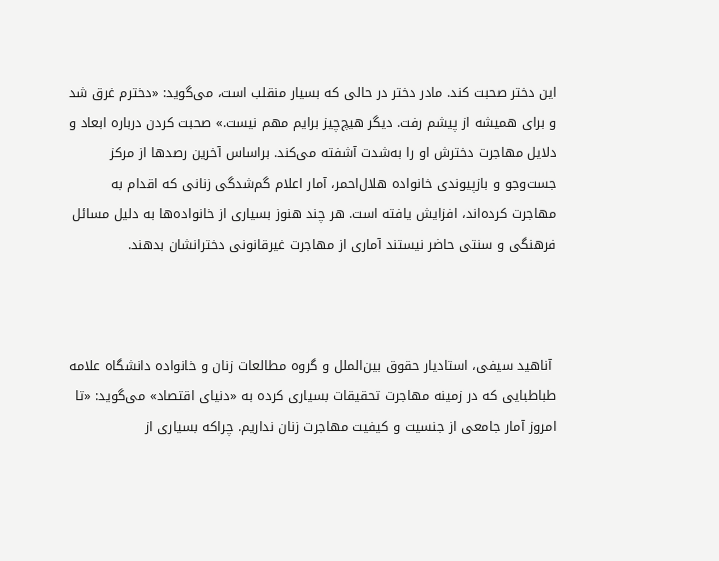این دختر صحبت کند. مادر دختر در حالی که بسیار منقلب است، می‌گوید: «دخترم غرق شد و برای همیشه از پیشم رفت. دیگر هیچ‌چیز برایم مهم نیست.» صحبت کردن درباره‌ ابعاد و دلایل مهاجرت دخترش او را به‌شدت آشفته می‌کند. براساس آخرین رصدها از مرکز جست‌وجو و بازپیوندی خانواده هلال‌احمر، آمار اعلام گم‌شدگی زنانی که اقدام به مهاجرت کرده‌اند، افزایش یافته است. هر چند هنوز بسیاری از خانواده‌ها به دلیل مسائل فرهنگی و سنتی حاضر نیستند آماری از مهاجرت غیرقانونی دخترانشان بدهند.



 آناهید سیفی، استادیار حقوق بین‌الملل و گروه مطالعات زنان و خانواده دانشگاه علامه طباطبایی که در زمینه مهاجرت تحقیقات بسیاری کرده به «دنیای اقتصاد» می‌گوید: «تا امروز آمار جامعی از جنسیت و کیفیت مهاجرت زنان نداریم. چراکه بسیاری از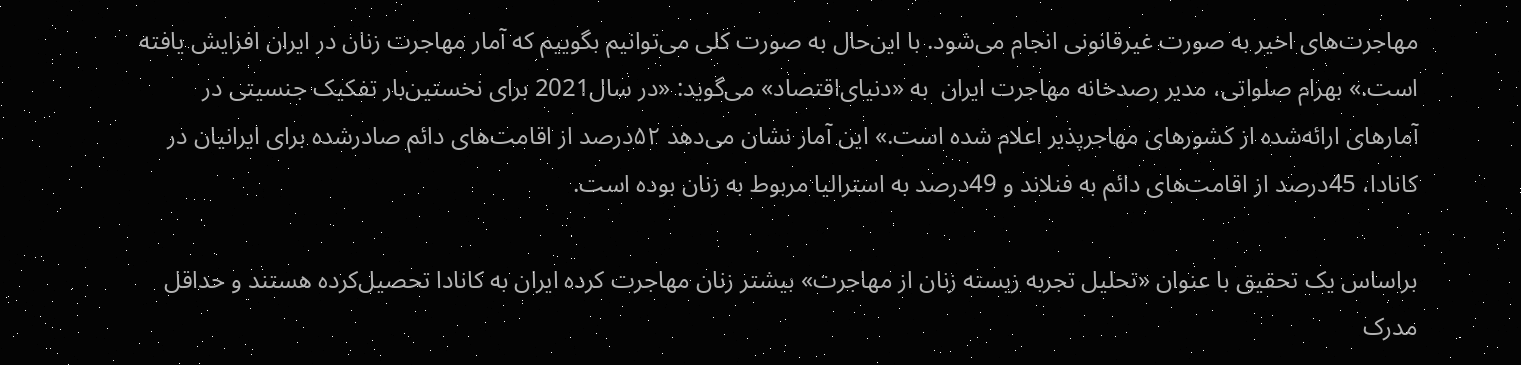مهاجرت‌های اخیر به صورت غیرقانونی انجام می‌شود. با این‌حال به صورت کلی می‌توانیم بگوییم که آمار مهاجرت زنان در ایران افزایش یافته است.» بهرام صلواتی، مدیر رصدخانه مهاجرت ایران  به «دنیای‌اقتصاد» می‌گوید: «در سال2021 برای نخستین‌بار تفکیک جنسیتی در آمارهای ارائه‌شده از کشورهای مهاجرپذیر اعلام شده است.» این آمار نشان می‌دهد ۵۲درصد از اقامت‌های دائم صادرشده برای ایرانیان در کانادا، 45درصد از اقامت‌های دائم به فنلاند و 49درصد به استرالیا مربوط به زنان بوده است.

براساس یک تحقیق با عنوان «تحلیل تجربه زیسته زنان ‌از‌ مهاجرت» بیشتر زنان مهاجرت کرده ایران به کانادا تحصیل‌کرده هستند و حداقل مدرک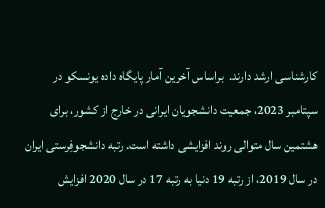کارشناسی ارشد دارند.  براساس آخرین آمار پایگاه داده یونسکو در سپتامبر 2023، جمعیت دانشجویان ایرانی در خارج از کشور، برای هشتمین سال متوالی روند افزایشی داشته است. رتبه دانشجوفِرستی ایران در سال 2019، از رتبه 19 دنیا به رتبه 17 در سال 2020 افزایش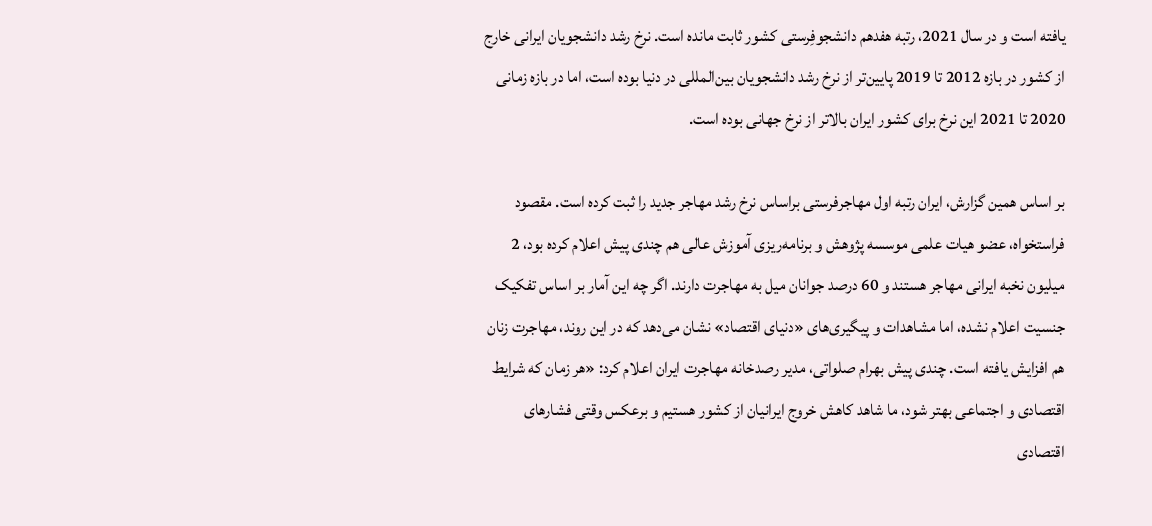یافته است و در سال 2021، رتبه هفدهم دانشجوفِرستی کشور ثابت مانده است. نرخ رشد دانشجویان ایرانی خارج از کشور در بازه 2012 تا 2019 پایین‌تر از نرخ رشد دانشجویان بین‌المللی در دنیا بوده است، اما در بازه زمانی 2020 تا 2021 این نرخ برای کشور ایران بالاتر از نرخ جهانی بوده است.

بر اساس همین گزارش، ایران رتبه اول مهاجرفرستی براساس نرخ رشد مهاجر جدید را ثبت کرده است. مقصود فراستخواه، عضو هیات علمی موسسه پژوهش و برنامه‌ریزی آموزش عالی هم چندی پیش اعلام کرده بود، 2 میلیون نخبه ایرانی مهاجر هستند و 60 درصد جوانان میل به مهاجرت دارند. اگر چه این آمار بر اساس تفکیک جنسیت اعلام نشده، اما مشاهدات و پیگیری‌های «دنیای اقتصاد» نشان می‌دهد که در این روند، مهاجرت زنان هم افزایش یافته است. چندی پیش بهرام صلواتی، مدیر رصدخانه مهاجرت ایران اعلام کرد: «هر زمان که شرایط اقتصادی و اجتماعی بهتر شود، ما شاهد کاهش خروج ایرانیان از کشور هستیم و برعکس وقتی فشارهای اقتصادی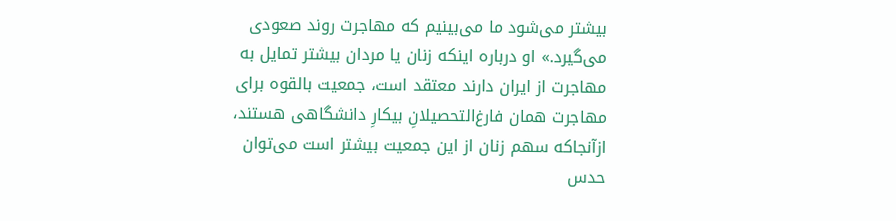بیشتر می‌شود ما می‌بینیم که مهاجرت روند صعودی می‌گیرد.» او درباره اینکه زنان یا مردان بیشتر تمایل به مهاجرت از ایران دارند معتقد است، جمعیت بالقوه برای مهاجرت همان فارغ‌التحصیلانِ بیکارِ دانشگاهی هستند، ازآنجا‌‌که سهم زنان از این جمعیت بیشتر است می‌توان حدس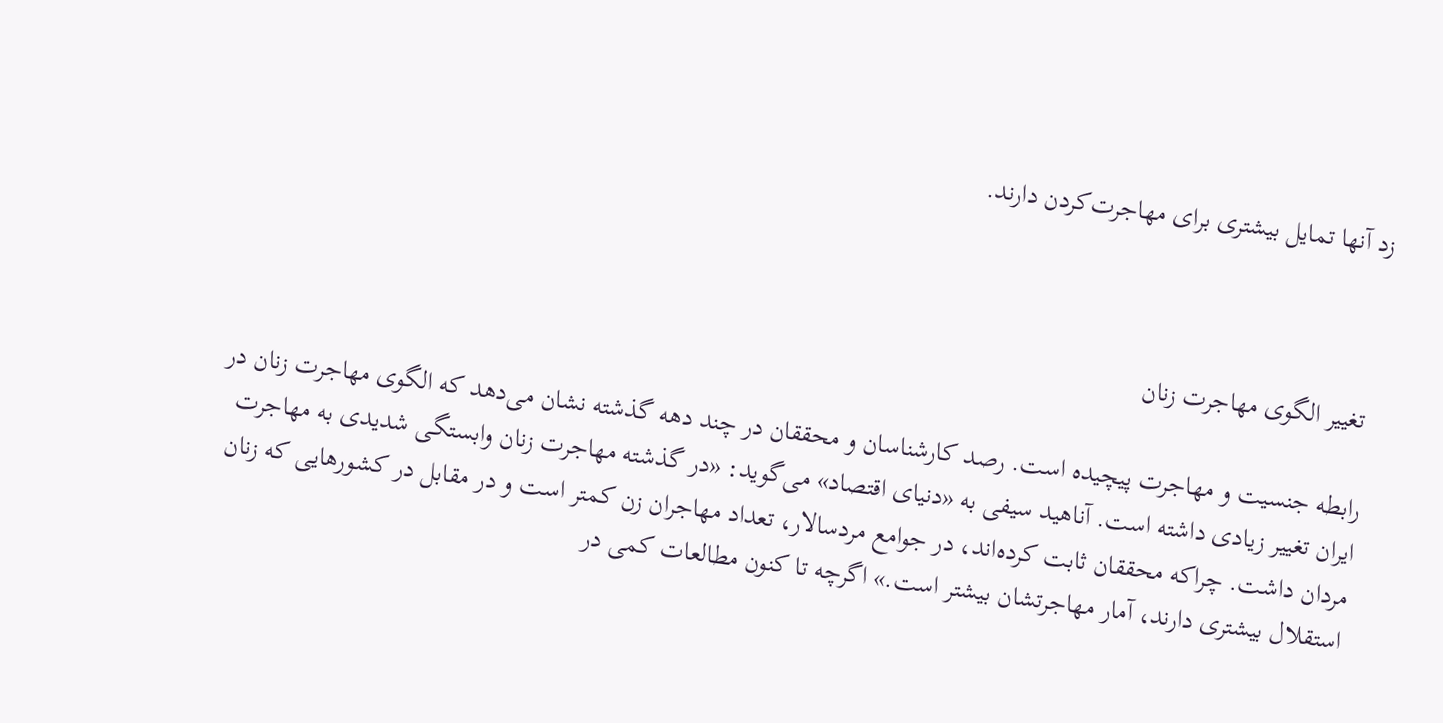زد آنها تمایل بیشتری برای مهاجرت‌کردن دارند.



 تغییر الگوی مهاجرت زنان

رابطه جنسیت و مهاجرت پیچیده است. رصد کارشناسان و محققان در چند دهه گذشته نشان می‌دهد که الگوی مهاجرت زنان در ایران تغییر زیادی داشته است. آناهید سیفی به «دنیای اقتصاد» می‌گوید: «در گذشته مهاجرت زنان وابستگی شدیدی به مهاجرت مردان داشت. چراکه محققان ثابت کرده‌اند، در جوامع مردسالار، تعداد مهاجران زن کمتر است و در مقابل در کشورهایی که زنان استقلال بیشتری دارند، آمار مهاجرتشان بیشتر است.» اگرچه تا کنون مطالعات کمی در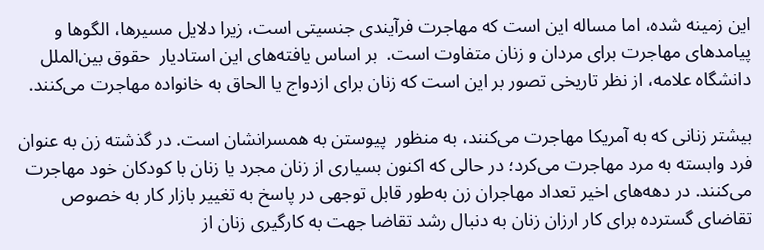این زمینه شده، اما مساله این است که مهاجرت فرآیندی جنسیتی است، زیرا دلایل مسیرها، الگوها و پیامدهای مهاجرت برای مردان و زنان متفاوت است.  بر اساس یافته‌های این استادیار  حقوق بین‌الملل دانشگاه علامه، از نظر تاریخی تصور بر این است که زنان برای ازدواج یا الحاق به خانواده مهاجرت می‌کنند.

بیشتر زنانی که به آمریکا مهاجرت می‌کنند، به منظور  پیوستن به همسرانشان است. در گذشته زن به عنوان فرد وابسته به مرد مهاجرت می‌کرد؛ در حالی که اکنون بسیاری از زنان مجرد یا زنان با کودکان خود مهاجرت می‌کنند. در دهه‌های اخیر تعداد مهاجران زن به‌طور قابل توجهی در پاسخ به تغییر بازار کار به خصوص تقاضای گسترده برای کار ارزان زنان به دنبال رشد تقاضا جهت به کارگیری زنان از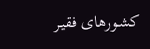کشـورهای فقیـر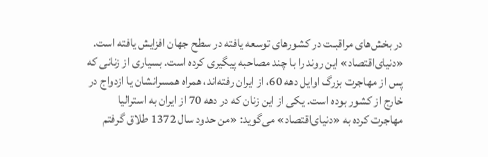در بخش‌های مراقبـت در کشورهای توسعه یافته در سطح جهان افزایش یافته است. «دنیای‌اقتصاد» این روند را با چند مصاحبه پیگیری کرده است. بسیاری از زنانی که پس از مهاجرت بزرگ اوایل دهه 60، از ایران رفته‌اند، همراه همسرانشان یا ازدواج در خارج از کشور بوده است. یکی از این زنان که در دهه 70 از ایران به استرالیا مهاجرت کرده به «دنیای‌اقتصاد» می‌گوید: «من حدود سال 1372 طلاق گرفتم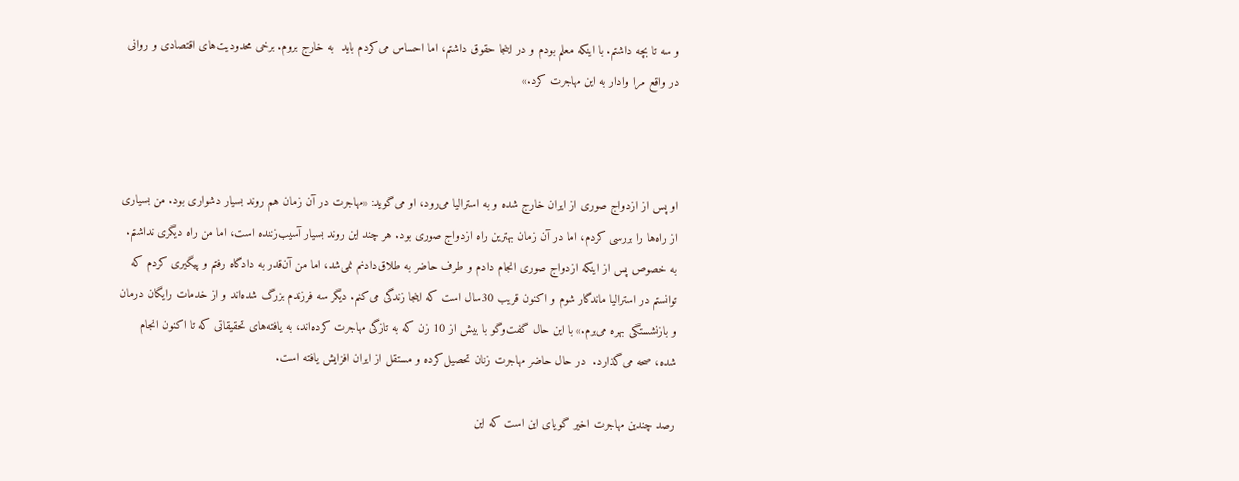و سه تا بچه داشتم. با اینکه معلم بودم و در اینجا حقوق داشتم، اما احساس می‌کردم باید  به خارج بروم. برخی محدودیت‌های اقتصادی و روانی در واقع مرا وادار به این مهاجرت کرد.»



او پس از ازدواج صوری از ایران خارج شده و به استرالیا می‌رود، او می‌گوید: «مهاجرت در آن زمان هم روند بسیار دشواری بود. من بسیاری از راه‌ها را بررسی کردم، اما در آن زمان بهترین راه ازدواج صوری بود. هر چند این روند بسیار آسیب‌زننده است، اما من راه دیگری نداشتم. به خصوص پس از اینکه ازدواج صوری انجام دادم و طرف حاضر به طلاق‌دادنم نمی‌شد، اما من آن‌قدر به دادگاه رفتم و پیگیری کردم که توانستم در استرالیا ماندگار شوم و اکنون قریب 30سال است که اینجا زندگی می‌کنم. دیگر سه فرزندم بزرگ شده‌اند و از خدمات رایگان درمان و بازنشستگی بهره‌ می‌برم.» با این حال گفت‌وگو با بیش از 10 زن که به تازگی مهاجرت کرده‌اند، به یافته‌های تحقیقاتی که تا اکنون انجام شده، صحه می‌گذارد.  در حال حاضر مهاجرت زنان تحصیل‌کرده و مستقل از ایران افزایش یافته است.

رصد چندین مهاجرت اخیر گویای این است که این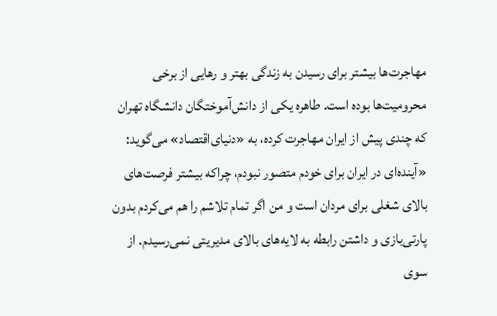مهاجرت‌ها بیشتر برای رسیدن به زندگی بهتر و رهایی از برخی محرومیت‌ها بوده است. طاهره یکی از دانش‌آموختگان دانشگاه تهران که چندی پیش از ایران مهاجرت کرده، به «دنیای‌اقتصاد» می‌گوید: «آینده‌ای در ایران برای خودم متصور نبودم، چراکه بیشتر فرصت‌های بالای شغلی برای مردان است و من اگر تمام تلاشم را هم می‌کردم بدون پارتی‌بازی و داشتن رابطه به لایه‌های بالای مدیریتی نمی‌رسیدم. از سوی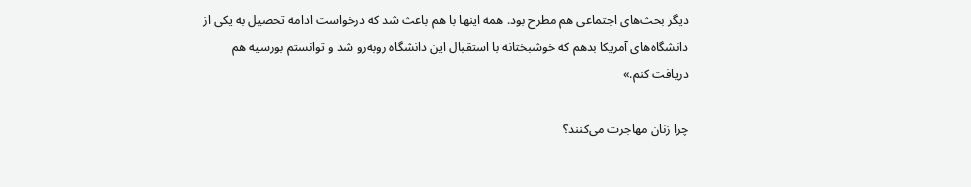دیگر بحث‌های اجتماعی هم مطرح بود. همه اینها با هم باعث شد که درخواست ادامه‌ تحصیل به یکی از دانشگاه‌های آمریکا بدهم که خوشبختانه با استقبال این دانشگاه روبه‌رو شد و توانستم بورسیه هم دریافت کنم.»

چرا زنان مهاجرت می‌کنند؟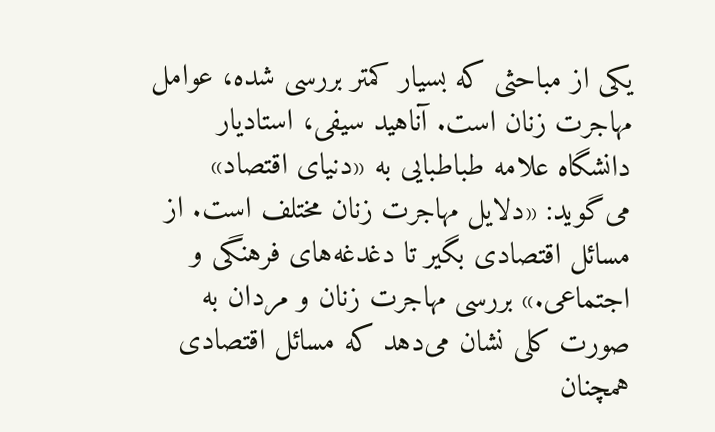یکی از مباحثی که بسیار کمتر بررسی شده، عوامل مهاجرت زنان است. آناهید سیفی، استادیار دانشگاه علامه طباطبایی به «دنیای اقتصاد» می‌گوید: «دلایل مهاجرت زنان مختلف است. از مسائل اقتصادی بگیر تا دغدغه‌های فرهنگی و اجتماعی.» بررسی مهاجرت‌ زنان و مردان به صورت کلی نشان می‌دهد که مسائل اقتصادی همچنان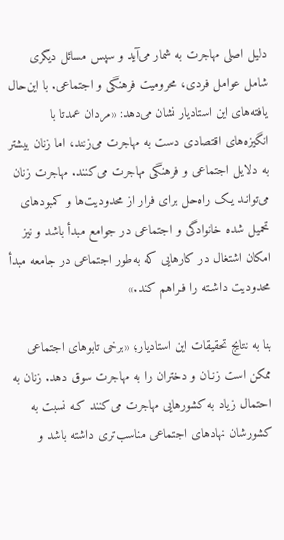دلیل اصلی مهاجرت به ‌شمار می‌آید و سپس مسائل دیگری شامل عوامل فردی، محرومیت فرهنگی و اجتماعی. با این‌حال یافته‌های این استادیار نشان می‌دهد: «مردان عمدتا با انگیزه‌های اقتصادی دست به مهاجرت می‌زنند، اما زنان بیشتر به دلایل اجتماعی و فرهنگی مهاجرت می‌کنند. مهاجرت زنان می‌توانـد یـک راه‌حل برای فرار از محدودیت‌ها و کمبودهای تحمیل شده خانوادگی و اجتماعی در جوامع مبدأ باشد و نیز امکان اشتغال در کارهایی که به‌طور اجتماعی در جامعه مبدأ محدودیت داشـته را فـراهم کند.»

بنا به نتایج تحقیقات این استادیار؛ «برخی تابوهای اجتماعی ممکن است زنـان و دختران را به مهاجرت سوق دهد. زنان به احتمال زیاد به کشورهایی مهاجرت می‌کنند کـه نسبت به کشورشان نهادهای اجتماعی مناسب‌تری داشته باشد و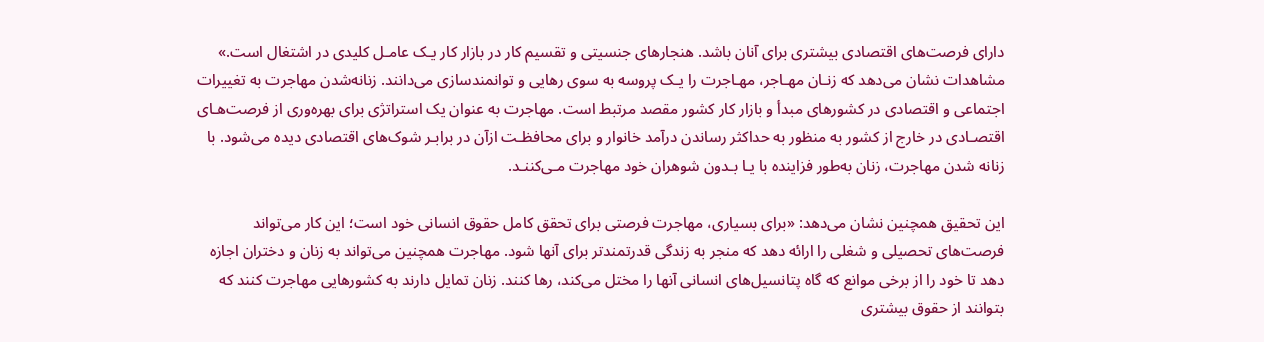دارای فرصت‌های اقتصادی بیشتری برای آنان باشد. هنجارهای جنسیتی و تقسیم کار در بازار کار یـک عامـل کلیدی در اشتغال است.»  مشاهدات نشان می‌دهد که زنـان مهـاجر، مهـاجرت را یـک پروسه به سوی رهایی و توانمندسازی می‌دانند. زنانه‌شدن مهاجرت به تغییرات اجتماعی و اقتصادی در کشورهای مبدأ و بازار کار کشور مقصد مرتبط است. مهاجرت به عنوان یک استراتژی برای بهره‌وری از فرصت‌هـای اقتصـادی در خارج از کشور به منظور به حداکثر رساندن درآمد خانوار و برای محافظـت ازآن در برابـر شوک‌های اقتصادی دیده می‌شود. با زنانه شدن مهاجرت، زنان به‌طور فزاینده با یـا بـدون شوهران خود مهاجرت مـی‌کننـد.

این تحقیق همچنین نشان می‌دهد: «برای بسیاری، مهاجرت فرصتی برای تحقق کامل حقوق انسانی خود است؛ این کار می‌تواند فرصت‌های تحصیلی و شغلی را ارائه دهد که منجر به زندگی قدرتمندتر برای آنها شود. مهاجرت همچنین می‌تواند به زنان و دختران اجازه دهد تا خود را از برخی موانع که گاه پتانسیل‌های انسانی آنها را مختل می‌کند، رها کنند. زنان تمایل دارند به کشورهایی مهاجرت کنند که بتوانند از حقوق بیشتری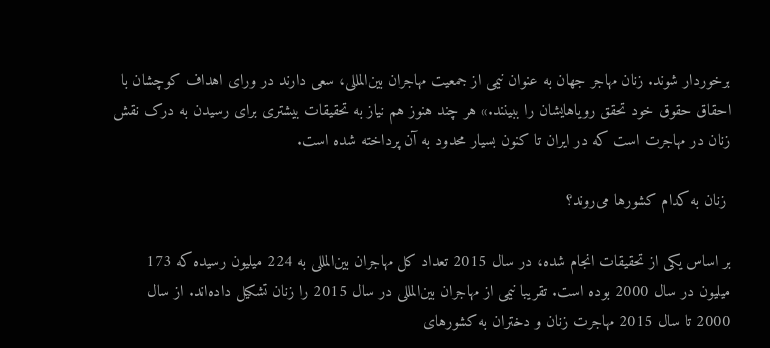برخوردار شوند. زنان مهاجر جهان به عنوان نیمی از جمعیت مهاجران بین‌المللی، سعی دارند در ورای اهداف کوچشان با احقاق حقوق خود تحقق رویاهایشان را ببینند.» هر چند هنوز هم نیاز به تحقیقات بیشتری برای رسیدن به درک نقش زنان در مهاجرت است که در ایران تا کنون بسیار محدود به آن پرداخته شده است.

 زنان به کدام کشورها می‌روند؟

بر اساس یکی از تحقیقات انجام شده، در سال 2015 تعداد کل مهاجران بین‌المللی به 224 میلیون رسیده که 173 میلیون در سال 2000 بوده است. تقریبا نیمی از مهاجران بین‌المللی در سال 2015 را زنان تشکیل داده‌اند. از سال 2000 تا سال 2015 مهاجرت زنان و دختران به کشورهای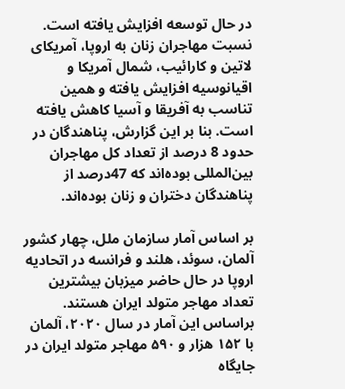در حال توسعه افزایش یافته است. نسبت مهاجران زنان به اروپا، آمریکای لاتین و کارائیب، شمال آمریکا و اقیانوسیه افزایش یافته و همین تناسب به آفریقا و آسیا کاهش یافته است. بنا بر این گزارش، پناهندگان در حدود 8 درصد از تعداد کل مهاجران بین‌المللی بوده‌اند که 47درصد از پناهندگان دختران و زنان بوده‌اند.

بر اساس آمار سازمان ملل، چهار کشور آلمان، سوئد، هلند و فرانسه در اتحادیه اروپا در حال حاضر میزبان بیشترین تعداد مهاجر متولد ایران هستند. براساس این آمار در سال ۲۰۲۰، آلمان با ۱۵۲ هزار و ۵۹۰ مهاجر متولد ایران در جایگاه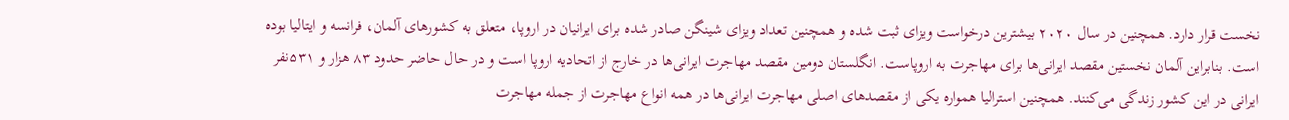نخست قرار دارد. همچنین در سال ۲۰۲۰ بیشترین درخواست ویزای ثبت شده و همچنین تعداد ویزای شینگن صادر شده برای ایرانیان در اروپا، متعلق به کشورهای آلمان، فرانسه و ایتالیا بوده است. بنابراین آلمان نخستین مقصد ایرانی‌ها برای مهاجرت به اروپاست. انگلستان دومین مقصد مهاجرت ایرانی‌ها در خارج از اتحادیه اروپا است و در حال حاضر حدود ۸۳ هزار و ۵۳۱نفر ایرانی در این کشور زندگی می‌کنند. همچنین استرالیا همواره یکی از مقصدهای اصلی مهاجرت ایرانی‌ها در همه انواع مهاجرت از جمله مهاجرت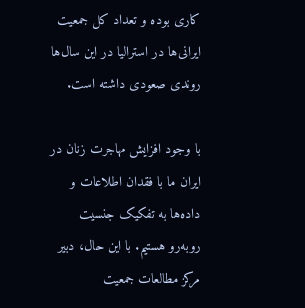کاری بوده و تعداد کل جمعیت ایرانی‌ها در استرالیا در این سال‌ها روندی صعودی داشته است.

با وجود افزایش مهاجرت زنان در ایران ما با فقدان اطلاعات و داده‌ها به تفکیک جنسیت روبه‌رو هستیم. با این حال، دبیر مرکز مطالعات جمعیت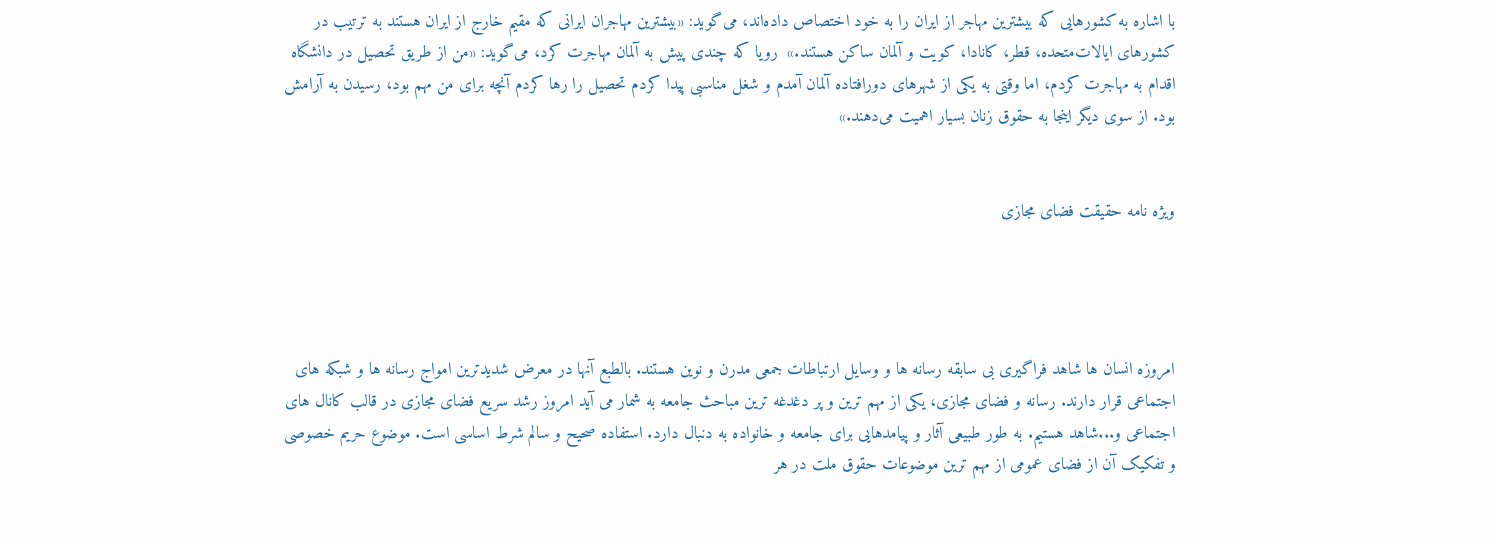با اشاره به کشورهایی که بیشترین مهاجر از ایران را به خود اختصاص داده‌اند، می‌گوید: «بیشترین مهاجران ایرانی که مقیم خارج از ایران هستند به ترتیب در کشورهای ایالات‌متحده، قطر، کانادا، کویت و آلمان ساکن هستند.»  رویا که چندی پیش به آلمان مهاجرت کرد، می‌گوید: «من از طریق تحصیل در دانشگاه اقدام به مهاجرت کردم، اما وقتی به یکی از شهرهای دورافتاده آلمان آمدم و شغل مناسبی پیدا کردم تحصیل را رها کردم آنچه برای من مهم بود، رسیدن به آرامش بود. از سوی دیگر اینجا به حقوق زنان بسیار اهمیت می‌دهند.»


ویژه نامه حقیقت فضای مجازی




امروزه انسان ها شاهد فراگیری بی سابقه رسانه ها و وسایل ارتباطات جمعی مدرن و نوین هستند. بالطبع آنها در معرض شدیدترین امواج رسانه ها و شبکه های اجتماعی قرار دارند. رسانه و فضای مجازی، یکی از مهم ترین و پر دغدغه ترین مباحث جامعه به شمار می آید امروز رشد سریع فضای مجازی در قالب کانال های اجتماعی و...شاهد هستیم. به طور طبیعی آثار و پیامدهایی برای جامعه و خانواده به دنبال دارد. استفاده صحیح و سالم شرط اساسی است. موضوع حریم خصوصی و تفکیک آن از فضای عمومی از مهم ترین موضوعات حقوق ملت در هر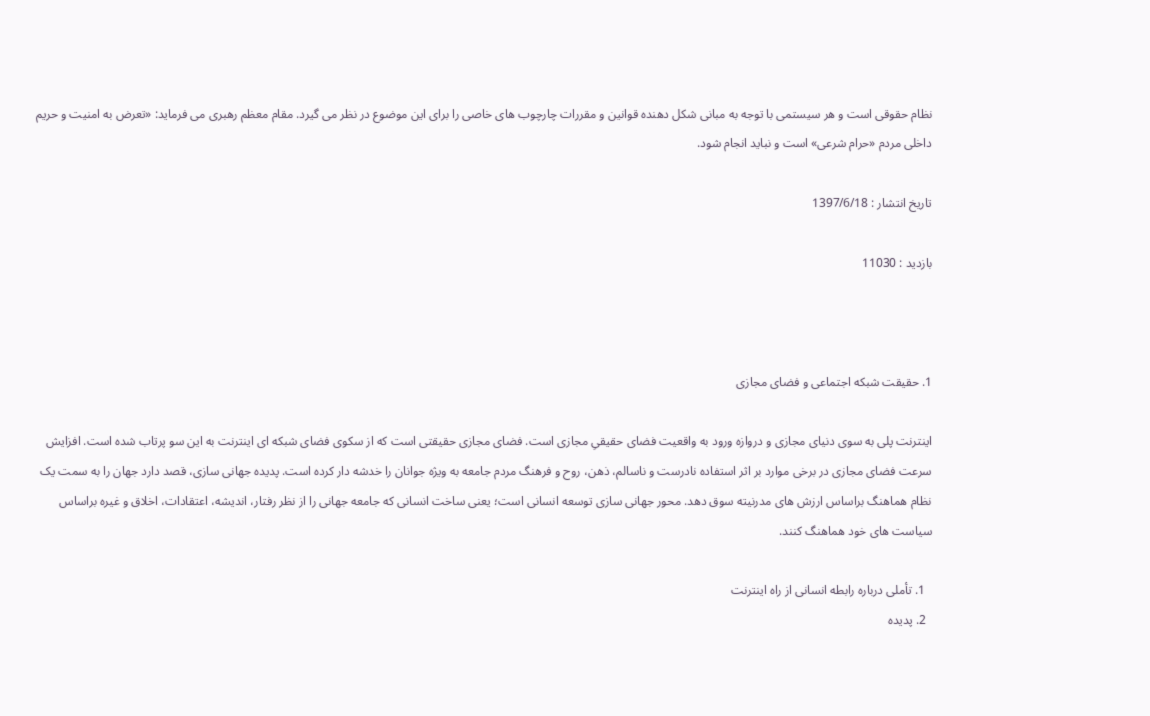نظام حقوقی است و هر سیستمی با توجه به مبانی شکل دهنده قوانین و مقررات چارچوب های خاصی را برای این موضوع در نظر می گیرد. مقام معظم رهبری می فرماید: «تعرض به امنیت و حریم داخلی مردم «حرام شرعی» است و نباید انجام شود.

تاریخ انتشار : 1397/6/18

بازدید : 11030



1. حقیقت شبکه اجتماعی و فضای مجازی

اینترنت پلی به سوی دنیای مجازی و دروازه ورود به واقعیت فضای حقیقیِ مجازی است. فضای مجازی حقیقتی است که از سکوی فضای شبکه ای اینترنت به این سو پرتاب شده است. افزایش سرعت فضای مجازی در برخی موارد بر اثر استفاده نادرست و ناسالم، ذهن، روح و فرهنگ مردم جامعه به ویژه جوانان را خدشه دار کرده است. پدیده جهانی سازی، قصد دارد جهان را به سمت یک نظام هماهنگ براساس ارزش های مدرنیته سوق دهد. محور جهانی سازی توسعه انسانی است؛ یعنی ساخت انسانی که جامعه جهانی را از نظر رفتار، اندیشه، اعتقادات، اخلاق و غیره براساس سیاست های خود هماهنگ کنند.

  1. تأملی درباره رابطه انسانی از راه اینترنت
  2. پدیده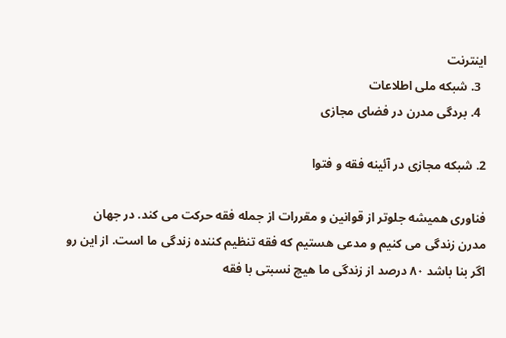اینترنت
  3. شبکه ملی اطلاعات
  4. بردگی مدرن در فضای مجازی

2. شبکه مجازی در آئینه فقه و فتوا

فناوری همیشه جلوتر از قوانین و مقررات از جمله فقه حرکت می کند. در جهان مدرن زندگی می کنیم و مدعی هستیم که فقه تنظیم کننده زندگی ما است. از این رو اگر بنا باشد ۸۰ درصد از زندگی ما هیچ نسبتی با فقه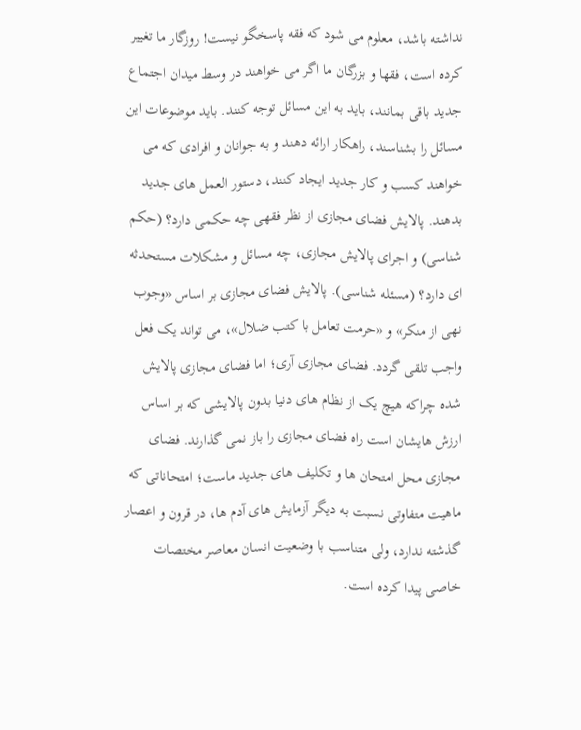نداشته باشد، معلوم می شود که فقه پاسخگو نیست! روزگار ما تغییر کرده است، فقها و بزرگان ما اگر می خواهند در وسط میدان اجتماع جدید باقی بمانند، باید به این مسائل توجه کنند. باید موضوعات این مسائل را بشناسند، راهکار ارائه دهند و به جوانان و افرادی که می خواهند کسب و کار جدید ایجاد کنند، دستور العمل های جدید بدهند. پالایش فضای مجازی از نظر فقهی چه حکمی دارد؟ (حکم شناسی) و اجرای پالایش مجازی، چه مسائل و مشکلات مستحدثه ای دارد؟ (مسئله شناسی). پالایش فضای مجازی بر اساس «وجوب نهی از منکر» و «حرمت تعامل با کتب ضلال»، می تواند یک فعل واجب تلقی گردد. فضای مجازی آری؛ اما فضای مجازی پالایش شده چراکه هیچ یک از نظام های دنیا بدون پالایشی که بر اساس ارزش هایشان است راه فضای مجازی را باز نمی گذارند. فضای مجازی محل امتحان ها و تکلیف های جدید ماست؛ امتحاناتی که ماهیت متفاوتی نسبت به دیگر آزمایش های آدم ها، در قرون و اعصار گذشته ندارد، ولی متناسب با وضعیت انسان معاصر مختصات خاصی پیدا کرده است.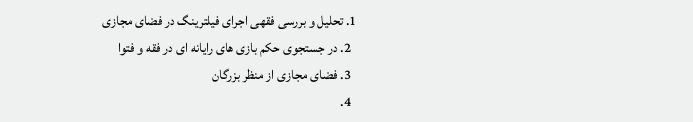1. تحلیل و بررسی فقهی اجرای فیلترینگ در فضای مجازی
  2. در جستجوی حکم بازی های رایانه ای در فقه و فتوا
  3. فضای مجازی از منظر بزرگان
  4.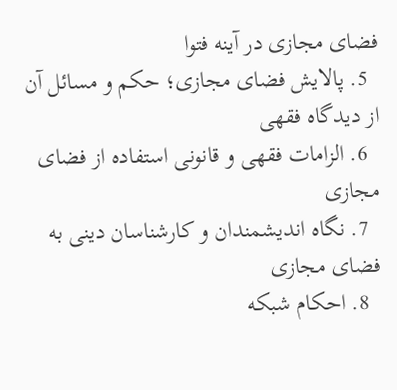فضای مجازی در آینه فتوا
  5. پالایش فضای مجازی؛ حکم و مسائل آن از دیدگاه فقهی
  6. الزامات فقهی و قانونی استفاده از فضای مجازی
  7. نگاه اندیشمندان و کارشناسان دینی به فضای مجازی
  8. احکام شبکه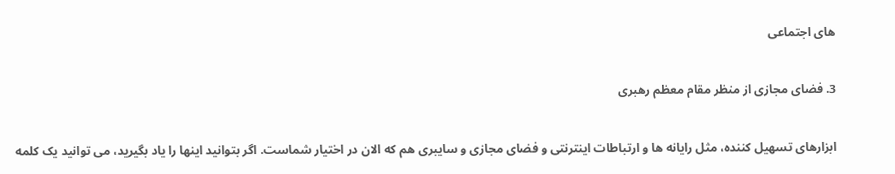های اجتماعی

3. فضای مجازی از منظر مقام معظم رهبری

ابزارهای تسهیل کننده، مثل رایانه ها و ارتباطات اینترنتی و فضای مجازی و سایبری هم که الان در اختیار شماست. اگر بتوانید اینها را یاد بگیرید، می توانید یک کلمه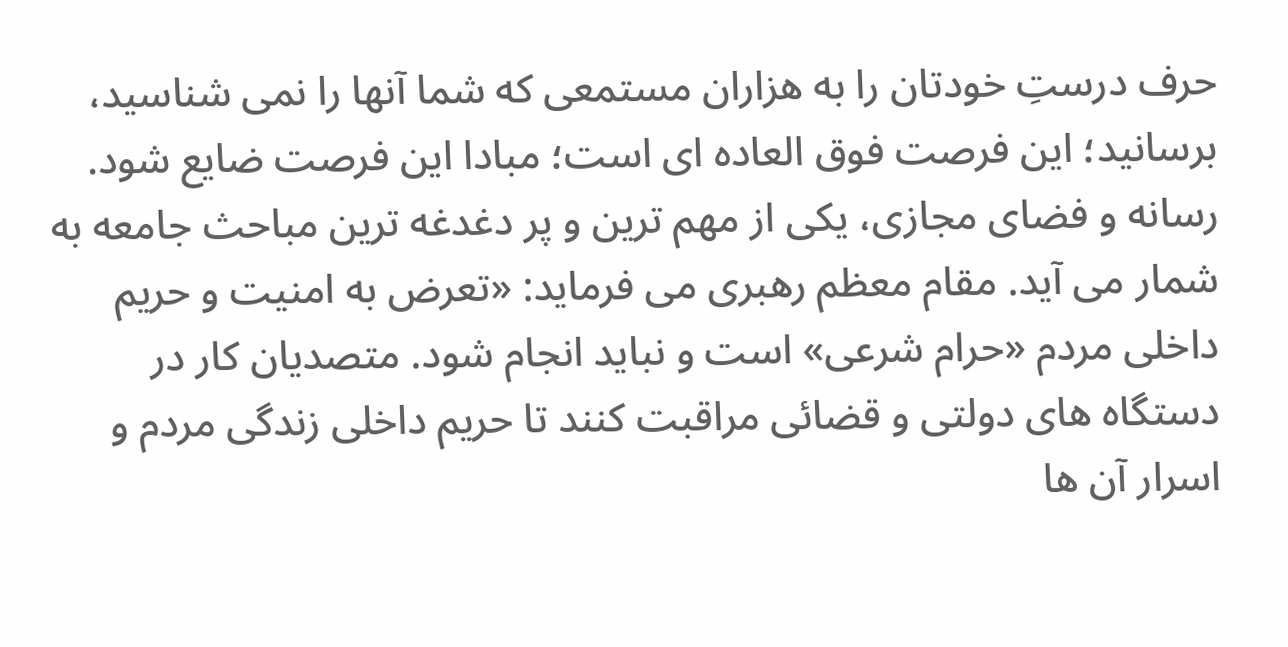حرف درستِ خودتان را به هزاران مستمعی که شما آنها را نمی شناسید، برسانید؛ این فرصت فوق العاده ای است؛ مبادا این فرصت ضایع شود. رسانه و فضای مجازی، یکی از مهم ترین و پر دغدغه ترین مباحث جامعه به شمار می آید. مقام معظم رهبری می فرماید: «تعرض به امنیت و حریم داخلی مردم «حرام شرعی» است و نباید انجام شود. متصدیان کار در دستگاه‌ های دولتی و قضائی مراقبت کنند تا حریم داخلی زندگی مردم و اسرار آن‌ ها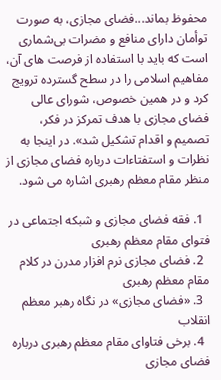محفوظ بماند...فضای مجازی، به صورت توأمان دارای منافع و مضرات بی‌شماری است که باید با استفاده از فرصت های آن، مفاهیم اسلامی را در سطح گسترده ترویج کرد و در همین خصوص، شورای ‌عالی فضای مجازی با هدف تمرکز در فکر، تصمیم و اقدام تشکیل شد». در اینجا به نظرات و استفتاءات درباره فضای مجازی از منظر مقام معظم رهبری اشاره می شود.

  1. فقه فضای مجازی و شبکه اجتماعی در فتوای مقام معظم رهبری
  2. فضای مجازی نرم افزار مدرن در کلام مقام معظم رهبری
  3. «فضای مجازی» در نگاه رهبر معظم انقلاب
  4. برخی فتاوای مقام معظم رهبری درباره فضای مجازی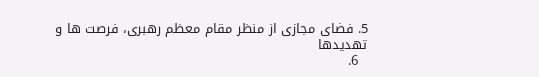5. فضای مجازی از منظر مقام معظم رهبری، فرصت ها و تهدیدها
  6.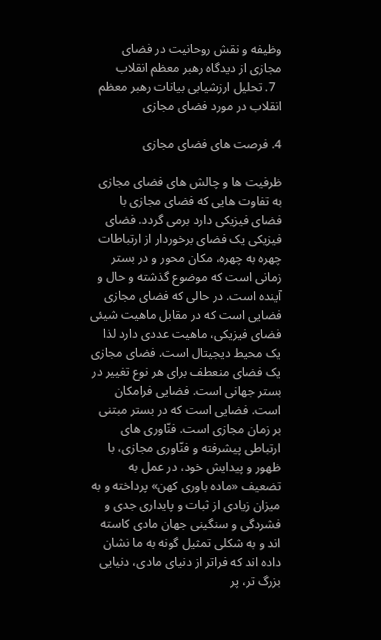وظیفه و نقش روحانیت در فضای مجازی از دیدگاه رهبر معظم انقلاب
  7. تحلیل ارزشیابی بیانات رهبر معظم انقلاب در مورد فضای مجازی

4. فرصت های فضای مجازی

ظرفیت ها و چالش های فضای مجازی به تفاوت هایی که فضای مجازی با فضای فیزیکی دارد برمی گردد. فضای فیزیکی یک فضای برخوردار از ارتباطات چهره به چهره، مکان محور و در بستر زمانی است که موضوع گذشته و حال و آینده است. در حالی که فضای مجازی فضایی است که در مقابل ماهیت شیئی فضای فیزیکی، ماهیت عددی دارد لذا یک محیط دیجیتال است. فضای مجازی یک فضای منعطف برای هر نوع تغییر در بستر جهانی است. فضایی فرامکان است. فضایی است که در بستر مبتنی بر زمان مجازی است. فنّاوری های ارتباطی پیشرفته و فنّاوری مجازی، با ظهور و پیدایش خود، در عمل به تضعیف «ماده باوری کهن» پرداخته و به میزان زیادی از ثبات و پایداری جدی و فشردگی و سنگینی جهان مادی کاسته اند و به شکلی تمثیل گونه به ما نشان داده اند که فراتر از دنیای مادی، دنیایی بزرگ تر، پر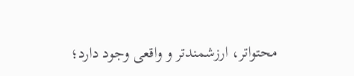محتواتر، ارزشمندتر و واقعی وجود دارد؛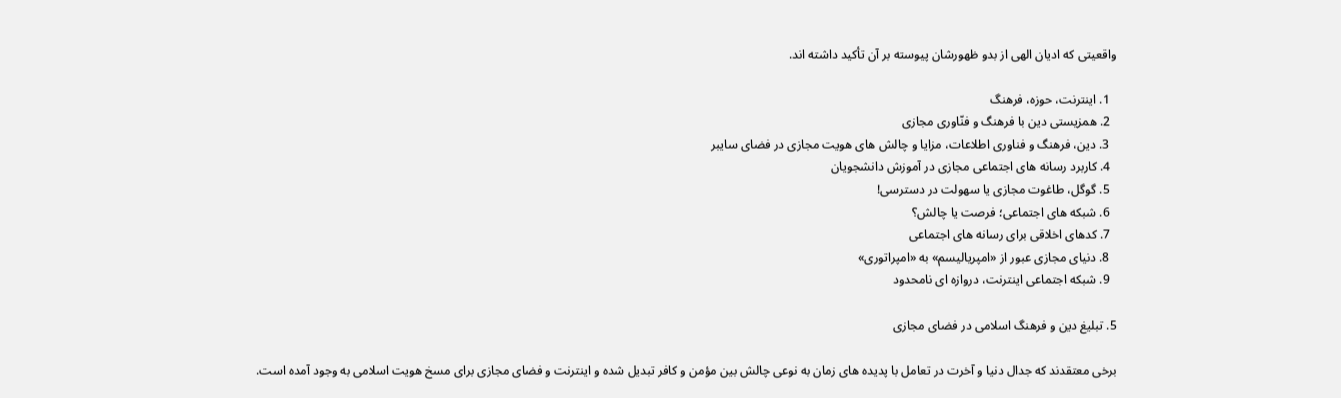واقعیتی که ادیان الهی از بدو ظهورشان پیوسته بر آن تأکید داشته اند.

  1. اینترنت، حوزه، فرهنگ
  2. همزیستی دین با فرهنگ و فنّاوری مجازی
  3. دین، فرهنگ و فناوری اطلاعات، مزایا و چالش های هویت مجازی در فضای سایبر
  4. کاربرد رسانه های اجتماعی مجازی در آموزش دانشجویان
  5. گوگل، طاغوت مجازی یا سهولت در دسترسی!
  6. شبکه های اجتماعی؛ فرصت یا چالش؟
  7. کدهای اخلاقی برای رسانه های اجتماعی
  8. دنیای مجازی عبور از «امپریالیسم» به «امپراتوری»
  9. شبکه اجتماعی اینترنت، دروازه ای نامحدود

5. تبلیغ دین و فرهنگ اسلامی در فضای مجازی

برخی معتقدند که جدال دنیا و آخرت در تعامل با پدیده های زمان به نوعی چالش بین مؤمن و کافر تبدیل شده و اینترنت و فضای مجازی برای مسخ هویت اسلامی به وجود آمده است.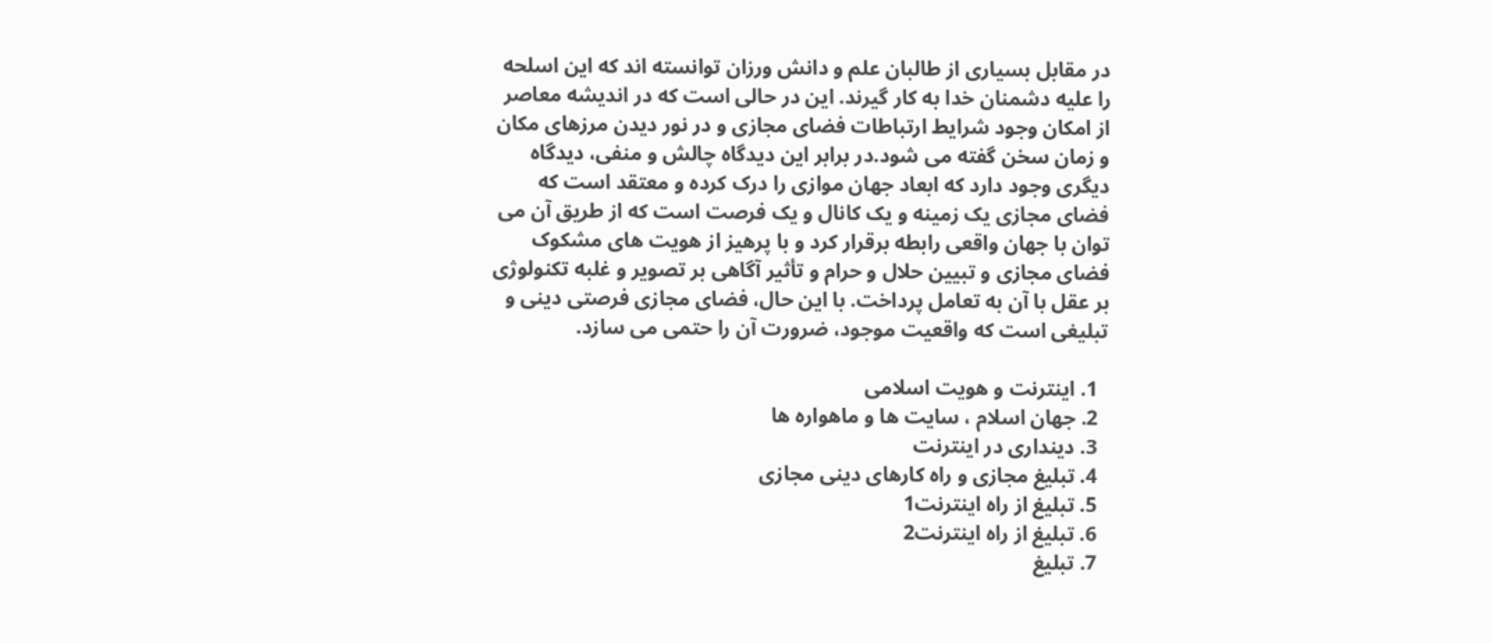در مقابل بسیاری از طالبان علم و دانش ورزان توانسته اند که این اسلحه را علیه دشمنان خدا به کار گیرند. این در حالی است که در اندیشه معاصر از امکان وجود شرایط ارتباطات فضای مجازی و در نور دیدن مرزهای مکان و زمان سخن گفته می شود.در برابر این دیدگاه چالش و منفی، دیدگاه دیگری وجود دارد که ابعاد جهان موازی را درک کرده و معتقد است که فضای مجازی یک زمینه و یک کانال و یک فرصت است که از طریق آن می توان با جهان واقعی رابطه برقرار کرد و با پرهیز از هویت های مشکوک فضای مجازی و تبیین حلال و حرام و تأثیر آگاهی بر تصویر و غلبه تکنولوژی بر عقل با آن به تعامل پرداخت. با این حال، فضای مجازی فرصتی دینی و تبلیغی است که واقعیت موجود، ضرورت آن را حتمی می سازد.

  1. اینترنت و هویت اسلامی
  2. جهان اسلام ، سایت ها و ماهواره ها
  3. دینداری در اینترنت
  4. تبلیغ مجازی و راه کارهای دینی مجازی
  5. تبلیغ از راه اینترنت1
  6. تبلیغ از راه اینترنت2
  7. تبلیغ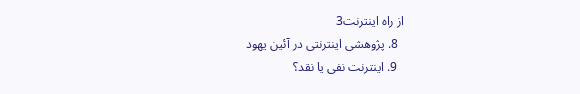از راه اینترنت3
  8. پژوهشی اینترنتی در آئین یهود
  9. اینترنت نفی یا نقد؟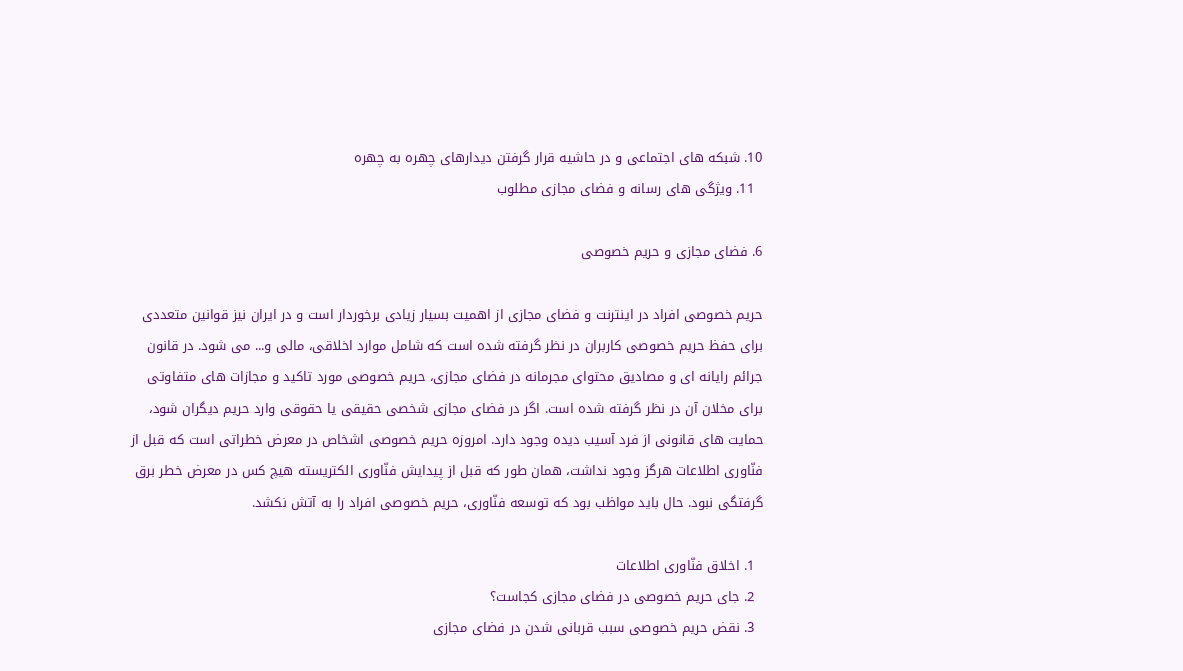10. شبکه های اجتماعی و در حاشیه قرار گرفتن دیدارهای چهره به چهره
  11. ویژگی های رسانه و فضای مجازی مطلوب

6. فضای مجازی و حریم خصوصی

حریم خصوصی افراد در اینترنت و فضای مجازی از اهمیت بسیار زیادی برخوردار است و در ایران نیز قوانین متعددی برای حفظ حریم خصوصی کاربران در نظر گرفته شده است که شامل موارد اخلاقی، مالی و... می شود. در قانون جرائم رایانه ای و مصادیق محتوای مجرمانه در فضای مجازی، حریم خصوصی مورد تاکید و مجازات های متفاوتی برای مخلان آن در نظر گرفته شده است. اگر در فضای مجازی شخصی حقیقی یا حقوقی وارد حریم دیگران شود، حمایت های قانونی از فرد آسیب دیده وجود دارد. امروزه حریم خصوصی اشخاص در معرض خطراتی است که قبل از فنّاوری اطلاعات هرگز وجود نداشت، همان طور که قبل از پیدایش فنّاوری الکتریسته هیچ کس در معرض خطر برق گرفتگی نبود. حال باید مواظب بود که توسعه فنّاوری، حریم خصوصی افراد را به آتش نکشد.

  1. اخلاق فنّاوری اطلاعات
  2. جای حریم خصوصی در فضای مجازی کجاست؟
  3. نقض حریم خصوصی سبب قربانی شدن در فضای مجازی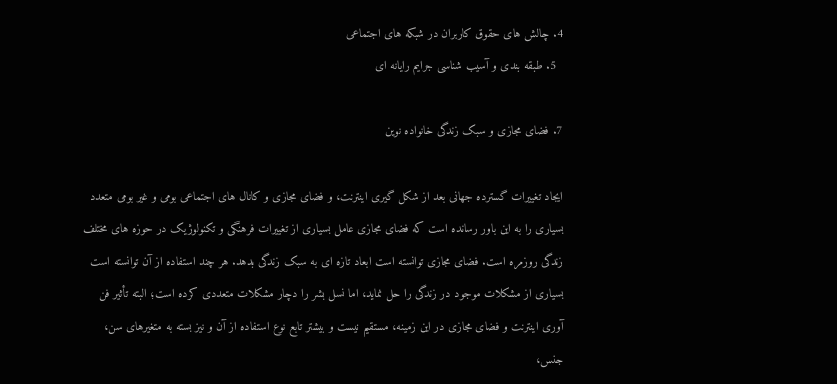4. چالش های حقوق کاربران در شبکه های اجتماعی
  5. طبقه بندی و آسیب شناسی جرایم رایانه ای

7. فضای مجازی و سبک زندگی خانواده نوین

ایجاد تغییرات گسترده جهانی بعد از شکل گیری اینترنت، و فضای مجازی و کانال های اجتماعی بومی و غیر بومی متعدد بسیاری را به این باور رسانده است که فضای مجازی عامل بسیاری از تغییرات فرهنگی و تکنولوژیک در حوزه های مختلف زندگی روزمره است. فضای مجازی توانسته است ابعاد تازه ای به سبک زندگی بدهد. هر چند استفاده از آن توانسته است بسیاری از مشکلات موجود در زندگی را حل نماید، اما نسل بشر را دچار مشکلات متعددی کرده است؛ البته تأثیر فن آوری اینترنت و فضای مجازی در این زمینه، مستقیم نیست و بیشتر تابع نوع استفاده از آن و نیز بسته به متغیرهای سن، جنس،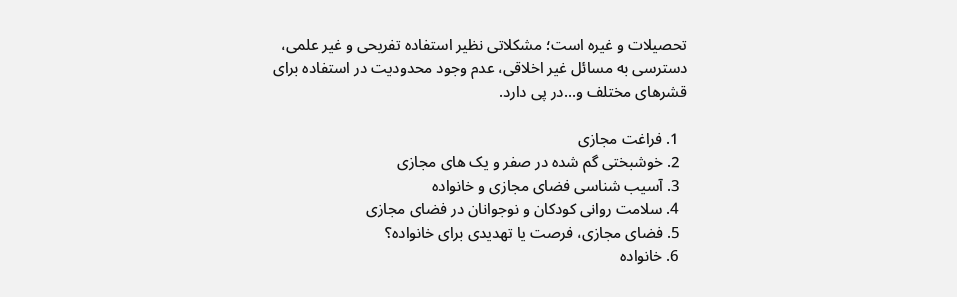تحصیلات و غیره است؛ مشکلاتی نظیر استفاده تفریحی و غیر علمی، دسترسی به مسائل غیر اخلاقی، عدم وجود محدودیت در استفاده برای قشرهای مختلف و...در پی دارد.

  1. فراغت مجازی
  2. خوشبختی گم شده در صفر و یک های مجازی
  3. آسیب شناسی فضای مجازی و خانواده
  4. سلامت روانی کودکان و نوجوانان در فضای مجازی
  5. فضای مجازی، فرصت یا تهدیدی برای خانواده؟
  6. خانواده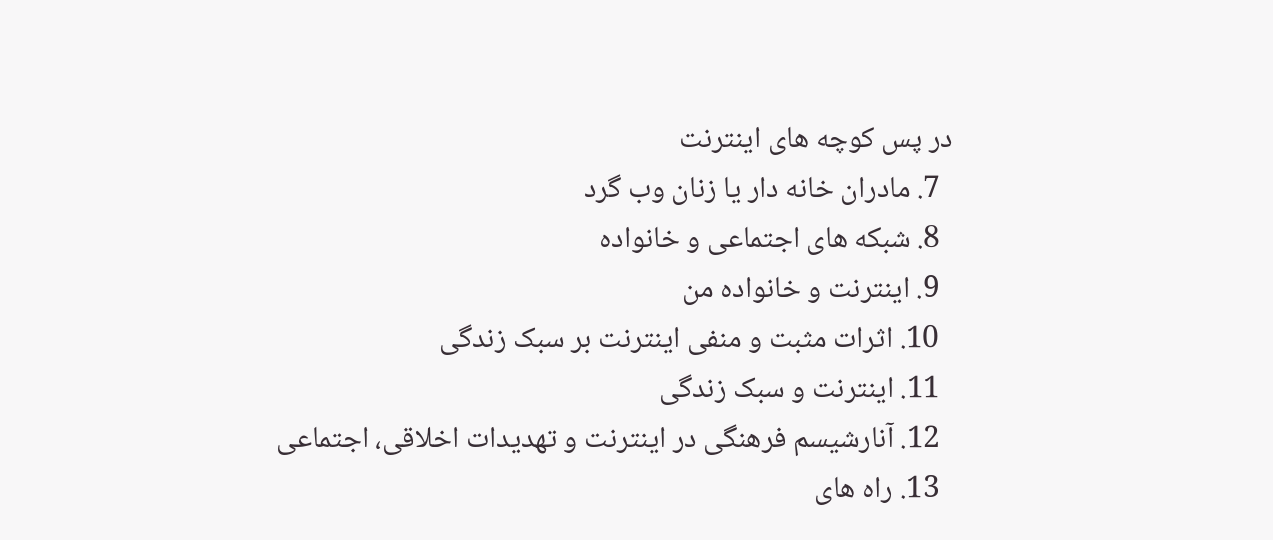در پس کوچه های اینترنت
  7. مادران خانه دار یا زنان وب گرد
  8. شبکه های اجتماعی و خانواده
  9. اینترنت و خانواده من
  10. اثرات مثبت و منفی اینترنت بر سبک زندگی
  11. اینترنت و سبک زندگی
  12. آنارشیسم فرهنگی در اینترنت و تهدیدات اخلاقی، اجتماعی
  13. راه های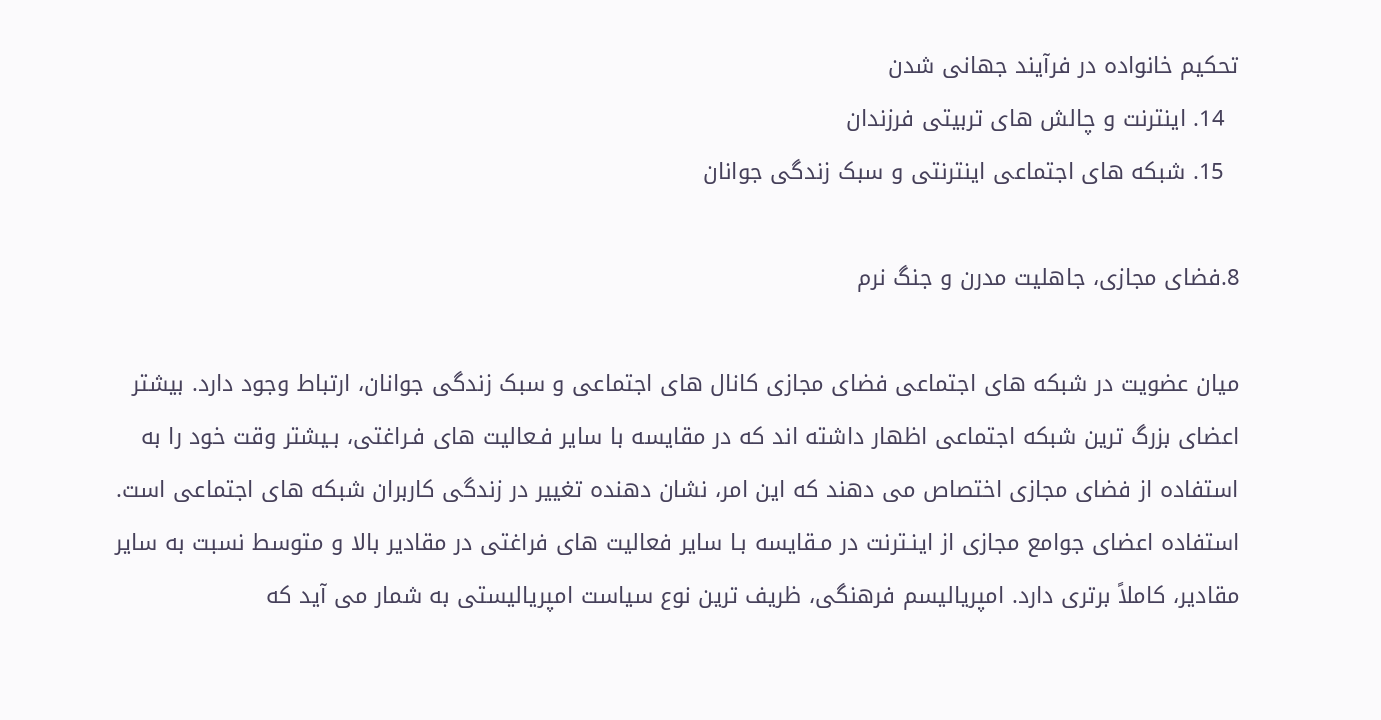تحکیم خانواده در فرآیند جهانی شدن
  14. اینترنت و چالش های تربیتی فرزندان
  15. شبکه های اجتماعی اینترنتی و سبک زندگی جوانان

8.فضای مجازی، جاهلیت مدرن و جنگ نرم

میان عضویت در شبکه های اجتماعی فضای مجازی کانال های اجتماعی و سبک زندگی جوانان، ارتباط وجود دارد. بیشتر اعضای بزرگ ترین شبکه اجتماعی اظهار داشته اند که در مقایسه با سایر فـعالیت های فـراغتی، بـیشتر وقت خود را به استفاده از فضای مجازی اختصاص می دهند که این امر، نشان دهنده تغییر در زندگی کاربران شبکه های اجتماعی است. استفاده اعضای جوامع مجازی از اینـترنت در مـقایسه بـا سایر فعالیت های فراغتی در مقادیر بالا و متوسط نسبت به سایر مقادیر، کاملاً برتری دارد. امپریالیسم فرهنگی، ظریف ترین نوع سیاست امپریالیستی به شمار می آید که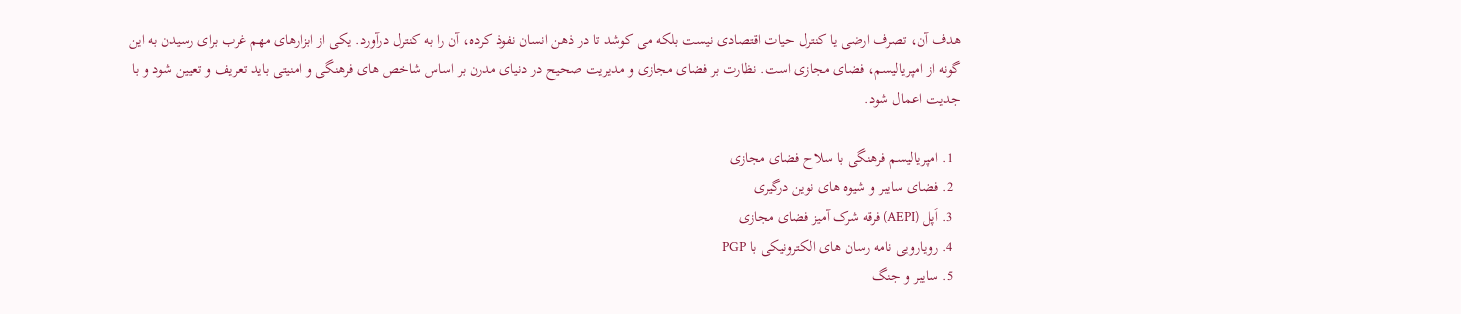هدف آن، تصرف ارضی یا کنترل حیات اقتصادی نیست بلکه می کوشد تا در ذهن انسان نفوذ کرده، آن را به کنترل درآورد. یکی از ابزارهای مهم غرب برای رسیدن به این گونه از امپریالیسم، فضای مجازی است. نظارت بر فضای مجازی و مدیریت صحیح در دنیای مدرن بر اساس شاخص های فرهنگی و امنیتی باید تعریف و تعیین شود و با جدیت اعمال شود.

  1. امپریالیسم فرهنگی با سلاح فضای مجازی
  2. فضای سایبر و شیوه های نوین درگیری
  3. اَپل (AEPI) فرقه شرک آمیز فضای مجازی
  4. رویارویی نامه رسان های الکترونیکی با PGP
  5. سایبر و جنگ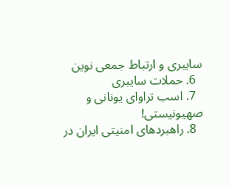سایبری و ارتباط جمعی نوین
  6. حملات سایبری
  7. اسب تراوای یونانی و صهیونیستی!
  8. راهبردهای امنیتی ایران در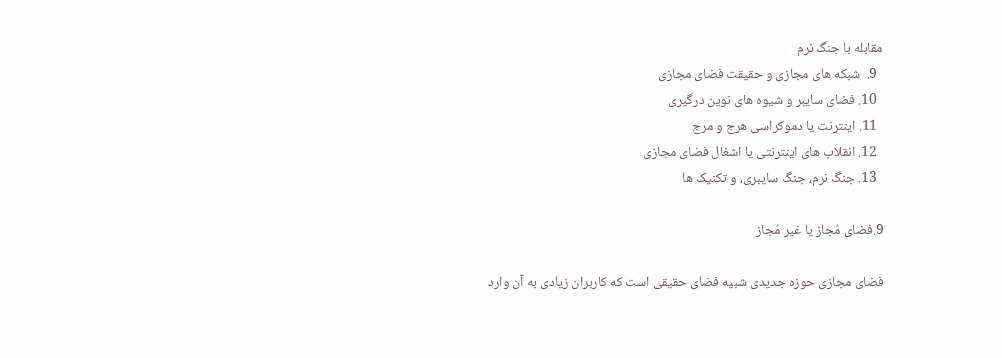مقابله با جنگ نرم
  9.  شبکه های مجازی و حقیقت فضای مجازی
  10. فضای سایبر و شیوه های نوین درگیری
  11. اینترنت یا دموکراسی هرج و مرج
  12. انقلاب های اینترنتی یا اشغال فضای مجازی
  13. جنگ نرم، جنگ سایبری، و تکنیک ها

9.فضای مُجاز یا غیر مُجاز

فضای مجازی حوزه جدیدی شبیه فضای حقیقی است که کاربران زیادی به آن وارد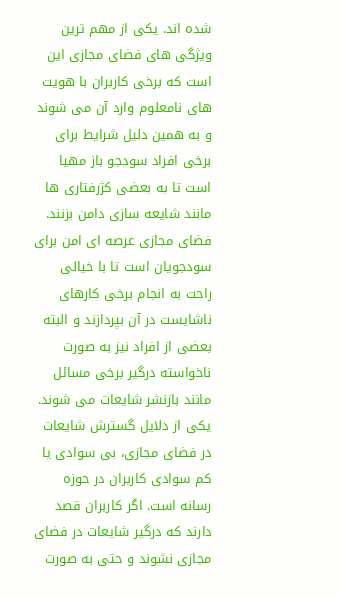شده اند. یکی از مهم ترین ویژگی های فضای مجازی این است که برخی کاربران با هویت های نامعلوم وارد آن می شوند و به همین دلیل شرایط برای برخی افراد سودجو باز مهیا است تا به بعضی کژرفتاری ها مانند شایعه سازی دامن بزنند. فضای مجازی عرصه ای امن برای سودجویان است تا با خیالی راحت به انجام برخی کارهای ناشایست در آن بپردازند و البته بعضی از افراد نیز به صورت ناخواسته درگیر برخی مسائل مانند بازنشر شایعات می شوند. یکی از دلایل گسترش شایعات در فضای مجازی، بی سوادی یا کم سوادی کاربران در حوزه رسانه است. اگر کاربران قصد دارند که درگیر شایعات در فضای مجازی نشوند و حتی به صورت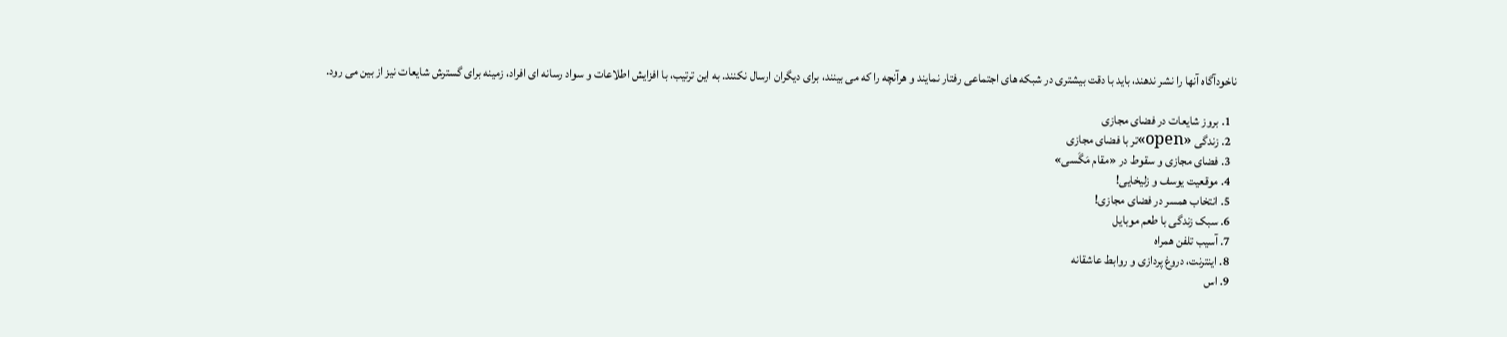ناخودآگاه آنها را نشر ندهند، باید با دقت بیشتری در شبکه های اجتماعی رفتار نمایند و هرآنچه را که می بینند، برای دیگران ارسال نکنند. به این ترتیب، با افزایش اطلاعات و سواد رسانه ای افراد، زمینه برای گسترش شایعات نیز از بین می رود.

  1. بروز شایعات در فضای مجازی
  2. زندگی «open»تر با فضای مجازی
  3. فضای مجازی و سقوط در «مقام مَگَسی»
  4. موقعیت یوسف و زلیخایی!
  5. انتخاب همسر در فضای مجازی!
  6. سبک زندگی با طعم موبایل
  7. آسیب تلفن همراه
  8. اینترنت، دروغ پردازی و روابط عاشقانه
  9. اس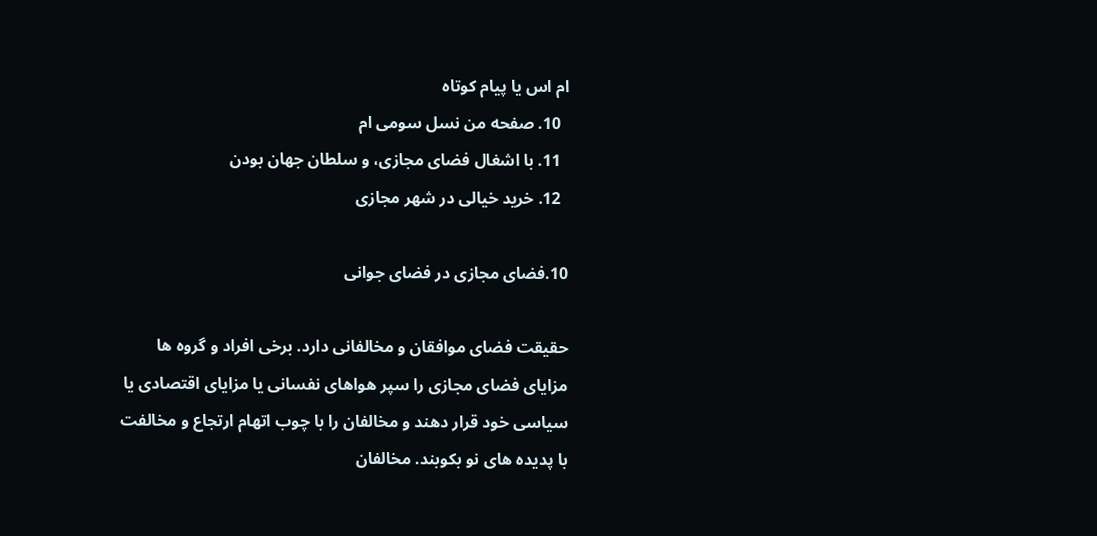ام اس یا پیام کوتاه
  10. صفحه من نسل سومی ام
  11. با اشغال فضای مجازی، و سلطان جهان بودن
  12. خرید خیالی در شهر مجازی

10.فضای مجازی در فضای جوانی

حقیقت فضای موافقان و مخالفانی دارد. برخی افراد و گروه ها مزایای فضای مجازی را سپر هواهای نفسانی یا مزایای اقتصادی یا سیاسی خود قرار دهند و مخالفان را با چوب اتهام ارتجاع و مخالفت با پدیده های نو بکوبند. مخالفان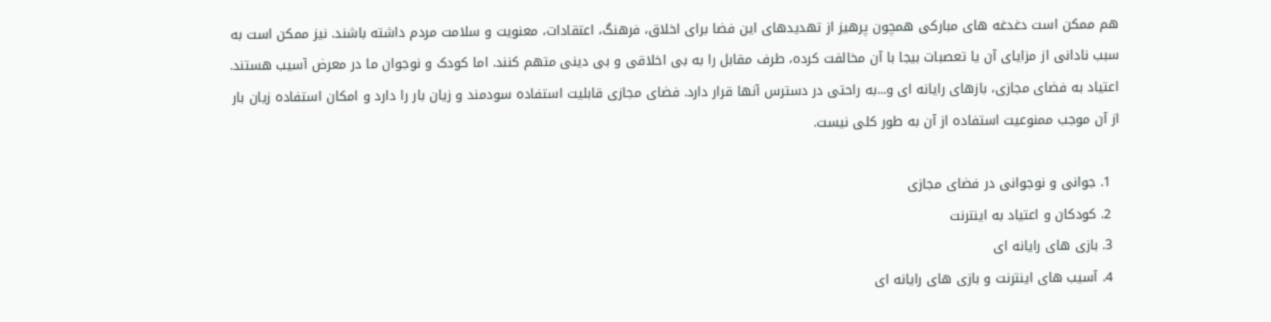هم ممکن است دغدغه های مبارکی همچون پرهیز از تهدیدهای این فضا برای اخلاق، فرهنگ، اعتقادات، معنویت و سلامت مردم داشته باشند. نیز ممکن است به سبب نادانی از مزایای آن یا تعصبات بیجا با آن مخالفت کرده، طرف مقابل را به بی اخلاقی و بی دینی متهم کنند. اما کودک و نوجوان ما در معرض آسیب هستند. اعتیاد به فضای مجازی، بازهای رایانه ای و...به راحتی در دسترس آنها قرار دارد. فضای مجازی قابلیت استفاده سودمند و زیان بار را دارد و امکان استفاده زیان بار از آن موجب ممنوعیت استفاده از آن به طور کلی نیست.

  1. جوانی و نوجوانی در فضای مجازی
  2. کودکان و اعتیاد به اینترنت
  3. بازی های رایانه ای
  4. آسیب های اینترنت و بازی های رایانه ای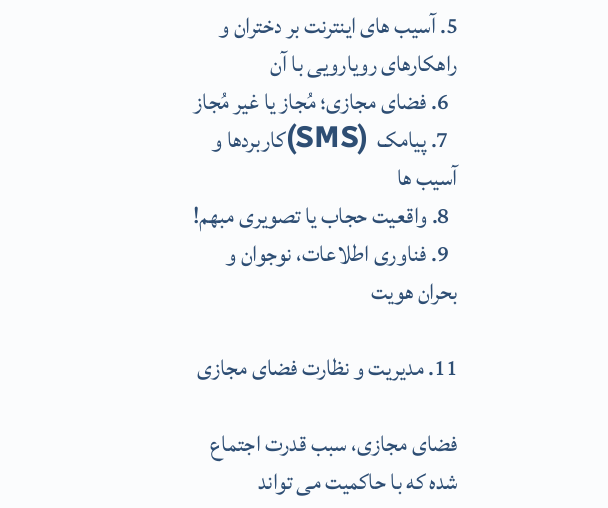5. آسیب های اینترنت بر دختران و راهکارهای رویارویی با آن
  6. فضای مجازی؛ مُجاز یا غیر مُجاز
  7. پیامک  (SMS)کاربردها و آسیب ها
  8. واقعیت حجاب یا تصویری مبهم!
  9. فناوری اطلاعات، نوجوان و بحران هویت

11. مدیریت و نظارت فضای مجازی

فضای مجازی، سبب قدرت اجتماع شده که با حاکمیت می تواند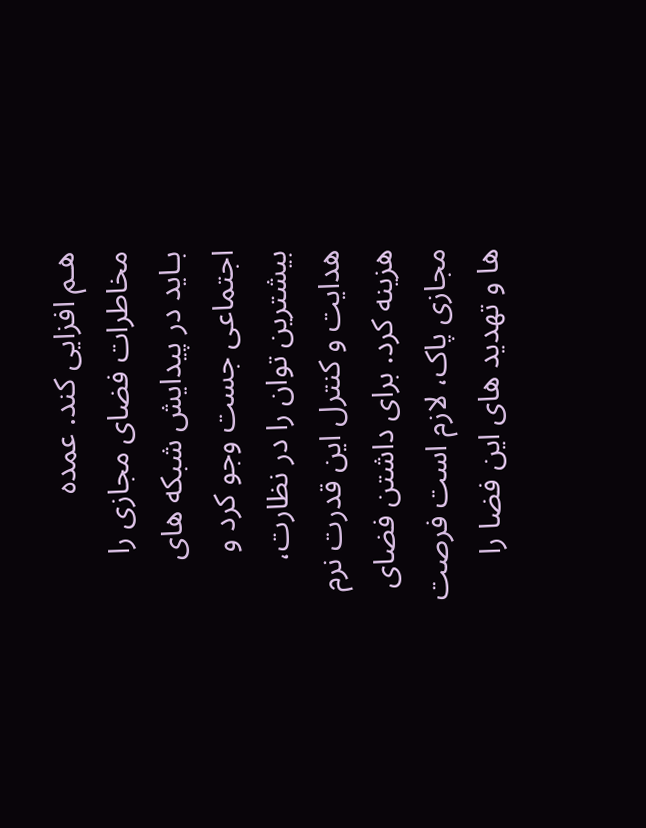هـم افزایی کند. عمده مخاطرات فضای مجازی را بـاید در پیدایش شبکه های اجتماعی جست وجو کرد و بیشترین توان را در نظارت، هدایت و کنترل این قدرت نرم هزینه کرد. برای داشتن فضای مجازی پاک، لازم است فرصت ها و تهدید های این فضا را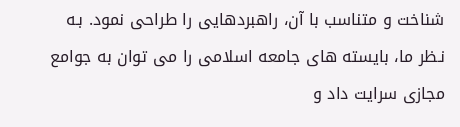شناخت و متناسب با آن، راهبردهایی را طراحی نمود. بـه نـظر ما، بایسته های جامعه اسلامی را می توان به جوامع مجازی سرایت داد و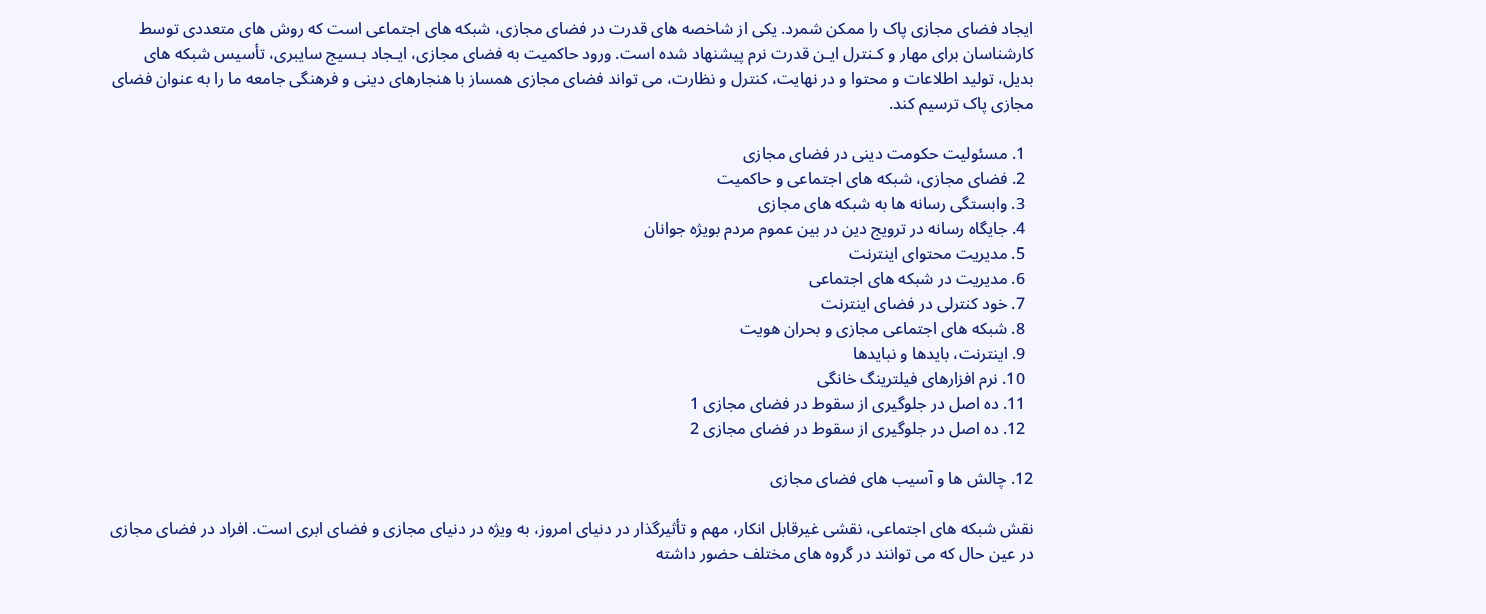ایجاد فضای مجازی پاک را ممکن شمرد. یکی از شاخصه های قدرت در فضای مجازی، شبکه های اجتماعی است که روش های متعددی توسط کارشناسان برای مهار و کـنترل ایـن قدرت نرم پیشنهاد شده است. ورود حاکمیت به فضای مجازی، ایـجاد بـسیج سایبری، تأسیس شبکه های بدیل، تولید اطلاعات و محتوا و در نهایت، کنترل و نظارت، می تواند فضای مجازی همساز با هنجارهای دینی و فرهنگی جامعه ما را به عنوان فضای مجازی پاک ترسیم کند.

  1. مسئولیت حکومت دینی در فضای مجازی
  2. فضای مجازی، شبکه های اجتماعی و حاکمیت
  3. وابستگی رسانه ها به شبکه های مجازی
  4. جایگاه رسانه در ترویج دین در بین عموم مردم بویژه جوانان
  5. مدیریت محتوای اینترنت
  6. مدیریت در شبکه های اجتماعی
  7. خود کنترلی در فضای اینترنت
  8. شبکه های اجتماعی مجازی و بحران هویت
  9. اینترنت، بایدها و نبایدها
  10. نرم افزارهای فیلترینگ خانگی
  11. ده اصل در جلوگیری از سقوط در فضای مجازی 1
  12. ده اصل در جلوگیری از سقوط در فضای مجازی 2

12. چالش ها و آسیب های فضای مجازی

نقش شبکه های اجتماعی، نقشی غیرقابل انکار، مهم و تأثیرگذار در دنیای امروز، به ویژه در دنیای مجازی و فضای ابری است. افراد در فضای مجازی در عین حال که می توانند در گروه های مختلف حضور داشته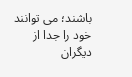باشند؛ می توانند خود را جدا از دیگران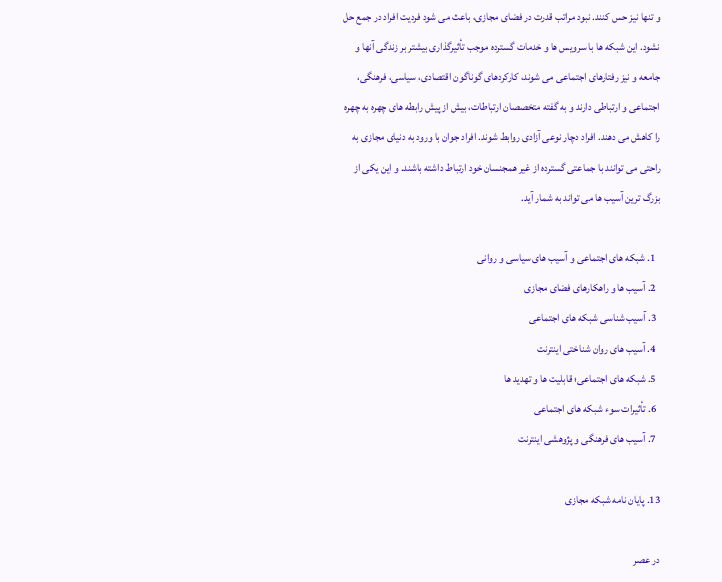و تنها نیز حس کنند. نبود مراتب قدرت در فضای مجازی، باعث می شود فردیت افراد در جمع حل نشود. این شبکه ها با سرویس ها و خدمات گسترده موجب تأثیرگذاری بیشتر بر زندگی آنها و جامعه و نیز رفتارهای اجتماعی می شوند، کارکردهای گوناگون اقتصادی، سیاسی، فرهنگی، اجتماعی و ارتباطی دارند و به گفته متخصصان ارتباطات، بیش از پیش رابطه های چهره به چهره را کاهش می دهند. افراد دچار نوعی آزادی روابط شوند. افراد جوان با ورود به دنیای مجازی به راحتی می توانند با جماعتی گسترده از غیر همجنسان خود ارتباط داشته باشند. و این یکی از بزرگ ترین آسیب ها می تواند به شمار آید.

  1. شبکه های اجتماعی و آسیب های سیاسی و روانی
  2. آسیب ها و راهکارهای فضای مجازی
  3. آسیب شناسی شبکه های اجتماعی
  4. آسیب های روان شناختی اینترنت
  5. شبکه های اجتماعی؛ قابلیت ها و تهدید ها
  6. تأثیرات سوء شبکه های اجتماعی
  7. آسیب های فرهنگی و پژوهشی اینترنت

13. پایان نامه شبکه مجازی

در عصر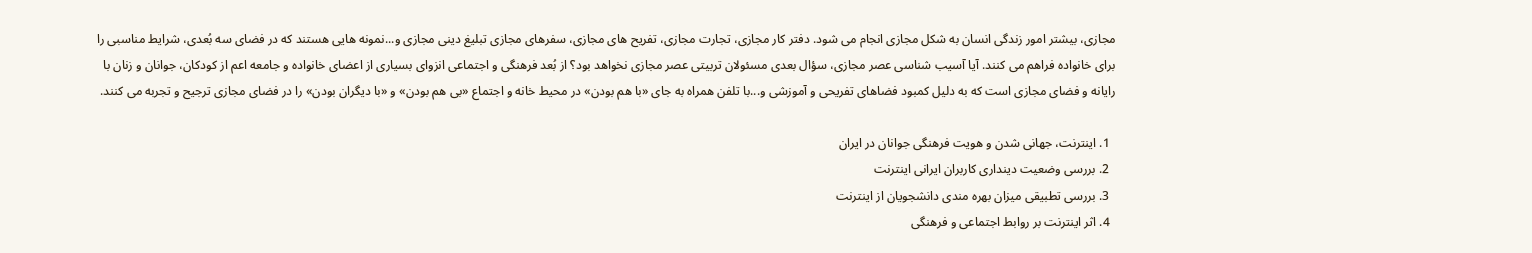مجازی، بیشتر امور زندگی انسان به شکل مجازی انجام می شود. دفتر کار مجازی، تجارت مجازی، تفریح های مجازی، سفرهای مجازی تبلیغ دینی مجازی و...نمونه هایی هستند که در فضای سه بُعدی، شرایط مناسبی را برای خانواده فراهم می کنند. آیا آسیب شناسی عصر مجازی، سؤال بعدی مسئولان تربیتی عصر مجازی نخواهد بود؟ از بُعد فرهنگی و اجتماعی انزوای بسیاری از اعضای خانواده و جامعه اعم از کودکان، جوانان و زنان با رایانه و فضای مجازی است که به دلیل کمبود فضاهای تفریحی و آموزشی و...با تلفن همراه به جای «با هم بودن» در محیط خانه و اجتماع «بی هم بودن» و «با دیگران بودن» را در فضای مجازی ترجیح و تجربه می کنند.

  1. اینترنت، جهانی شدن و هویت فرهنگی جوانان در ایران
  2. بررسی وضعیت دینداری کاربران ایرانی اینترنت
  3. بررسی تطبیقی میزان بهره مندی دانشجویان از اینترنت
  4. اثر اینترنت بر روابط اجتماعی و فرهنگی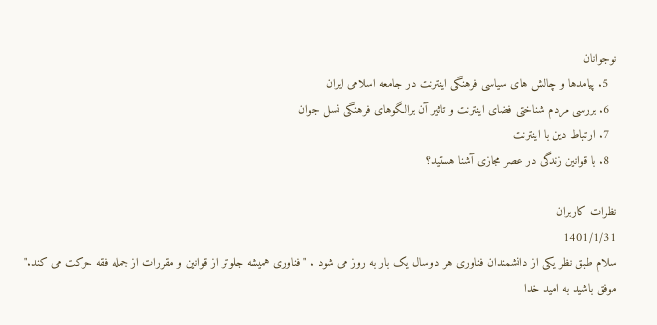نوجوانان
  5. پیامدها و چالش های سیاسی فرهنگی اینترنت در جامعه اسلامی ایران
  6. بررسی مردم شناختی فضای اینترنت و تاثیر آن برالگوهای فرهنگی نسل جوان
  7. ارتباط دین با اینترنت
  8. با قوانین زندگی در عصر مجازی آشنا هستید؟

نظرات کاربران
1401/1/31
سلام طبق نظر یکی از دانشمندان فناوری هر دوسال یک بار به روز می شود . "فناوری همیشه جلوتر از قوانین و مقررات از جمله فقه حرکت می کند." موفق باشید به امید خدا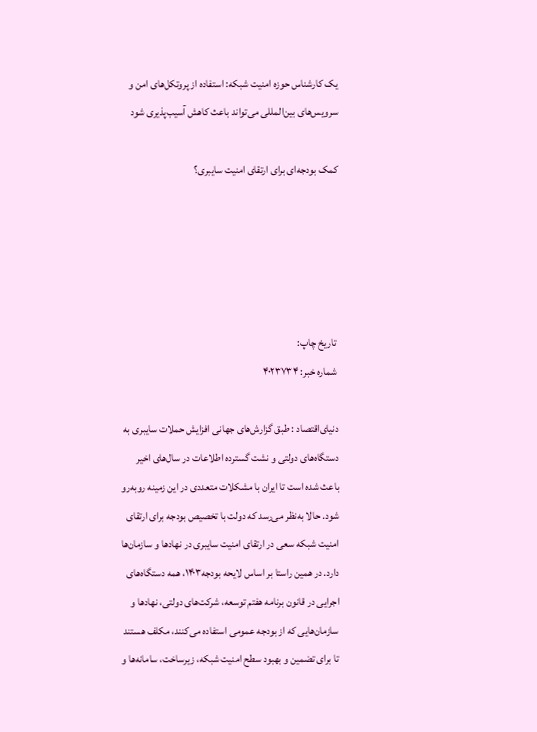یک کارشناس حوزه امنیت شبکه: استفاده از پروتکل‌های امن و سرویس‌های بین‌المللی می‌توا‌ند باعث کاهش آسیب‌پذیری شود

کمک بودجه‌ای برای ارتقای امنیت سایبری؟





 تاریخ چاپ:
 شماره خبر: ۴۰۲۳۷۳۴

دنیای‌اقتصاد : طبق گزارش‌های جهانی افزایش حملات سایبری به دستگاه‌های دولتی و نشت گسترده اطلاعات در سال‌های اخیر باعث شده است تا ایران با مشکلات متعددی در این زمینه رو‌به‌رو شود. حالا به‌نظر می‌رسد که دولت با تخصیص بودجه برای ارتقای امنیت شبکه سعی در ارتقای امنیت سایبری در نهادها و سازمان‌ها دارد. در همین راستا بر اساس لایحه بودجه۱۴۰۳، همه دستگاه‌های اجرایی در قانون برنامه هفتم توسعه، شرکت‌های دولتی، نهادها و سازمان‌هایی که از بودجه عمومی استفاده می‌کنند، مکلف هستند تا برای تضمین و بهبود سطح امنیت شبکه، زیرساخت، سامانه‌ها و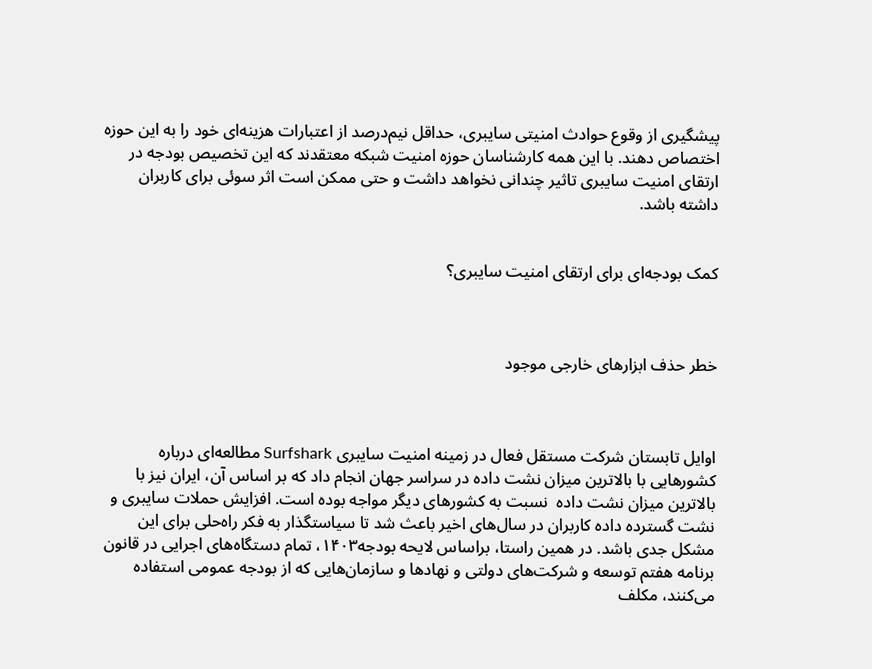پیشگیری از وقوع حوادث امنیتی سایبری، حداقل نیم‌درصد از اعتبارات هزینه‌ای خود را به این حوزه اختصاص دهند. با این همه کارشناسان حوزه امنیت شبکه معتقدند که این تخصیص بودجه در ارتقای امنیت سایبری تاثیر چندانی نخواهد داشت و حتی ممکن است اثر سوئی برای کاربران داشته باشد.


کمک بودجه‌ای برای ارتقای امنیت سایبری؟



خطر حذف ابزارهای خارجی موجود



اوایل تابستان شرکت مستقل فعال در زمینه امنیت سایبری Surfshark مطالعه‌ای درباره کشورهایی با بالاترین میزان نشت داده در سراسر جهان انجام داد که بر اساس آن، ایران نیز با بالاترین میزان نشت داده  نسبت به کشورهای دیگر مواجه بوده است. افزایش حملات سایبری و نشت گسترده داده کاربران در سال‌های اخیر باعث شد تا سیاستگذار به فکر راه‌حلی برای این مشکل جدی باشد. در همین راستا، براساس لایحه بودجه۱۴۰۳، تمام دستگاه‌های اجرایی در قانون برنامه هفتم توسعه و شرکت‌های دولتی و نهادها و سازمان‌هایی که از بودجه عمومی استفاده می‌کنند، مکلف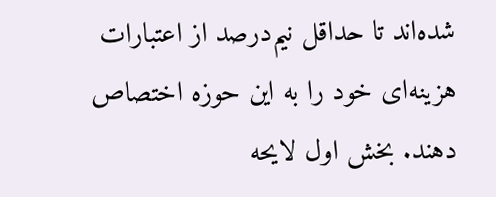شده‌اند تا حداقل نیم‌درصد از اعتبارات هزینه‌ای خود را به این حوزه اختصاص دهند. بخش اول لایحه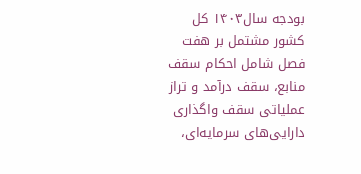بودجه سال۱۴۰۳ کل کشور مشتمل بر هفت فصل شامل احکام سقف منابع، سقف درآمد و تراز عملیاتی سقف واگذاری دارایی‌های سرمایه‌ای،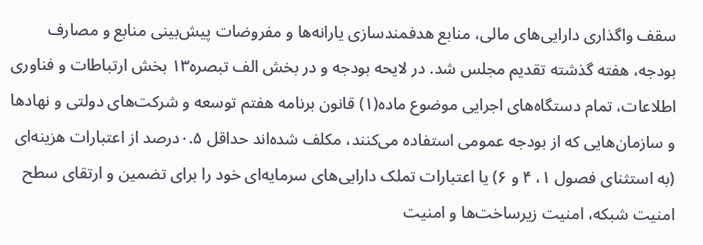سقف واگذاری دارایی‌های مالی، منابع هدفمندسازی یارانه‌ها و مفروضات پیش‌بینی منابع و مصارف بودجه، هفته گذشته تقدیم مجلس شد. در لایحه بودجه و در بخش الف تبصره۱۳ بخش ارتباطات و فناوری اطلاعات، تمام دستگاه‌های اجرایی موضوع ماده(۱) قانون برنامه هفتم توسعه و شرکت‌های دولتی و نهادها و سازمان‌هایی که از بودجه عمومی استفاده می‌کنند، مکلف شده‌اند حداقل ۰.۵درصد از اعتبارات هزینه‌ای (به استثنای فصول ۱، ۴ و ۶) یا اعتبارات تملک دارایی‌های سرمایه‌ای خود را برای تضمین و ارتقای سطح امنیت شبکه، امنیت زیرساخت‌ها و امنیت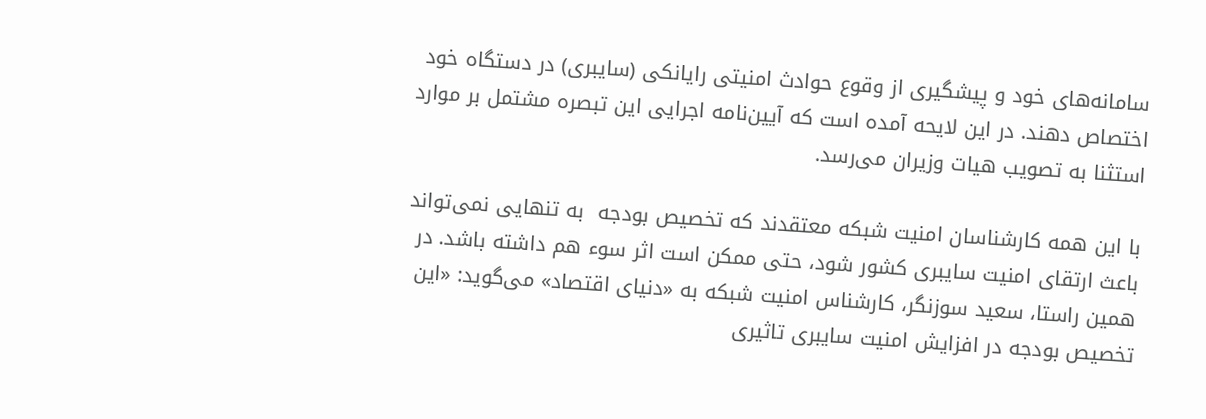سامانه‌های خود و پیشگیری از وقوع حوادث امنیتی رایانکی (سایبری) در دستگاه خود اختصاص دهند. در این لایحه آمده است که آیین‌نامه اجرایی این تبصره مشتمل بر موارد استثنا به تصویب هیات وزیران می‌رسد.

با این همه کارشناسان امنیت شبکه معتقدند که تخصیص بودجه  به تنهایی نمی‌تواند باعث ارتقای امنیت سایبری کشور شود، حتی ممکن است اثر سوء هم داشته باشد. در همین راستا، سعید سوزنگر، کارشناس امنیت شبکه به «دنیای اقتصاد» می‌گوید: «این تخصیص بودجه در افزایش امنیت سایبری تاثیری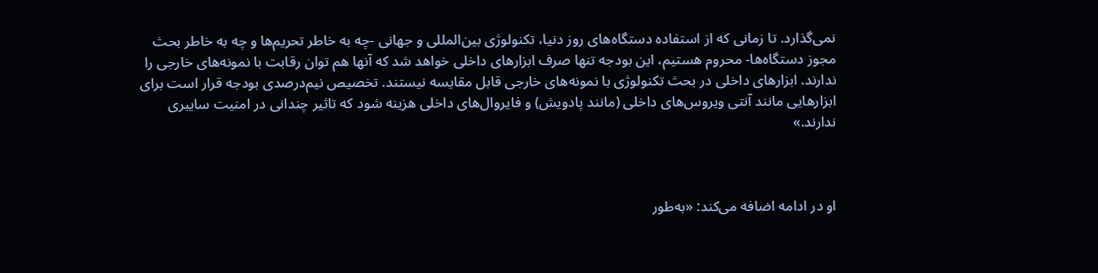نمی‌گذارد. تا زمانی که از استفاده دستگاه‌های روز دنیا، تکنولوژی بین‌المللی و جهانی -چه به خاطر تحریم‌ها و چه به خاطر بحث مجوز دستگاه‌ها- محروم هستیم، این بودجه تنها صرف ابزارهای داخلی خواهد شد که آنها هم توان رقابت با نمونه‌های خارجی را ندارند. ابزارهای داخلی در بحث تکنولوژی با نمونه‌های خارجی قابل مقایسه نیستند. تخصیص نیم‌درصدی بودجه قرار است برای ابزارهایی مانند آنتی ویروس‌های داخلی (مانند پادویش) و فایروال‌های داخلی هزینه شود که تاثیر چندانی در امنیت سایبری ندارند.»



او در ادامه اضافه می‌کند: «به‌طور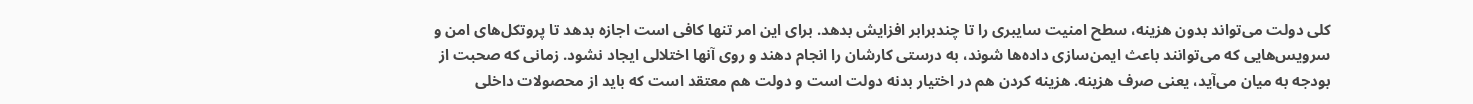کلی دولت می‌تواند بدون هزینه، سطح امنیت سایبری را تا چندبرابر افزایش بدهد. برای این امر تنها کافی است اجازه بدهد تا پروتکل‌های امن و سرویس‌هایی که می‌توانند باعث ایمن‌سازی داده‌ها شوند، به درستی کارشان را انجام دهند و روی آنها اختلالی ایجاد نشود. زمانی که صحبت از بودجه به میان می‌آید، یعنی صرف هزینه. هزینه کردن هم در اختیار بدنه دولت است و دولت هم معتقد است که باید از محصولات داخلی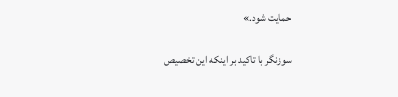حمایت شود.»

سوزنگر با تاکید بر اینکه این تخصیص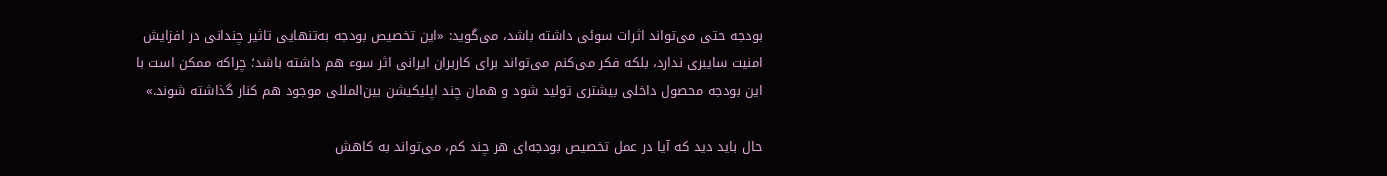بودجه حتی می‌تواند اثرات سوئی داشته باشد، می‌گوید: «این تخصیص بودجه به‌تنهایی تاثیر چندانی در افزایش امنیت سایبری ندارد، بلکه فکر می‌کنم می‌تواند برای کاربران ایرانی اثر سوء هم داشته باشد؛ چراکه ممکن است با این بودجه محصول داخلی بیشتری تولید شود و همان چند اپلیکیشن بین‌المللی موجود هم کنار گذاشته شوند.»

حال باید دید که آیا در عمل تخصیص بودجه‌‌ای هر چند کم، می‌تواند به کاهش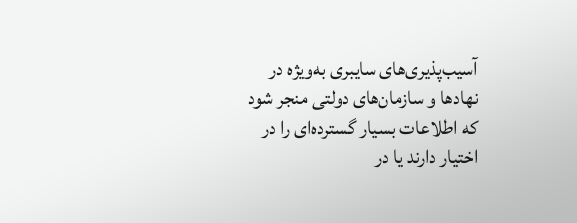آسیب‌پذیری‌های سایبری به‌ویژه در نهادها و سازمان‌های دولتی منجر شود که اطلاعات بسیار گسترده‌ای را در اختیار دارند یا در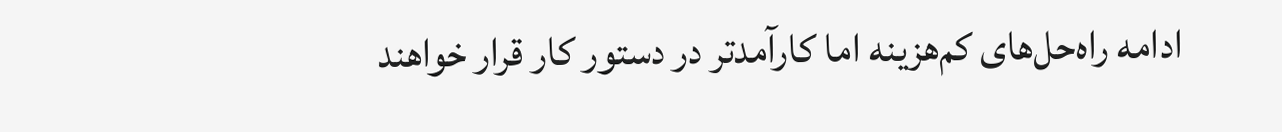ادامه راه‌حل‌های کم‌هزینه اما کارآمدتر در دستور کار قرار خواهند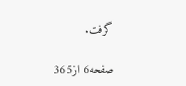گرفت.

صفحه6 از365